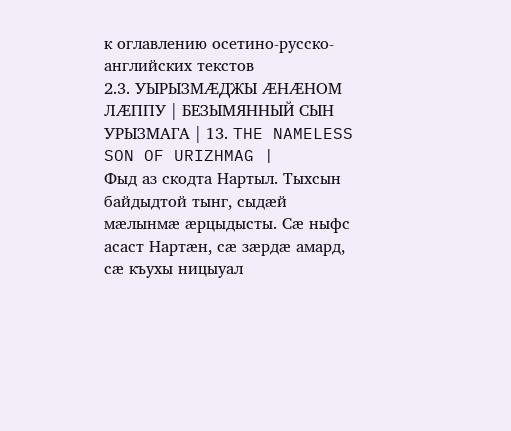к оглавлению осетино-русско-английских текстов
2.3. УЫРЫЗМӔДЖЫ ӔНӔНОМ ЛӔППУ | БЕЗЫМЯННЫЙ СЫН УРЫЗМАГА | 13. THE NAMELESS SON OF URIZHMAG |
Фыд аз скодта Нартыл. Тыхсын байдыдтой тынг, сыдӕй мӕлынмӕ ӕрцыдысты. Сӕ ныфс асаст Нартӕн, сӕ зæрдæ амард, сӕ къухы ницыуал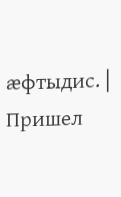ӕфтыдис. | Пришел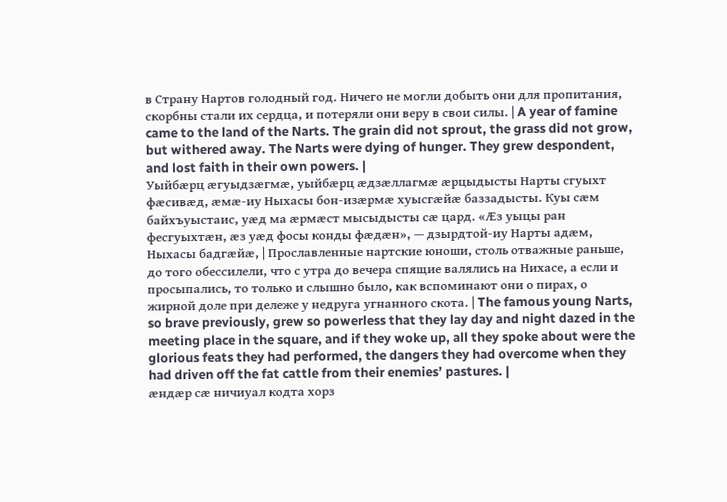в Страну Нартов голодный год. Ничего не могли добыть они для пропитания, скорбны стали их сердца, и потеряли они веру в свои силы. | A year of famine came to the land of the Narts. The grain did not sprout, the grass did not grow, but withered away. The Narts were dying of hunger. They grew despondent, and lost faith in their own powers. |
Уыйбӕрц ӕгуыдзӕгмӕ, уыйбӕрц ӕдзӕллагмӕ ӕрцыдысты Нарты сгуыхт фӕсивӕд, ӕмӕ-иу Ныхасы бон-изӕрмӕ хуысгӕйӕ баззадысты. Куы сӕм байхъуыстаис, уæд ма ӕрмӕст мысыдысты сӕ цард. «Ӕз уыцы ран фесгуыхтӕн, ӕз уæд фосы конды фæдӕн», — дзырдтой-иу Нарты адӕм, Ныхасы бадгӕйӕ, | Прославленные нартские юноши, столь отважные раньше, до того обессилели, что с утра до вечера спящие валялись на Нихасе, а если и просыпались, то только и слышно было, как вспоминают они о пирах, о жирной доле при дележе у недруга угнанного скота. | The famous young Narts, so brave previously, grew so powerless that they lay day and night dazed in the meeting place in the square, and if they woke up, all they spoke about were the glorious feats they had performed, the dangers they had overcome when they had driven off the fat cattle from their enemies’ pastures. |
ӕндæр сӕ ничиуал кодта хорз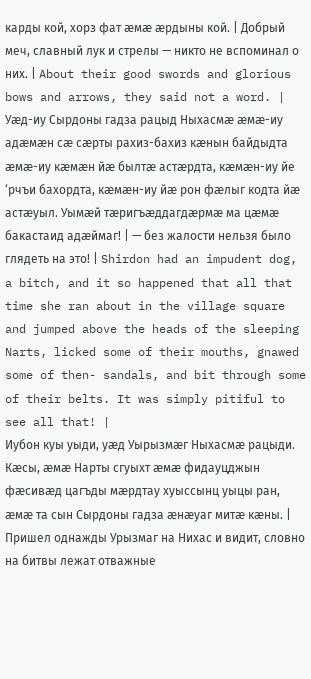карды кой, хорз фат ӕмӕ ӕрдыны кой. | Добрый меч, славный лук и стрелы — никто не вспоминал о них. | About their good swords and glorious bows and arrows, they said not a word. |
Уæд-иу Сырдоны гадза рацыд Ныхасмӕ ӕмӕ-иу адӕмӕн сӕ сӕрты рахиз-бахиз кӕнын байдыдта ӕмӕ-иу кӕмӕн йӕ былтӕ астæрдта, кæмӕн-иу йе ‘рчъи бахордта, кӕмӕн-иу йӕ рон фӕлыг кодта йӕ астӕуыл. Уымӕй тæригъӕддагдӕрмӕ ма цæмӕ бакастаид адӕймаг! | — без жалости нельзя было глядеть на это! | Shirdon had an impudent dog, a bitch, and it so happened that all that time she ran about in the village square and jumped above the heads of the sleeping Narts, licked some of their mouths, gnawed some of then- sandals, and bit through some of their belts. It was simply pitiful to see all that! |
Иубон куы уыди, уæд Уырызмӕг Ныхасмӕ рацыди. Кӕсы, æмӕ Нарты сгуыхт ӕмӕ фидауцджын фӕсивӕд цагъды мӕрдтау хуыссынц уыцы ран, ӕмӕ та сын Сырдоны гадза ӕнӕуаг митӕ кæны. | Пришел однажды Урызмаг на Нихас и видит, словно на битвы лежат отважные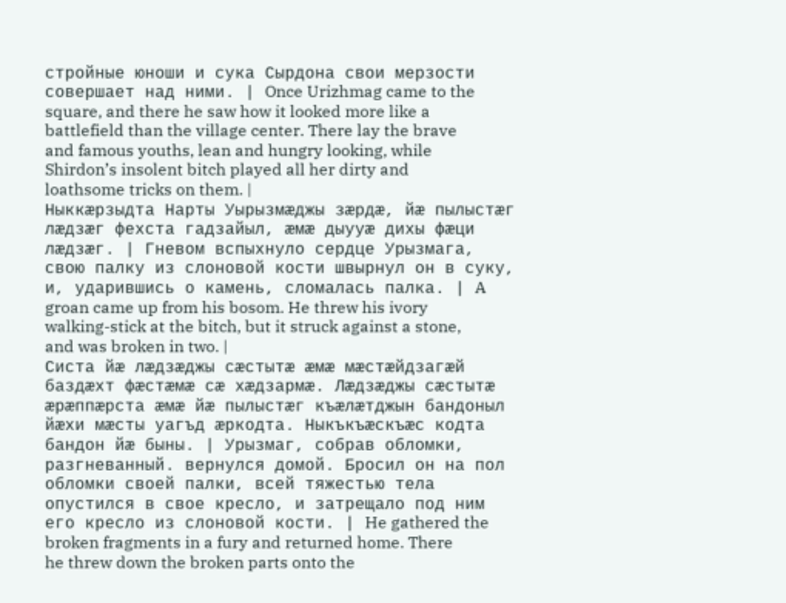стройные юноши и сука Сырдона свои мерзости совершает над ними. | Once Urizhmag came to the square, and there he saw how it looked more like a battlefield than the village center. There lay the brave and famous youths, lean and hungry looking, while Shirdon’s insolent bitch played all her dirty and loathsome tricks on them. |
Ныккӕрзыдта Нарты Уырызмæджы зӕрдӕ, йӕ пылыстӕг лæдзӕг фехста гадзайыл, ӕмӕ дыууӕ дихы фӕци лӕдзӕг. | Гневом вспыхнуло сердце Урызмага, свою палку из слоновой кости швырнул он в суку, и, ударившись о камень, сломалась палка. | A groan came up from his bosom. He threw his ivory walking-stick at the bitch, but it struck against a stone, and was broken in two. |
Систа йӕ лæдзæджы сӕстытӕ ӕмӕ мӕстӕйдзагӕй баздӕхт фӕстӕмӕ сӕ хæдзармӕ. Лӕдзæджы сӕстытӕ ӕрӕппӕрста ӕмӕ йӕ пылыстӕг къӕлӕтджын бандоныл йӕхи мӕсты уагъд ӕркодта. Ныкъкъӕскъӕс кодта бандон йӕ быны. | Урызмаг, собрав обломки, разгневанный. вернулся домой. Бросил он на пол обломки своей палки, всей тяжестью тела опустился в свое кресло, и затрещало под ним его кресло из слоновой кости. | He gathered the broken fragments in a fury and returned home. There he threw down the broken parts onto the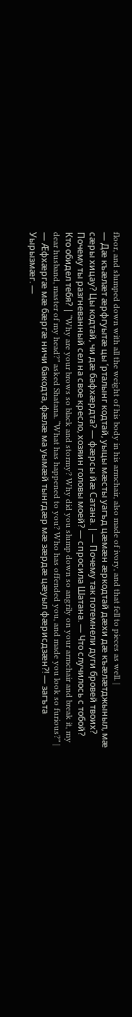floor, and slumped down with all the weight of his body in his armchair, also made of ivory, and that fell to pieces as well. |
— Дӕ къӕлӕт ӕрфгуытӕ цы ‘рталынг кодтай, уыцы мӕсты уагъд цӕмӕн ӕркодтай дæхи дӕ къӕлӕтджыныл, мӕ сӕры хицау? Цы кодтай, чи дӕ бафхӕрдта? — фӕрсы йӕ Сатана. | — Почему так потемнели дуги бровей твоих? Почему ты разгневанный сел на свое кресло, хозяин головы моей? — спросила Шатана. — Что случилось с тобой? Кто обидел тебя? | “Why are your brows so black and stormy? Why did you slump down so angrily on your armchair and break it, my dear husband, master of my head?” asked Shatana. “What has happened to you? Who has offended you, and made you look so furious?” |
— Ӕфхӕргӕ мӕ бӕргӕ ничи бакодта, фæлӕ ма уымæй тынгдæр мӕ зӕрдӕ цӕуыл фӕрисдзӕн?! — загъта Уырызмӕг. —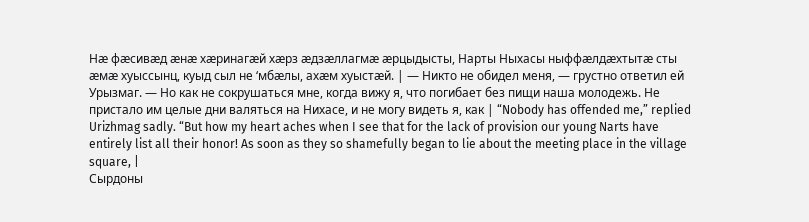Нӕ фӕсивæд ӕнӕ хӕринагӕй хӕрз ӕдзӕллагмӕ ӕрцыдысты, Нарты Ныхасы ныффæлдӕхтытӕ сты ӕмӕ хуыссынц, куыд сыл не ‘мбæлы, ахæм хуыстӕй. | — Никто не обидел меня, — грустно ответил ей Урызмаг. — Но как не сокрушаться мне, когда вижу я, что погибает без пищи наша молодежь. Не пристало им целые дни валяться на Нихасе, и не могу видеть я, как | “Nobody has offended me,” replied Urizhmag sadly. “But how my heart aches when I see that for the lack of provision our young Narts have entirely list all their honor! As soon as they so shamefully began to lie about the meeting place in the village square, |
Сырдоны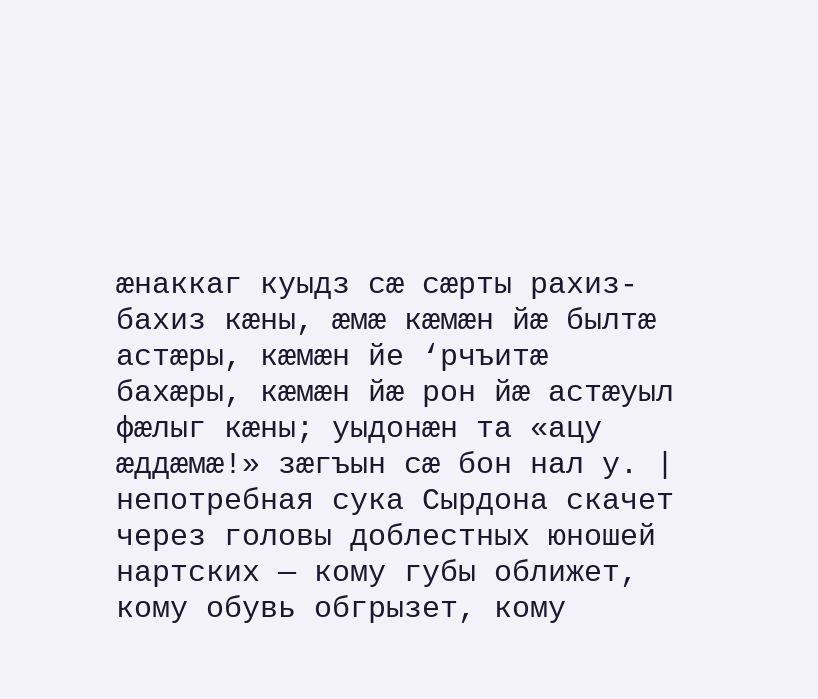ӕнаккаг куыдз сӕ сӕрты рахиз-бахиз кæны, æмӕ кæмæн йӕ былтӕ астæры, кӕмӕн йе ‘рчъитӕ бахӕры, кӕмӕн йӕ рон йӕ астӕуыл фæлыг кӕны; уыдонӕн та «ацу æддæмӕ!» зӕгъын сӕ бон нал у. | непотребная сука Сырдона скачет через головы доблестных юношей нартских — кому губы оближет, кому обувь обгрызет, кому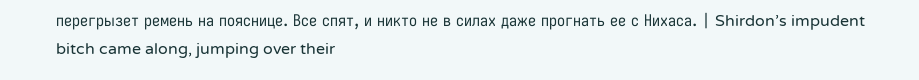перегрызет ремень на пояснице. Все спят, и никто не в силах даже прогнать ее с Нихаса. | Shirdon’s impudent bitch came along, jumping over their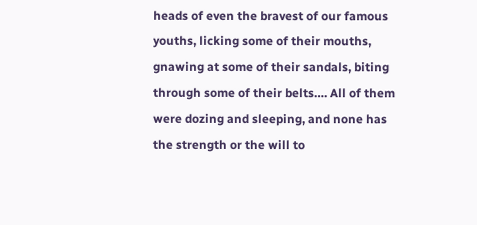heads of even the bravest of our famous youths, licking some of their mouths, gnawing at some of their sandals, biting through some of their belts…. All of them were dozing and sleeping, and none has the strength or the will to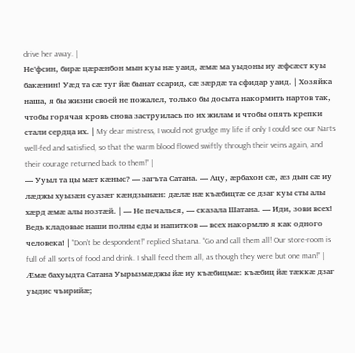drive her away. |
Не’фсин, бирӕ цæрӕнбон мын куы нӕ уаид, ӕмӕ ма уыдоны иу æфсæст куы бакӕнин! Уæд та сӕ туг йæ бынат ссарид, сӕ зæрдӕ та сфидар уаид. | Хозяйка наша, я бы жизни своей не пожалел, только бы досыта накормить нартов так, чтобы горячая кровь снова заструилась по их жилам и чтобы опять крепки стали сердца их. | My dear mistress, I would not grudge my life if only I could see our Narts well-fed and satisfied, so that the warm blood flowed swiftly through their veins again, and their courage returned back to them!” |
— Ууыл та цы мӕт кӕныс? — загъта Сатана. — Ацу, ӕрбахон сæ, ӕз дын сӕ иу лӕджы хуызӕн суазӕг кӕндзынӕн: дæлӕ нӕ къӕбицтӕ се дзаг куы сты алы хæрд ӕмӕ алы нозтӕй. | — Не печалься, — сказала Шатана. — Иди, зови всех! Ведь кладовые наши полны еды и напитков — всех накормлю я как одного человека! | “Don’t be despondent!” replied Shatana. “Go and call them all! Our store-room is full of all sorts of food and drink. I shall feed them all, as though they were but one man!” |
Ӕмæ бахуыдта Сатана Уырызмæджы йӕ иу къæбицмæ: къæбиц йӕ тӕккӕ дзаг уыдис чъирийӕ;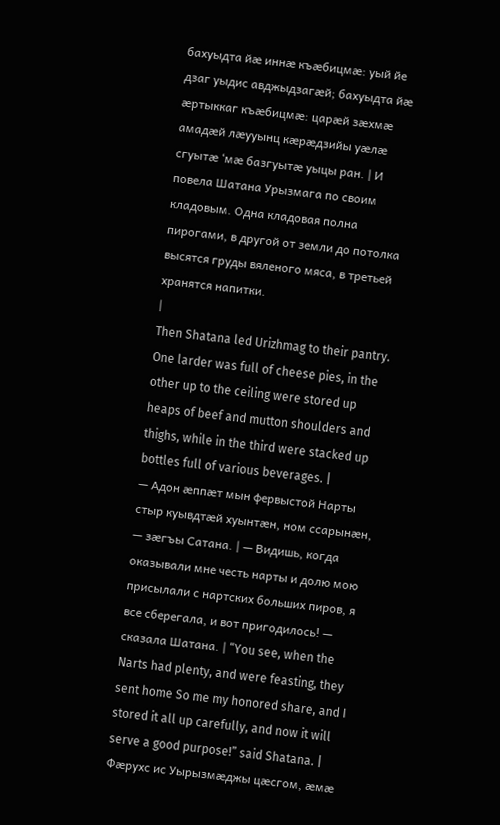бахуыдта йӕ иннӕ къæбицмæ: уый йе дзаг уыдис авджыдзагӕй; бахуыдта йӕ æртыккаг къæбицмæ: царӕй зæхмӕ амадӕй лæууынц кӕрæдзийы уæлӕ сгуытӕ ‘мӕ базгуытӕ уыцы ран. | И повела Шатана Урызмага по своим кладовым. Одна кладовая полна пирогами, в другой от земли до потолка высятся груды вяленого мяса, в третьей хранятся напитки.
|
Then Shatana led Urizhmag to their pantry. One larder was full of cheese pies, in the other up to the ceiling were stored up heaps of beef and mutton shoulders and thighs, while in the third were stacked up bottles full of various beverages. |
— Адон æппæт мын фервыстой Нарты стыр куывдтӕй хуынтæн, ном ссарынӕн, — зӕгъы Сатана. | — Видишь, когда оказывали мне честь нарты и долю мою присылали с нартских больших пиров, я все сберегала, и вот пригодилось! — сказала Шатана. | “You see, when the Narts had plenty, and were feasting, they sent home So me my honored share, and I stored it all up carefully, and now it will serve a good purpose!” said Shatana. |
Фæрухс ис Уырызмæджы цӕсгом, ӕмӕ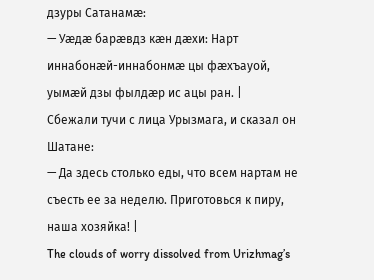дзуры Сатанамӕ:
— Уæдӕ барæвдз кæн дæхи: Нарт иннабонӕй-иннабонмӕ цы фæхъауой, уымæй дзы фылдæр ис ацы ран. |
Сбежали тучи с лица Урызмага, и сказал он Шатане:
— Да здесь столько еды, что всем нартам не съесть ее за неделю. Приготовься к пиру, наша хозяйка! |
The clouds of worry dissolved from Urizhmag’s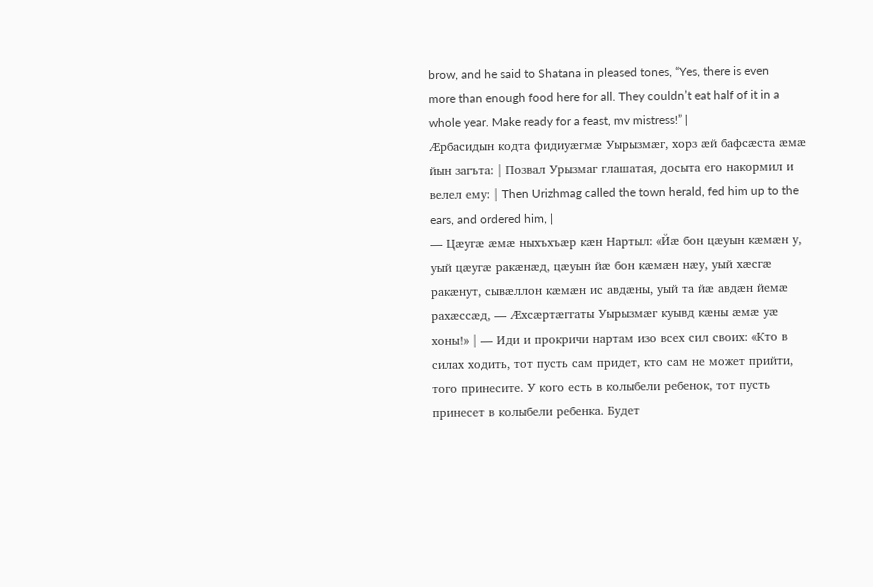brow, and he said to Shatana in pleased tones, “Yes, there is even more than enough food here for all. They couldn’t eat half of it in a whole year. Make ready for a feast, mv mistress!” |
Ӕрбасидын кодта фидиуӕгмӕ Уырызмӕг, хорз ӕй бафсӕста ӕмӕ йын загъта: | Позвал Урызмаг глашатая, досыта его накормил и велел ему: | Then Urizhmag called the town herald, fed him up to the ears, and ordered him, |
— Цӕугӕ ӕмӕ ныхъхъæр кӕн Нартыл: «Йӕ бон цæуын кæмæн у, уый цæугæ ракӕнæд, цæуын йӕ бон кӕмӕн нæу, уый хӕсгӕ ракæнут, сывӕллон кæмæн ис авдæны, уый та йӕ авдӕн йемӕ рахӕссæд, — Ӕхсæртӕггаты Уырызмæг куывд кæны æмӕ уӕ хоны!» | — Иди и прокричи нартам изо всех сил своих: «Кто в силах ходить, тот пусть сам придет, кто сам не может прийти, того принесите. У кого есть в колыбели ребенок, тот пусть принесет в колыбели ребенка. Будет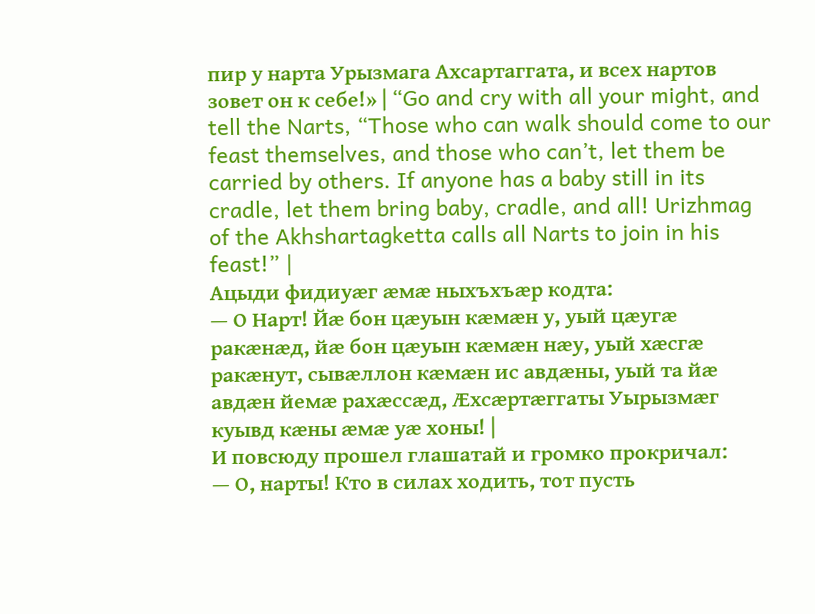пир у нарта Урызмага Ахсартаггата, и всех нартов зовет он к себе!» | “Go and cry with all your might, and tell the Narts, “Those who can walk should come to our feast themselves, and those who can’t, let them be carried by others. If anyone has a baby still in its cradle, let them bring baby, cradle, and all! Urizhmag of the Akhshartagketta calls all Narts to join in his feast!” |
Ацыди фидиуӕг æмӕ ныхъхъæр кодта:
— О Нарт! Йӕ бон цæуын кæмæн у, уый цæугæ ракæнæд, йӕ бон цæуын кæмæн нæу, уый хæсгæ ракæнут, сывæллон кæмæн ис авдæны, уый та йӕ авдæн йемӕ рахæссæд, Ӕхсæртæггаты Уырызмæг куывд кæны æмæ уæ хоны! |
И повсюду прошел глашатай и громко прокричал:
— О, нарты! Кто в силах ходить, тот пусть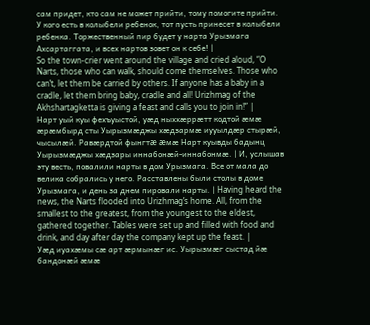сам придет, кто сам не может прийти, тому помогите прийти. У кого есть в колыбели ребенок, тот пусть принесет в колыбели ребенка. Торжественный пир будет у нарта Урызмага Ахсартаггата, и всех нартов зовет он к себе! |
So the town-crier went around the village and cried aloud, “O Narts, those who can walk, should come themselves. Those who can’t, let them be carried by others. If anyone has a baby in a cradle, let them bring baby, cradle and all! Urizhmag of the Akhshartagketta is giving a feast and calls you to join in!” |
Нарт уый куы фехъуыстой, уæд ныххæррæтт кодтой æмæ æрæмбырд сты Уырызмæджы хæдзармæ иууылдæр стырæй, чысылæй. Равæрдтой фынгтæ æмæ Нарт куывды бадынц Уырызмæджы хæдзары иннабонæй-иннабонмæ. | И, услышав эту весть, повалили нарты в дом Урызмага. Все от мала до велика собрались у него. Расставлены были столы в доме Урызмага, и день за днем пировали нарты. | Having heard the news, the Narts flooded into Urizhmag’s home. All, from the smallest to the greatest, from the youngest to the eldest, gathered together. Tables were set up and filled with food and drink, and day after day the company kept up the feast. |
Уæд иуахæмы сæ арт æрмынæг ис. Уырызмæг сыстад йæ бандонæй æмæ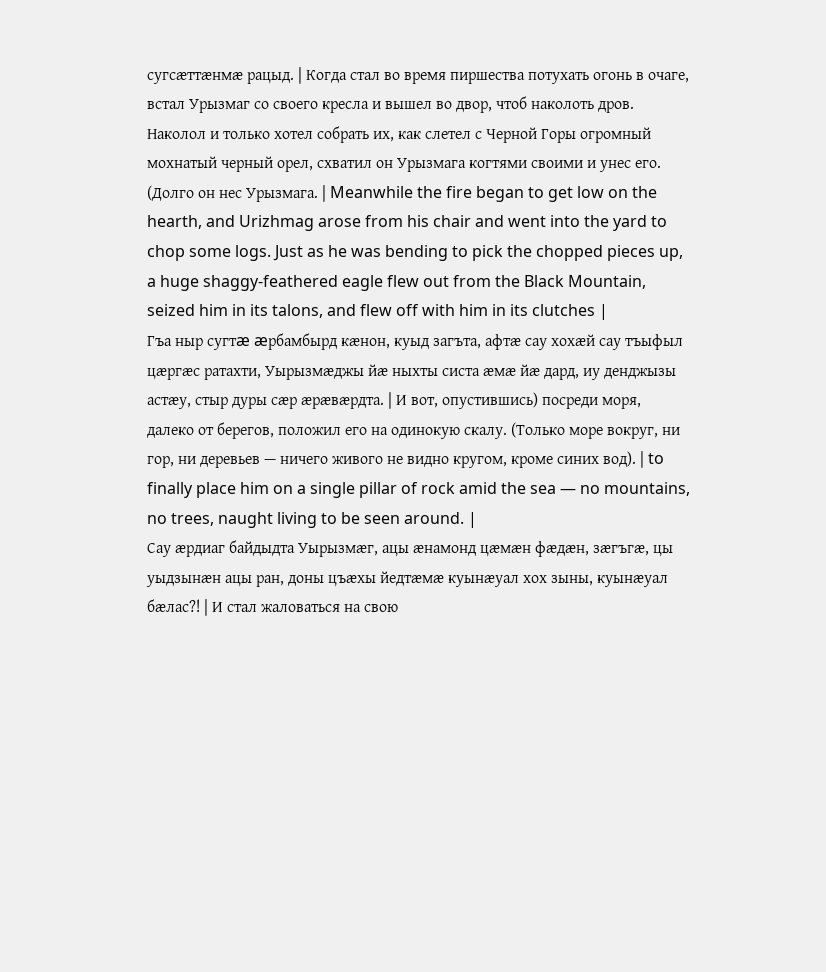сугсӕттӕнмӕ рацыд. | Когда стал во время пиршества потухать огонь в очаге, встал Урызмаг со своего кресла и вышел во двор, чтоб наколоть дров. Наколол и только хотел собрать их, как слетел с Черной Горы огромный мохнатый черный орел, схватил он Урызмага когтями своими и унес его. (Долго он нес Урызмага. | Meanwhile the fire began to get low on the hearth, and Urizhmag arose from his chair and went into the yard to chop some logs. Just as he was bending to pick the chopped pieces up, a huge shaggy-feathered eagle flew out from the Black Mountain, seized him in its talons, and flew off with him in its clutches |
Гъа ныр сугтæ æрбамбырд кæнон, куыд загъта, афтæ сау хохæй сау тъыфыл цæргæс ратахти, Уырызмæджы йæ ныхты систа æмæ йæ дард, иу денджызы астæу, стыр дуры сӕр æрæвæрдта. | И вот, опустившись) посреди моря, далеко от берегов, положил его на одинокую скалу. (Только море вокруг, ни гор, ни деревьев — ничего живого не видно кругом, кроме синих вод). | to finally place him on a single pillar of rock amid the sea — no mountains, no trees, naught living to be seen around. |
Сау æрдиаг байдыдта Уырызмæг, ацы æнамонд цæмæн фæдӕн, зӕгъгӕ, цы уыдзынӕн ацы ран, доны цъӕхы йедтӕмӕ куынӕуал хох зыны, куынӕуал бӕлас?! | И стал жаловаться на свою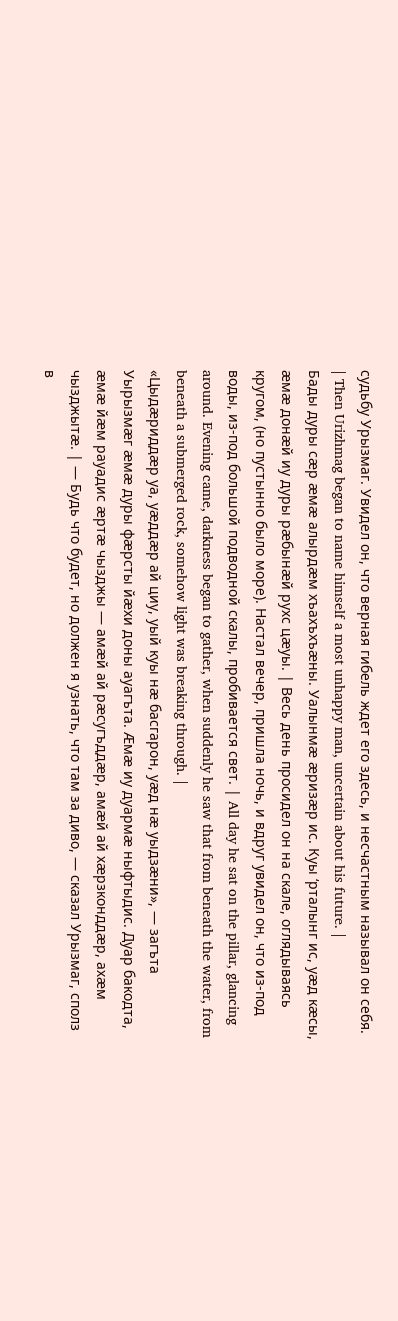судьбу Урызмаг. Увидел он, что верная гибель ждет его здесь, и несчастным называл он себя. | Then Urizhmag began to name himself a most unhappy man, uncertain about his future. |
Бады дуры сӕр ӕмӕ алырдӕм хъахъхъӕны. Уалынмӕ ӕризӕр ис. Куы ‘рталынг ис, уӕд кӕсы, ӕмӕ донӕй иу дуры рӕбынӕй рухс цӕуы. | Весь день просидел он на скале, оглядываясь кругом, (но пустынно было море). Настал вечер, пришла ночь, и вдруг увидел он, что из-под воды, из-под большой подводной скалы, пробивается свет. | All day he sat on the pillar, glancing around. Evening came, darkness began to gather, when suddenly he saw that from beneath the water, from beneath a submerged rock, somehow light was breaking through. |
«Цыдӕриддӕр уа, уӕддӕр ай циу, уый куы нӕ басгарон, уӕд нӕ уыдзӕни», — загъта Уырызмӕг ӕмӕ дуры фӕрсты йӕхи доны ауагъта. Ӕмӕ иу дуармӕ ныфтыдис. Дуар бакодта, ӕмӕ йӕм рауадис ӕртӕ чызджы — амӕй ай рӕсугъддӕр, амӕй ай хӕрзконддӕр, ахӕм чызджытӕ. | — Будь что будет, но должен я узнать, что там за диво, — сказал Урызмаг, сполз в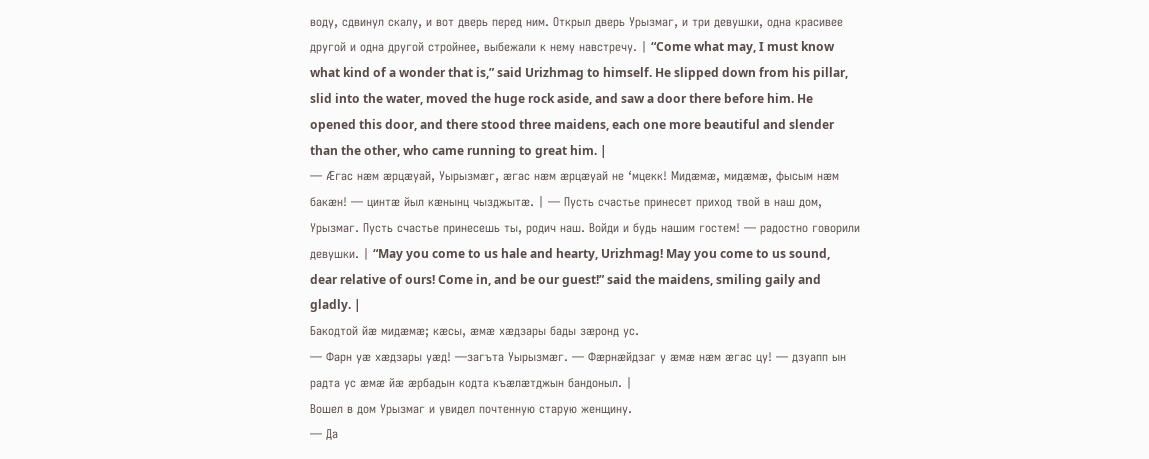воду, сдвинул скалу, и вот дверь перед ним. Открыл дверь Урызмаг, и три девушки, одна красивее другой и одна другой стройнее, выбежали к нему навстречу. | “Come what may, I must know what kind of a wonder that is,” said Urizhmag to himself. He slipped down from his pillar, slid into the water, moved the huge rock aside, and saw a door there before him. He opened this door, and there stood three maidens, each one more beautiful and slender than the other, who came running to great him. |
— Ӕгас нӕм ӕрцӕуай, Уырызмӕг, ӕгас нӕм ӕрцӕуай не ‘мцекк! Мидӕмӕ, мидӕмӕ, фысым нӕм бакӕн! — цинтӕ йыл кæнынц чызджытӕ. | — Пусть счастье принесет приход твой в наш дом, Урызмаг. Пусть счастье принесешь ты, родич наш. Войди и будь нашим гостем! — радостно говорили девушки. | “May you come to us hale and hearty, Urizhmag! May you come to us sound, dear relative of ours! Come in, and be our guest!” said the maidens, smiling gaily and gladly. |
Бакодтой йӕ мидӕмӕ; кӕсы, ӕмӕ хӕдзары бады зӕронд ус.
— Фарн уӕ хӕдзары уӕд! —загъта Уырызмӕг. — Фӕрнӕйдзаг у ӕмӕ нӕм ӕгас цу! — дзуапп ын радта ус ӕмӕ йӕ ӕрбадын кодта къӕлӕтджын бандоныл. |
Вошел в дом Урызмаг и увидел почтенную старую женщину.
— Да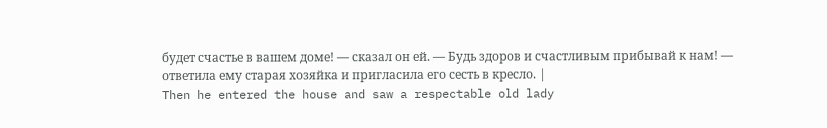будет счастье в вашем доме! — сказал он ей. — Будь здоров и счастливым прибывай к нам! — ответила ему старая хозяйка и пригласила его сесть в кресло. |
Then he entered the house and saw a respectable old lady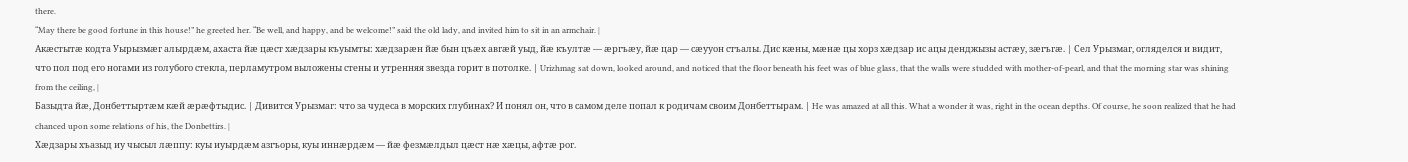there.
“May there be good fortune in this house!” he greeted her. “Be well, and happy, and be welcome!” said the old lady, and invited him to sit in an armchair. |
Акӕстытӕ кодта Уырызмӕг алырдӕм, ахаста йӕ цӕст хӕдзары къуымты: хӕдзарӕн йӕ бын цъӕх авгӕй уыд, йӕ къултӕ — ӕргъӕу, йӕ цар — сӕууон стъалы. Дис кӕны, мӕнӕ цы хорз хæдзар ис ацы денджызы астӕу, зӕгъгӕ. | Сел Урызмаг, огляделся и видит, что пол под его ногами из голубого стекла, перламутром выложены стены и утренняя звезда горит в потолке. | Urizhmag sat down, looked around, and noticed that the floor beneath his feet was of blue glass, that the walls were studded with mother-of-pearl, and that the morning star was shining from the ceiling, |
Базыдта йӕ, Донбеттыртӕм кӕй ӕрӕфтыдис. | Дивится Урызмаг: что за чудеса в морских глубинах? И понял он, что в самом деле попал к родичам своим Донбеттырам. | He was amazed at all this. What a wonder it was, right in the ocean depths. Of course, he soon realized that he had chanced upon some relations of his, the Donbettirs. |
Хӕдзары хъазыд иу чысыл лӕппу: куы иуырдӕм азгъоры, куы иннӕрдӕм — йӕ фезмӕлдыл цӕст нӕ хӕцы, афтӕ рог.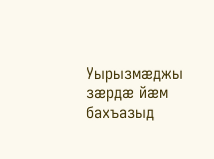Уырызмӕджы зӕрдӕ йӕм бахъазыд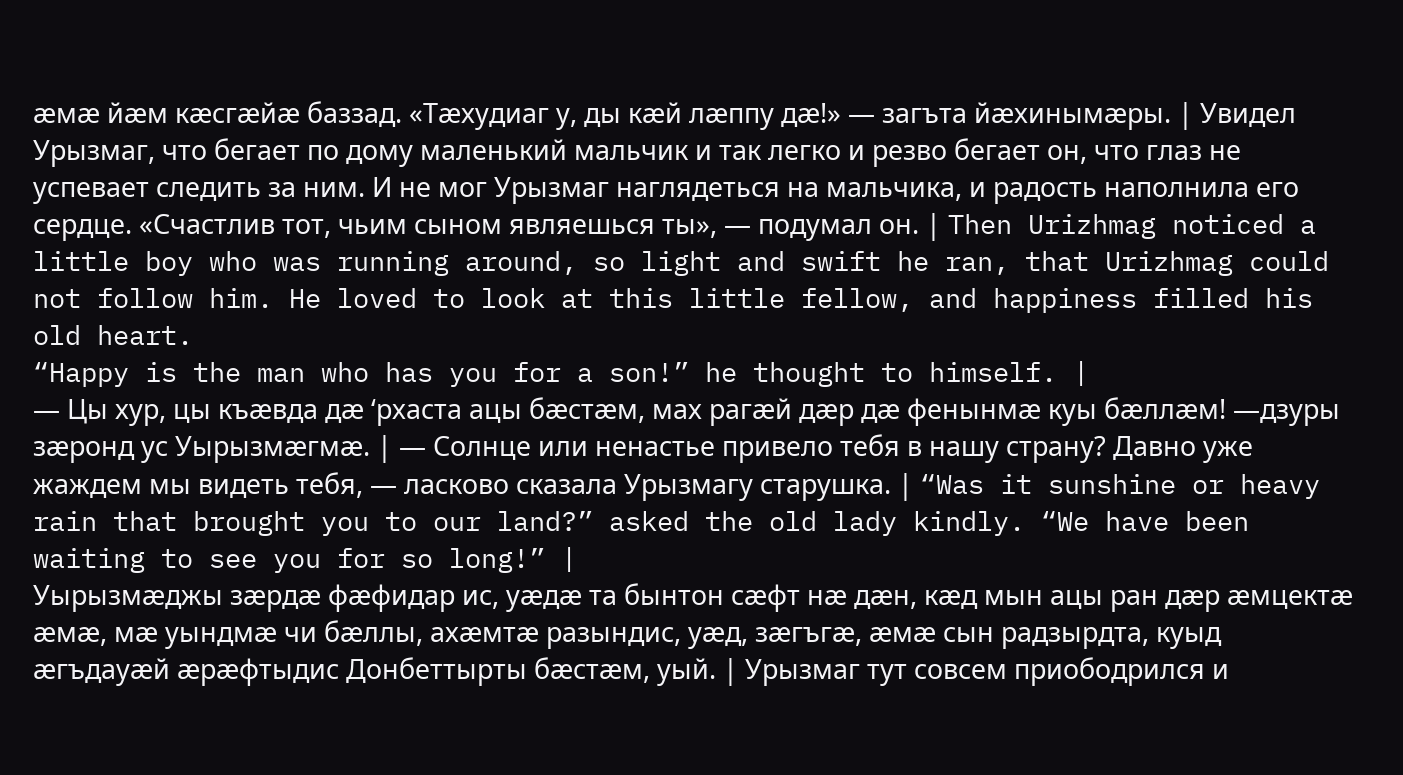ӕмӕ йӕм кӕсгӕйӕ баззад. «Тӕхудиаг у, ды кӕй лӕппу дӕ!» — загъта йӕхинымӕры. | Увидел Урызмаг, что бегает по дому маленький мальчик и так легко и резво бегает он, что глаз не успевает следить за ним. И не мог Урызмаг наглядеться на мальчика, и радость наполнила его сердце. «Счастлив тот, чьим сыном являешься ты», — подумал он. | Then Urizhmag noticed a little boy who was running around, so light and swift he ran, that Urizhmag could not follow him. He loved to look at this little fellow, and happiness filled his old heart.
“Happy is the man who has you for a son!” he thought to himself. |
— Цы хур, цы къӕвда дӕ ‘рхаста ацы бӕстӕм, мах рагӕй дӕр дӕ фенынмӕ куы бӕллӕм! —дзуры зӕронд ус Уырызмӕгмӕ. | — Солнце или ненастье привело тебя в нашу страну? Давно уже жаждем мы видеть тебя, — ласково сказала Урызмагу старушка. | “Was it sunshine or heavy rain that brought you to our land?” asked the old lady kindly. “We have been waiting to see you for so long!” |
Уырызмӕджы зӕрдӕ фӕфидар ис, уӕдӕ та бынтон сӕфт нӕ дӕн, кӕд мын ацы ран дӕр ӕмцектӕ ӕмӕ, мӕ уындмӕ чи бӕллы, ахӕмтӕ разындис, уæд, зӕгъгӕ, ӕмӕ сын радзырдта, куыд ӕгъдауӕй ӕрӕфтыдис Донбеттырты бӕстӕм, уый. | Урызмаг тут совсем приободрился и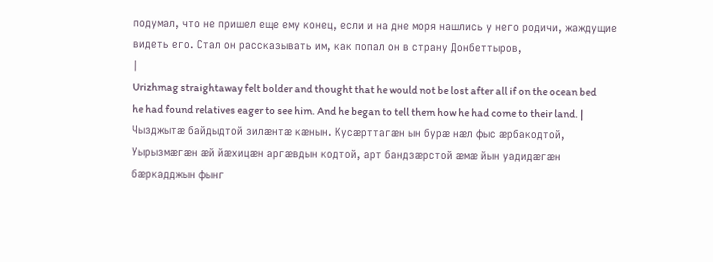подумал, что не пришел еще ему конец, если и на дне моря нашлись у него родичи, жаждущие видеть его. Стал он рассказывать им, как попал он в страну Донбеттыров,
|
Urizhmag straightaway felt bolder and thought that he would not be lost after all if on the ocean bed he had found relatives eager to see him. And he began to tell them how he had come to their land. |
Чызджытӕ байдыдтой зилӕнтӕ кӕнын. Кусӕрттагӕн ын бурӕ нӕл фыс ӕрбакодтой, Уырызмӕгӕн ӕй йӕхицӕн аргӕвдын кодтой, арт бандзӕрстой ӕмӕ йын уадидӕгӕн бӕркадджын фынг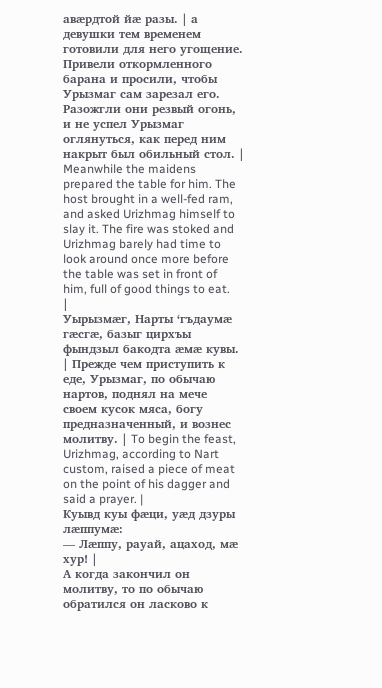авӕрдтой йӕ разы. | а девушки тем временем готовили для него угощение. Привели откормленного барана и просили, чтобы Урызмаг сам зарезал его. Разожгли они резвый огонь, и не успел Урызмаг оглянуться, как перед ним накрыт был обильный стол. | Meanwhile the maidens prepared the table for him. The host brought in a well-fed ram, and asked Urizhmag himself to slay it. The fire was stoked and Urizhmag barely had time to look around once more before the table was set in front of him, full of good things to eat. |
Уырызмæг, Нарты ‘гъдаумӕ гӕсгӕ, базыг цирхъы фындзыл бакодта ӕмӕ кувы. | Прежде чем приступить к еде, Урызмаг, по обычаю нартов, поднял на мече своем кусок мяса, богу предназначенный, и вознес молитву. | To begin the feast, Urizhmag, according to Nart custom, raised a piece of meat on the point of his dagger and said a prayer. |
Куывд куы фӕци, уӕд дзуры лӕппумӕ:
— Лӕппу, рауай, ацаход, мӕ хур! |
А когда закончил он молитву, то по обычаю обратился он ласково к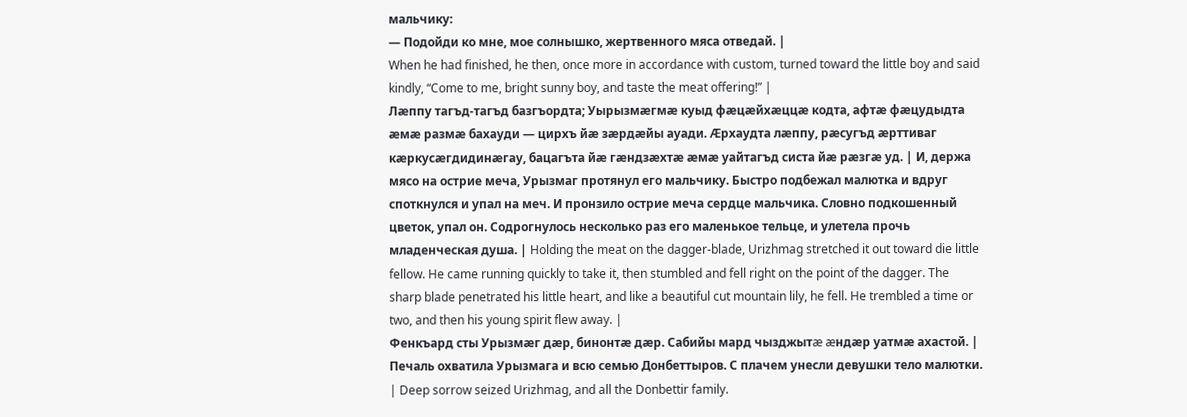мальчику:
— Подойди ко мне, мое солнышко, жертвенного мяса отведай. |
When he had finished, he then, once more in accordance with custom, turned toward the little boy and said kindly, “Come to me, bright sunny boy, and taste the meat offering!” |
Лӕппу тагъд-тагъд базгъордта; Уырызмӕгмӕ куыд фӕцӕйхӕццӕ кодта, афтӕ фӕцудыдта ӕмӕ размӕ бахауди — цирхъ йӕ зӕрдӕйы ауади. Ӕрхаудта лӕппу, рӕсугъд ӕрттиваг кӕркусӕгдидинӕгау, бацагъта йӕ гӕндзӕхтӕ ӕмӕ уайтагъд систа йӕ рӕзгӕ уд. | И, держа мясо на острие меча, Урызмаг протянул его мальчику. Быстро подбежал малютка и вдруг споткнулся и упал на меч. И пронзило острие меча сердце мальчика. Словно подкошенный цветок, упал он. Содрогнулось несколько раз его маленькое тельце, и улетела прочь младенческая душа. | Holding the meat on the dagger-blade, Urizhmag stretched it out toward die little fellow. He came running quickly to take it, then stumbled and fell right on the point of the dagger. The sharp blade penetrated his little heart, and like a beautiful cut mountain lily, he fell. He trembled a time or two, and then his young spirit flew away. |
Фенкъард сты Урызмæг дæр, бинонтӕ дӕр. Сабийы мард чызджытæ æндæр уатмӕ ахастой. | Печаль охватила Урызмага и всю семью Донбеттыров. С плачем унесли девушки тело малютки. | Deep sorrow seized Urizhmag, and all the Donbettir family.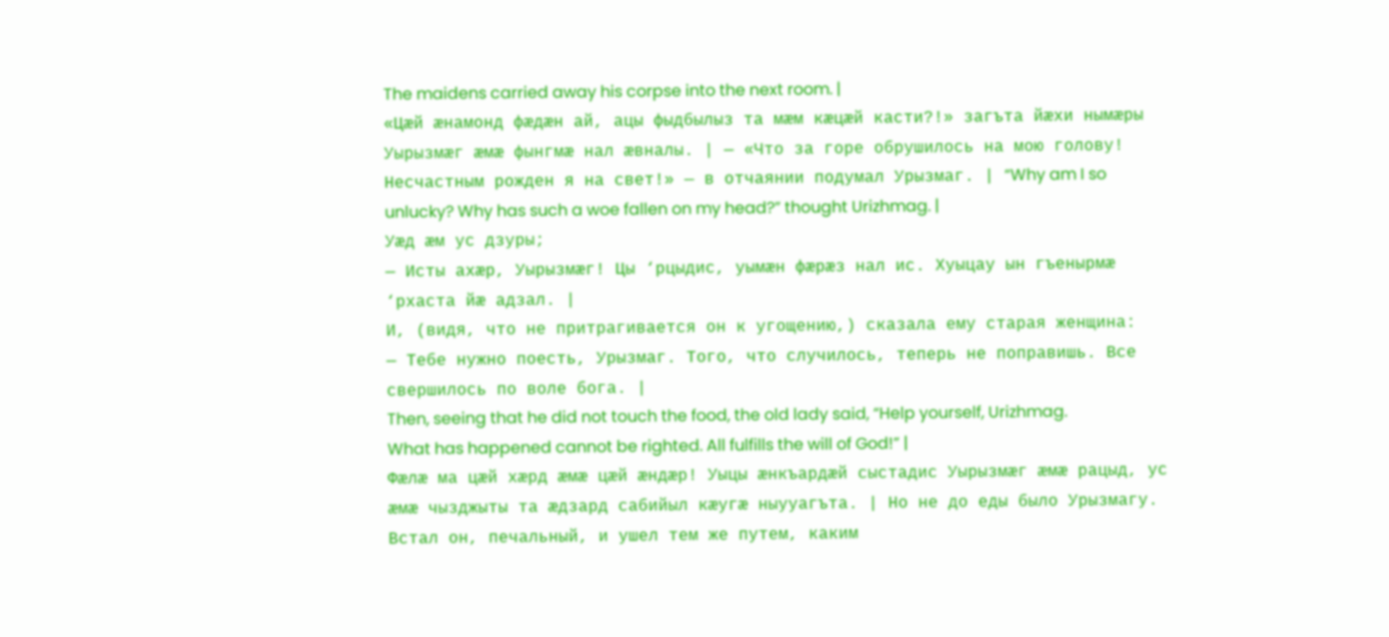The maidens carried away his corpse into the next room. |
«Цæй ӕнамонд фæдæн ай, ацы фыдбылыз та мæм кæцæй касти?!» загъта йæхи нымæры Уырызмӕг æмӕ фынгмӕ нал ӕвналы. | — «Что за горе обрушилось на мою голову! Несчастным рожден я на свет!» — в отчаянии подумал Урызмаг. | “Why am I so unlucky? Why has such a woe fallen on my head?” thought Urizhmag. |
Уæд ӕм ус дзуры;
— Исты ахæр, Уырызмӕг! Цы ‘рцыдис, уымӕн фæрæз нал ис. Хуыцау ын гъенырмӕ ‘рхаста йӕ адзал. |
И, (видя, что не притрагивается он к угощению,) сказала ему старая женщина:
— Тебе нужно поесть, Урызмаг. Того, что случилось, теперь не поправишь. Все свершилось по воле бога. |
Then, seeing that he did not touch the food, the old lady said, “Help yourself, Urizhmag. What has happened cannot be righted. All fulfills the will of God!” |
Фæлæ ма цæй хæрд æмæ цæй ӕндæр! Уыцы æнкъардӕй сыстадис Уырызмӕг ӕмӕ рацыд, ус ӕмӕ чызджыты та ӕдзард сабийыл кӕугӕ ныууагъта. | Но не до еды было Урызмагу. Встал он, печальный, и ушел тем же путем, каким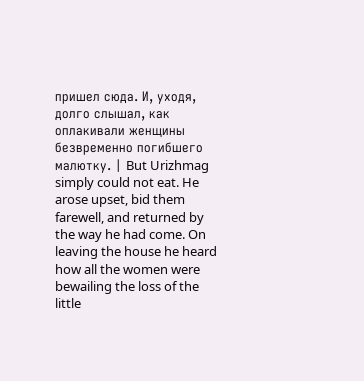пришел сюда. И, уходя, долго слышал, как оплакивали женщины безвременно погибшего малютку. | But Urizhmag simply could not eat. He arose upset, bid them farewell, and returned by the way he had come. On leaving the house he heard how all the women were bewailing the loss of the little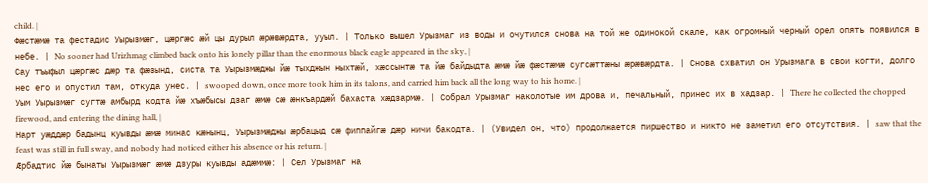child. |
Фӕстӕмӕ та фестадис Уырызмӕг, цӕргӕс æй цы дурыл æрæвӕрдта, ууыл. | Только вышел Урызмаг из воды и очутился снова на той же одинокой скале, как огромный черный орел опять появился в небе. | No sooner had Urizhmag climbed back onto his lonely pillar than the enormous black eagle appeared in the sky, |
Сау тъыфыл цӕргӕс дӕр та фӕзынд, систа та Уырызмæджы йӕ тыхджын ныхтӕй, хӕссынтӕ та йӕ байдыдта æмӕ йӕ фӕстæмӕ сугсæттæны ӕрӕвӕрдта. | Снова схватил он Урызмага в свои когти, долго нес его и опустил там, откуда унес. | swooped down, once more took him in its talons, and carried him back all the long way to his home. |
Уым Уырызмæг сугтӕ амбырд кодта йӕ хъæбысы дзаг ӕмӕ сӕ ӕнкъардæй бахаста хӕдзармӕ. | Собрал Урызмаг наколотые им дрова и, печальный, принес их в хадзар. | There he collected the chopped firewood, and entering the dining hall, |
Нарт уæддӕр бадынц куывды ӕмӕ минас кӕнынц, Уырызмӕджы ӕрбацыд сӕ фиппайгӕ дӕр ничи бакодта. | (Увидел он, что) продолжается пиршество и никто не заметил его отсутствия. | saw that the feast was still in full sway, and nobody had noticed either his absence or his return. |
Ӕрбадтис йӕ бынаты Уырызмӕг ӕмӕ дзуры куывды адæммӕ: | Сел Урызмаг на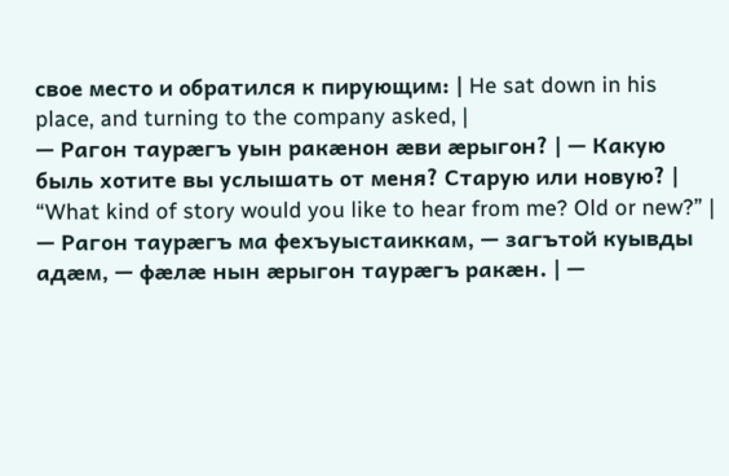свое место и обратился к пирующим: | He sat down in his place, and turning to the company asked, |
— Рагон таурӕгъ уын ракӕнон ӕви ӕрыгон? | — Какую быль хотите вы услышать от меня? Старую или новую? | “What kind of story would you like to hear from me? Old or new?” |
— Рагон таурæгъ ма фехъуыстаиккам, — загътой куывды адӕм, — фӕлӕ нын ӕрыгон таурӕгъ ракӕн. | —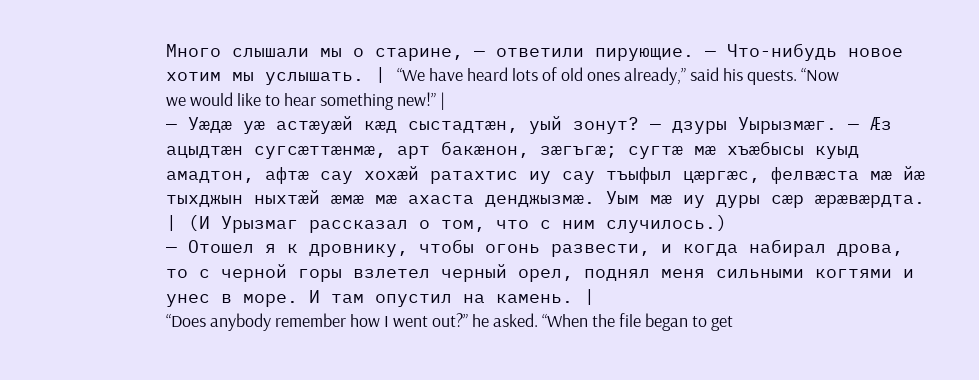Много слышали мы о старине, — ответили пирующие. — Что-нибудь новое хотим мы услышать. | “We have heard lots of old ones already,” said his quests. “Now we would like to hear something new!” |
— Уæдӕ уӕ астӕуӕй кæд сыстадтӕн, уый зонут? — дзуры Уырызмӕг. — Ӕз ацыдтӕн сугсӕттӕнмӕ, арт бакӕнон, зæгъгӕ; сугтӕ мӕ хъӕбысы куыд амадтон, афтӕ сау хохӕй ратахтис иу сау тъыфыл цӕргӕс, фелвӕста мӕ йӕ тыхджын ныхтӕй ӕмӕ мӕ ахаста денджызмӕ. Уым мӕ иу дуры сӕр ӕрӕвӕрдта. | (И Урызмаг рассказал о том, что с ним случилось.)
— Отошел я к дровнику, чтобы огонь развести, и когда набирал дрова, то с черной горы взлетел черный орел, поднял меня сильными когтями и унес в море. И там опустил на камень. |
“Does anybody remember how I went out?” he asked. “When the file began to get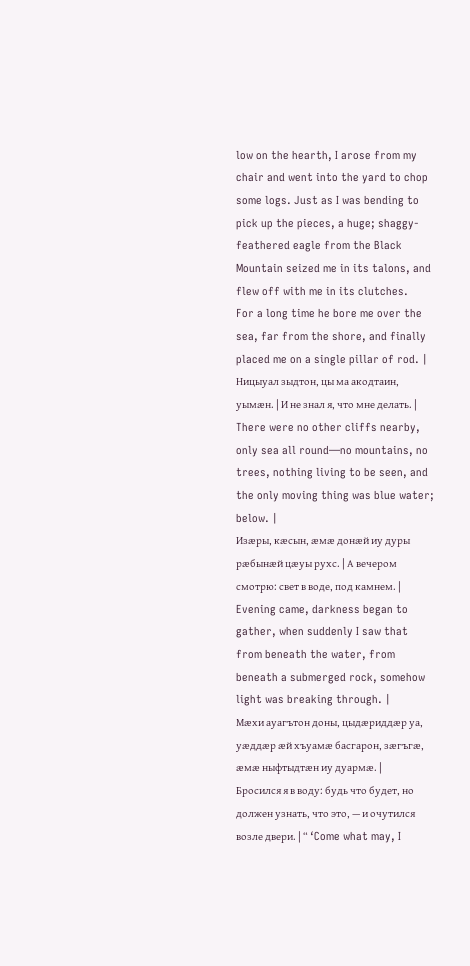low on the hearth, I arose from my chair and went into the yard to chop some logs. Just as I was bending to pick up the pieces, a huge; shaggy-feathered eagle from the Black Mountain seized me in its talons, and flew off with me in its clutches.
For a long time he bore me over the sea, far from the shore, and finally placed me on a single pillar of rod. |
Ницыуал зыдтон, цы ма акодтаин, уымӕн. | И не знал я, что мне делать. | There were no other cliffs nearby, only sea all round—no mountains, no trees, nothing living to be seen, and the only moving thing was blue water; below. |
Изӕры, кӕсын, æмӕ донӕй иу дуры рӕбынӕй цӕуы рухс. | А вечером смотрю: свет в воде, под камнем. | Evening came, darkness began to gather, when suddenly I saw that from beneath the water, from beneath a submerged rock, somehow light was breaking through. |
Мӕхи ауагътон доны, цыдæриддӕр уа, уæддӕр ӕй хъуамӕ басгарон, зӕгъгӕ, æмӕ ныфтыдтæн иу дуармӕ. | Бросился я в воду: будь что будет, но должен узнать, что это, — и очутился возле двери. | “ ‘Come what may, I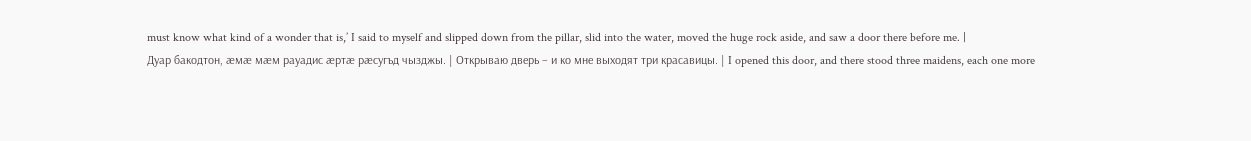must know what kind of a wonder that is,’ I said to myself and slipped down from the pillar, slid into the water, moved the huge rock aside, and saw a door there before me. |
Дуар бакодтон, ӕмӕ мӕм рауадис ӕртӕ рӕсугъд чызджы. | Открываю дверь – и ко мне выходят три красавицы. | I opened this door, and there stood three maidens, each one more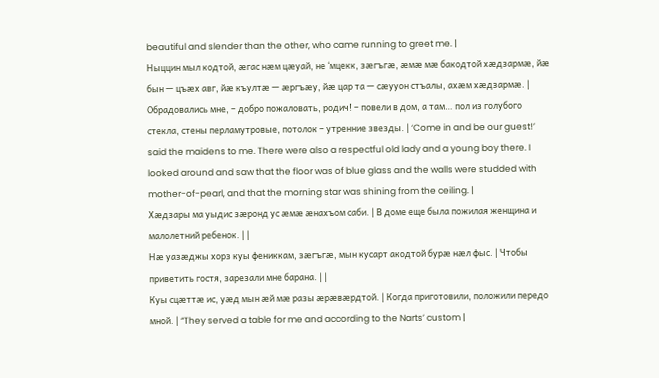beautiful and slender than the other, who came running to greet me. |
Ныццин мыл кодтой, ӕгас нӕм цӕуай, не ‘мцекк, зӕгъгӕ, ӕмӕ мӕ бакодтой хæдзармӕ, йӕ бын — цъӕх авг, йӕ къултӕ — ӕргъæу, йӕ цар та — сæууон стъалы, ахæм хæдзармӕ. | Обрадовались мне, – добро пожаловать, родич! – повели в дом, а там… пол из голубого стекла, стены перламутровые, потолок – утренние звезды. | ‘Come in and be our guest!’ said the maidens to me. There were also a respectful old lady and a young boy there. I looked around and saw that the floor was of blue glass and the walls were studded with mother-of-pearl, and that the morning star was shining from the ceiling. |
Хæдзары ма уыдис зӕронд ус æмӕ æнахъом саби. | В доме еще была пожилая женщина и малолетний ребенок. | |
Нӕ уазæджы хорз куы фениккам, зæгъгӕ, мын кусарт акодтой бурӕ нӕл фыс. | Чтобы приветить гостя, зарезали мне барана. | |
Куы сцӕттӕ ис, уæд мын æй мӕ разы ӕрæвӕрдтой. | Когда приготовили, положили передо мной. | “They served a table for me and according to the Narts’ custom |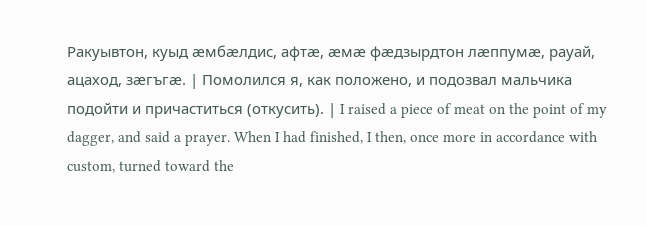Ракуывтон, куыд ӕмбӕлдис, афтæ, æмӕ фæдзырдтон лӕппумӕ, рауай, ацаход, зӕгъгӕ. | Помолился я, как положено, и подозвал мальчика подойти и причаститься (откусить). | I raised a piece of meat on the point of my dagger, and said a prayer. When I had finished, I then, once more in accordance with custom, turned toward the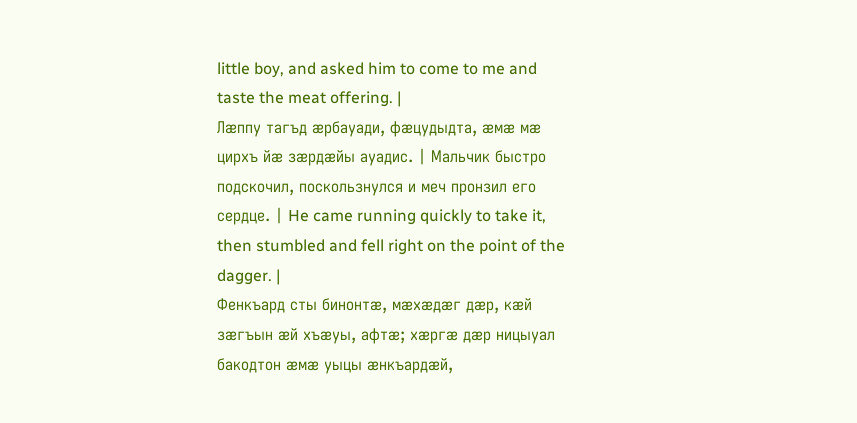little boy, and asked him to come to me and taste the meat offering. |
Лæппу тагъд æрбауади, фӕцудыдта, ӕмӕ мӕ цирхъ йӕ зӕрдӕйы ауадис. | Мальчик быстро подскочил, поскользнулся и меч пронзил его сердце. | He came running quickly to take it, then stumbled and fell right on the point of the dagger. |
Фенкъард сты бинонтӕ, мӕхæдӕг дӕр, кӕй зæгъын ӕй хъӕуы, афтӕ; хӕргӕ дӕр ницыуал бакодтон ӕмӕ уыцы ӕнкъардӕй,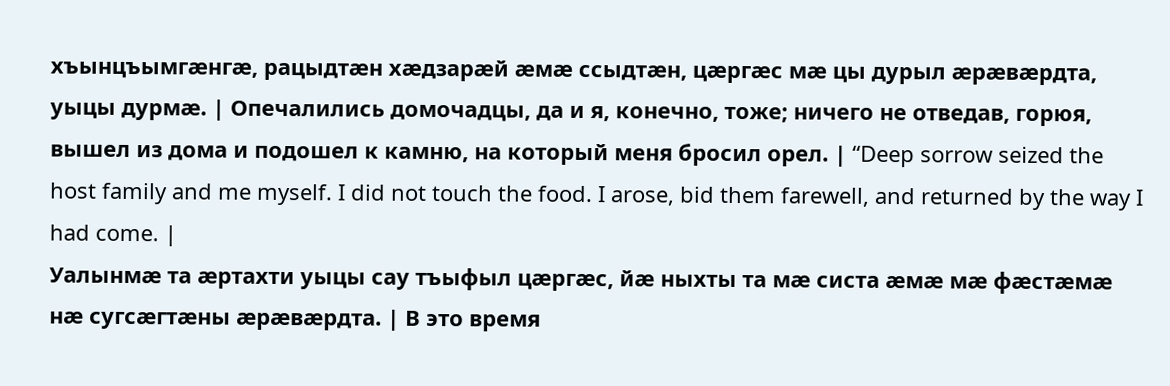хъынцъымгӕнгӕ, рацыдтæн хæдзарæй ӕмӕ ссыдтӕн, цӕргӕс мӕ цы дурыл ӕрӕвӕрдта, уыцы дурмӕ. | Опечалились домочадцы, да и я, конечно, тоже; ничего не отведав, горюя, вышел из дома и подошел к камню, на который меня бросил орел. | “Deep sorrow seized the host family and me myself. I did not touch the food. I arose, bid them farewell, and returned by the way I had come. |
Уалынмӕ та æртахти уыцы сау тъыфыл цӕргӕс, йӕ ныхты та мӕ систа ӕмӕ мӕ фӕстӕмӕ нӕ сугсӕгтӕны ӕрӕвӕрдта. | В это время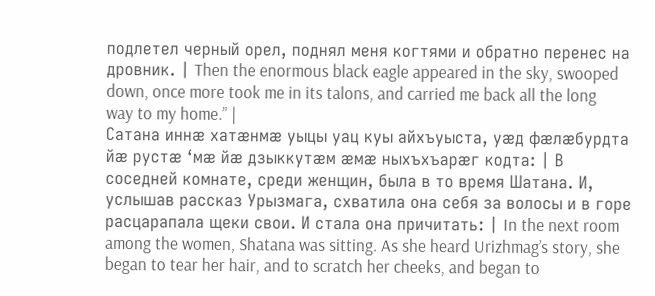подлетел черный орел, поднял меня когтями и обратно перенес на дровник. | Then the enormous black eagle appeared in the sky, swooped down, once more took me in its talons, and carried me back all the long way to my home.” |
Сатана иннӕ хатӕнмӕ уыцы уац куы айхъуыста, уæд фӕлӕбурдта йӕ рустӕ ‘мӕ йӕ дзыккутӕм æмӕ ныхъхъарӕг кодта: | В соседней комнате, среди женщин, была в то время Шатана. И, услышав рассказ Урызмага, схватила она себя за волосы и в горе расцарапала щеки свои. И стала она причитать: | In the next room among the women, Shatana was sitting. As she heard Urizhmag’s story, she began to tear her hair, and to scratch her cheeks, and began to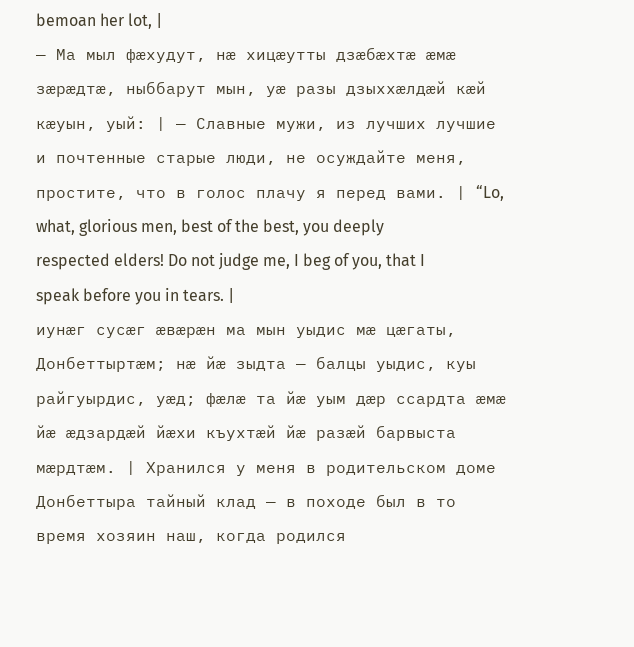bemoan her lot, |
— Ма мыл фӕхудут, нӕ хицӕутты дзæбӕхтӕ ӕмӕ зӕрӕдтӕ, ныббарут мын, уӕ разы дзыххӕлдӕй кӕй кӕуын, уый: | — Славные мужи, из лучших лучшие и почтенные старые люди, не осуждайте меня, простите, что в голос плачу я перед вами. | “Lo, what, glorious men, best of the best, you deeply respected elders! Do not judge me, I beg of you, that I speak before you in tears. |
иунӕг сусӕг ӕвӕрӕн ма мын уыдис мӕ цӕгаты, Донбеттыртӕм; нӕ йӕ зыдта — балцы уыдис, куы райгуырдис, уӕд; фӕлӕ та йӕ уым дӕр ссардта ӕмӕ йӕ ӕдзардӕй йӕхи къухтӕй йӕ разӕй барвыста мæрдтӕм. | Хранился у меня в родительском доме Донбеттыра тайный клад — в походе был в то время хозяин наш, когда родился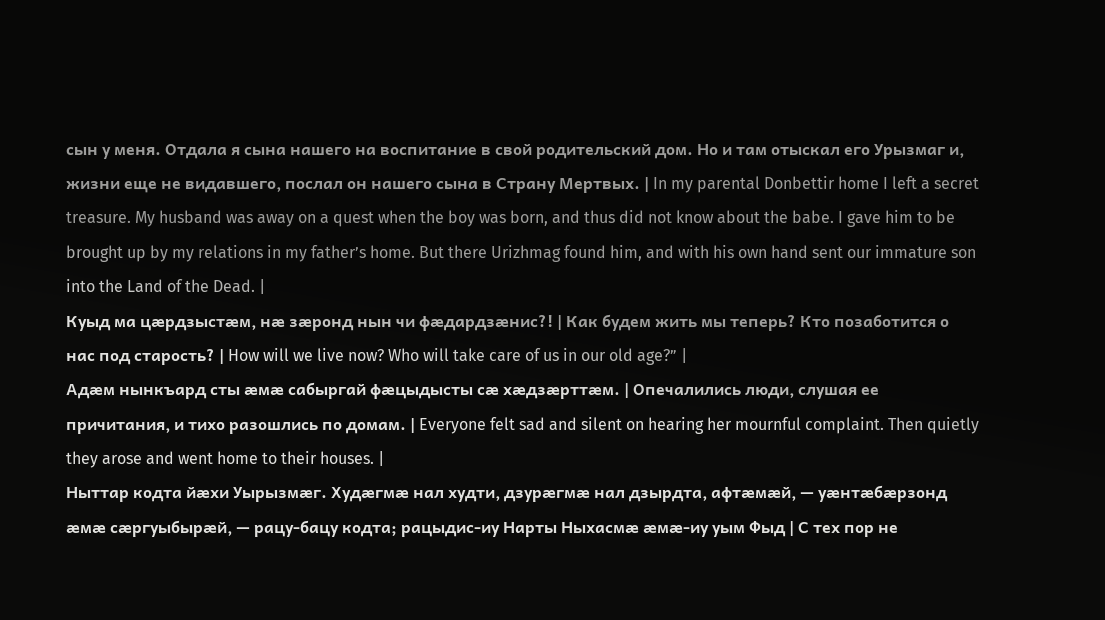сын у меня. Отдала я сына нашего на воспитание в свой родительский дом. Но и там отыскал его Урызмаг и, жизни еще не видавшего, послал он нашего сына в Страну Мертвых. | In my parental Donbettir home I left a secret treasure. My husband was away on a quest when the boy was born, and thus did not know about the babe. I gave him to be brought up by my relations in my father’s home. But there Urizhmag found him, and with his own hand sent our immature son into the Land of the Dead. |
Куыд ма цӕрдзыстӕм, нӕ зӕронд нын чи фӕдардзӕнис?! | Как будем жить мы теперь? Кто позаботится о нас под старость? | How will we live now? Who will take care of us in our old age?” |
Адӕм нынкъард сты ӕмӕ сабыргай фӕцыдысты сӕ хӕдзӕрттӕм. | Опечалились люди, слушая ее причитания, и тихо разошлись по домам. | Everyone felt sad and silent on hearing her mournful complaint. Then quietly they arose and went home to their houses. |
Ныттар кодта йӕхи Уырызмӕг. Худӕгмӕ нал худти, дзурӕгмӕ нал дзырдта, афтӕмӕй, — уӕнтӕбӕрзонд ӕмӕ сӕргуыбырӕй, — рацу-бацу кодта; рацыдис-иу Нарты Ныхасмӕ ӕмӕ-иу уым Фыд | С тех пор не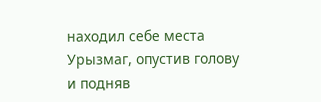находил себе места Урызмаг, опустив голову и подняв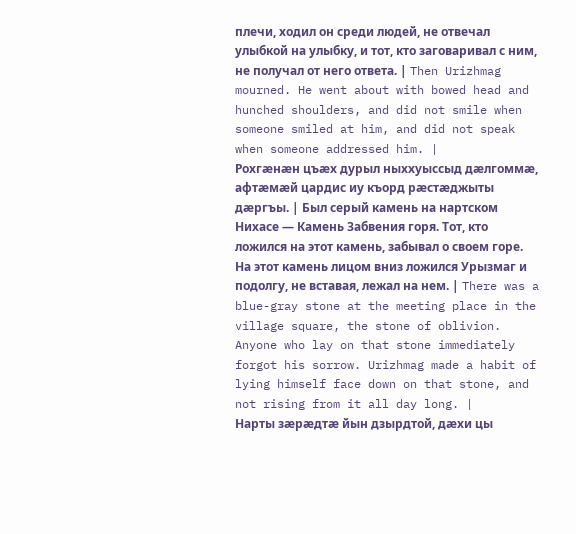плечи, ходил он среди людей, не отвечал улыбкой на улыбку, и тот, кто заговаривал с ним, не получал от него ответа. | Then Urizhmag mourned. He went about with bowed head and hunched shoulders, and did not smile when someone smiled at him, and did not speak when someone addressed him. |
Рохгӕнӕн цъӕх дурыл ныххуыссыд дӕлгоммӕ, афтӕмӕй цардис иу къорд рӕстӕджыты дӕргъы. | Был серый камень на нартском Нихасе — Камень Забвения горя. Тот, кто ложился на этот камень, забывал о своем горе. На этот камень лицом вниз ложился Урызмаг и подолгу, не вставая, лежал на нем. | There was a blue-gray stone at the meeting place in the village square, the stone of oblivion. Anyone who lay on that stone immediately forgot his sorrow. Urizhmag made a habit of lying himself face down on that stone, and not rising from it all day long. |
Нарты зæрӕдтӕ йын дзырдтой, дӕхи цы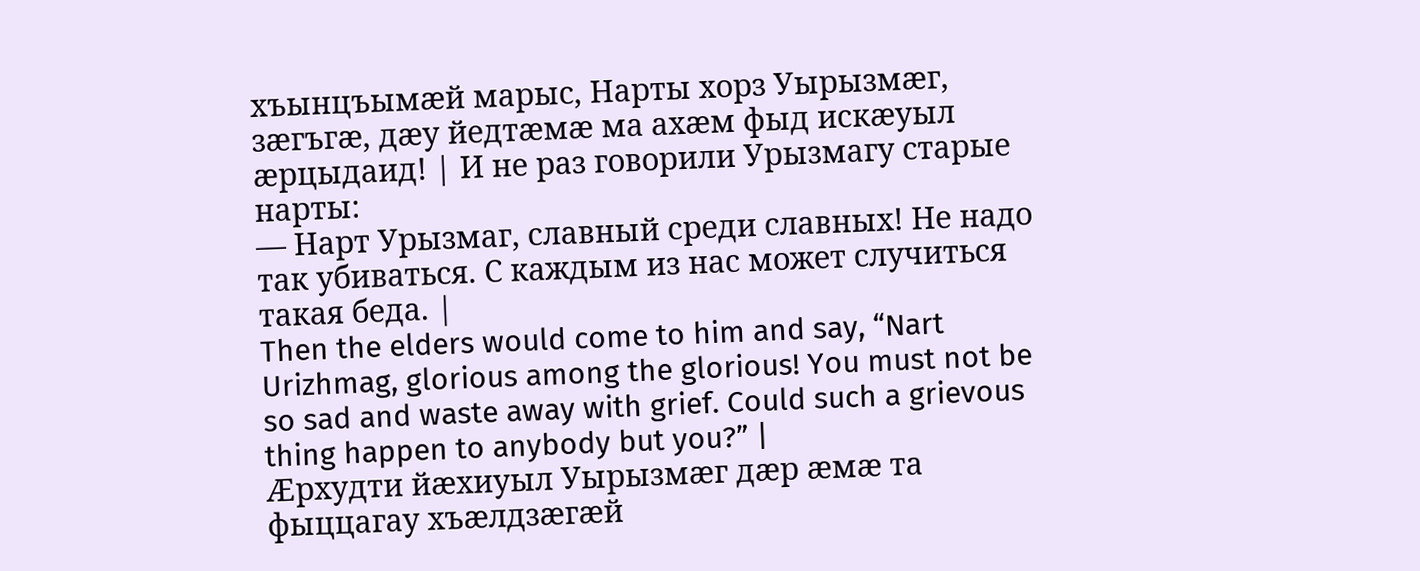хъынцъымӕй марыс, Нарты хорз Уырызмӕг, зӕгъгӕ, дӕу йедтӕмӕ ма ахӕм фыд искӕуыл ӕрцыдаид! | И не раз говорили Урызмагу старые нарты:
— Нарт Урызмаг, славный среди славных! Не надо так убиваться. С каждым из нас может случиться такая беда. |
Then the elders would come to him and say, “Nart Urizhmag, glorious among the glorious! You must not be so sad and waste away with grief. Could such a grievous thing happen to anybody but you?” |
Ӕрхудти йӕхиуыл Уырызмӕг дӕр ӕмӕ та фыццагау хъӕлдзӕгӕй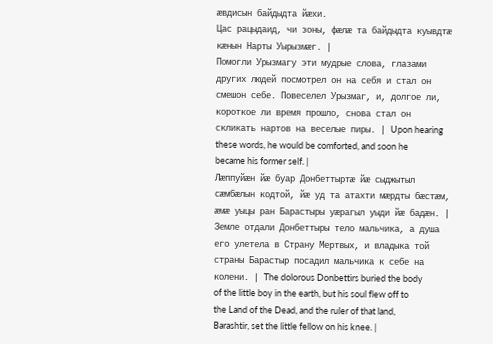ӕвдисын байдыдта йæхи.
Цас рацыдаид, чи зоны, фӕлӕ та байдыдта куывдтӕ кӕнын Нарты Уырызмӕг. |
Помогли Урызмагу эти мудрые слова, глазами других людей посмотрел он на себя и стал он смешон себе. Повеселел Урызмаг, и, долгое ли, короткое ли время прошло, снова стал он скликать нартов на веселые пиры. | Upon hearing these words, he would be comforted, and soon he became his former self. |
Лӕппуйӕн йӕ буар Донбеттыртӕ йӕ сыджытыл сӕмбӕлын кодтой, йӕ уд та атахти мӕрдты бӕстӕм, ӕмӕ уыцы ран Барастыры уӕрагыл уыди йӕ бадӕн. | Земле отдали Донбеттыры тело мальчика, а душа его улетела в Страну Мертвых, и владыка той страны Барастыр посадил мальчика к себе на колени. | The dolorous Donbettirs buried the body of the little boy in the earth, but his soul flew off to the Land of the Dead, and the ruler of that land, Barashtir, set the little fellow on his knee. |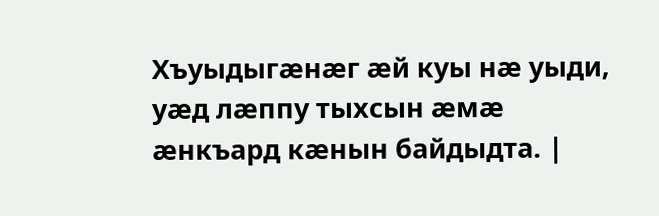Хъуыдыгӕнӕг ӕй куы нӕ уыди, уӕд лӕппу тыхсын ӕмӕ ӕнкъард кӕнын байдыдта. |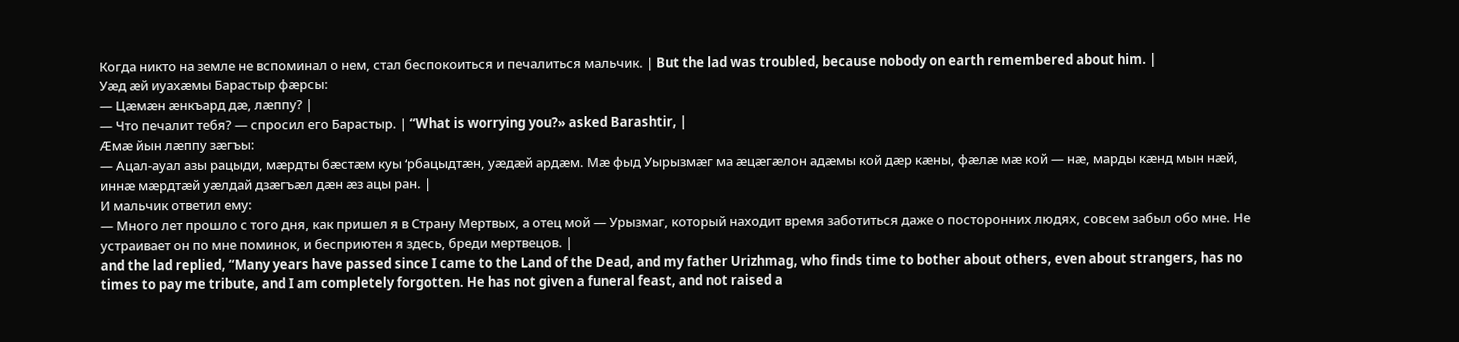Когда никто на земле не вспоминал о нем, стал беспокоиться и печалиться мальчик. | But the lad was troubled, because nobody on earth remembered about him. |
Уӕд ӕй иуахӕмы Барастыр фæрсы:
— Цӕмӕн æнкъард дӕ, лæппу? |
— Что печалит тебя? — спросил его Барастыр. | “What is worrying you?» asked Barashtir, |
Ӕмӕ йын лӕппу зӕгъы:
— Ацал-ауал азы рацыди, мӕрдты бӕстӕм куы ‘рбацыдтӕн, уӕдӕй ардӕм. Мӕ фыд Уырызмӕг ма ӕцӕгӕлон адӕмы кой дӕр кӕны, фӕлӕ мӕ кой — нӕ, марды кӕнд мын нӕй, иннӕ мӕрдтӕй уӕлдай дзӕгъæл дӕн ӕз ацы ран. |
И мальчик ответил ему:
— Много лет прошло с того дня, как пришел я в Страну Мертвых, а отец мой — Урызмаг, который находит время заботиться даже о посторонних людях, совсем забыл обо мне. Не устраивает он по мне поминок, и бесприютен я здесь, бреди мертвецов. |
and the lad replied, “Many years have passed since I came to the Land of the Dead, and my father Urizhmag, who finds time to bother about others, even about strangers, has no times to pay me tribute, and I am completely forgotten. He has not given a funeral feast, and not raised a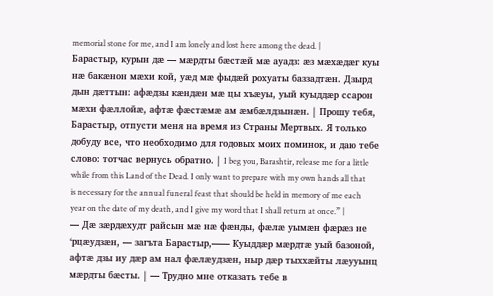memorial stone for me, and I am lonely and lost here among the dead. |
Барастыр, курын дӕ — мӕрдты бӕстӕй мӕ ауадз: ӕз мӕхӕдӕг куы нӕ бакӕнон мӕхи кой, уӕд мӕ фыдӕй рохуаты баззадтӕн. Дзырд дын дæттын: афæдзы кæндæн мӕ цы хъæуы, уый куыддæр ссарон мæхи фæллойӕ, афтӕ фӕстӕмӕ ам æмбæлдзынӕн. | Прошу тебя, Барастыр, отпусти меня на время из Страны Мертвых. Я только добуду все, что необходимо для годовых моих поминок, и даю тебе слово: тотчас вернусь обратно. | I beg you, Barashtir, release me for a little while from this Land of the Dead. I only want to prepare with my own hands all that is necessary for the annual funeral feast that should be held in memory of me each year on the date of my death, and I give my word that I shall return at once.” |
— Дæ зӕрдæхудт райсын мӕ нӕ фæнды, фæлӕ уымæн фӕрӕз не ‘рцӕудзæн, — загъта Барастыр,—— Куыддӕр мæрдтӕ уый базоной, афтӕ дзы иу дæр ам нал фӕлӕудзæн, ныр дæр тыххæйты лæууынц мӕрдты бӕсты. | — Трудно мне отказать тебе в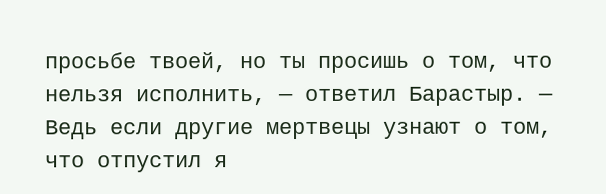просьбе твоей, но ты просишь о том, что нельзя исполнить, — ответил Барастыр. — Ведь если другие мертвецы узнают о том, что отпустил я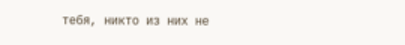тебя, никто из них не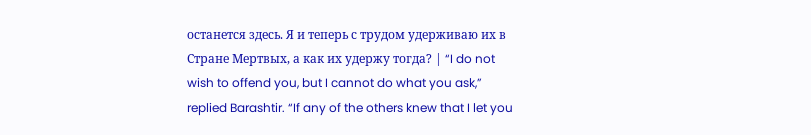останется здесь. Я и теперь с трудом удерживаю их в Стране Мертвых, а как их удержу тогда? | “I do not wish to offend you, but I cannot do what you ask,” replied Barashtir. “If any of the others knew that I let you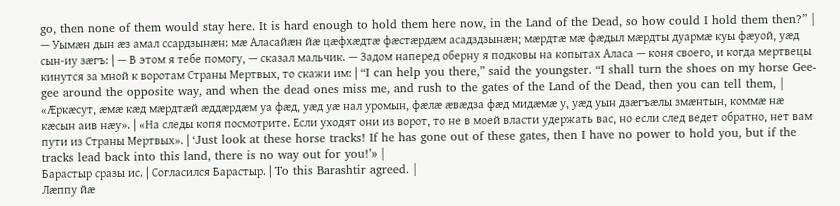go, then none of them would stay here. It is hard enough to hold them here now, in the Land of the Dead, so how could I hold them then?” |
— Уымӕн дын ӕз амал ссардзынæн: мӕ Аласайӕн йӕ цӕфхӕдтӕ фӕстӕрдӕм асадздзынӕн; мӕрдтӕ мӕ фӕдыл мӕрдты дуармӕ куы фӕуой, уæд сын-иу зӕгъ: | — В этом я тебе помогу, — сказал мальчик. — Задом наперед оберну я подковы на копытах Аласа — коня своего, и когда мертвецы кинутся за мной к воротам Страны Мертвых, то скажи им: | “I can help you there,” said the youngster. “I shall turn the shoes on my horse Gee-gee around the opposite way, and when the dead ones miss me, and rush to the gates of the Land of the Dead, then you can tell them, |
«Ӕркӕсут, ӕмӕ кæд мӕрдтӕй æддӕрдӕм уа фæд, уæд уӕ нал уромын, фӕлӕ æвæдза фӕд мидӕмӕ у, уæд уын дзӕгъӕлы змӕнтын, коммӕ нӕ кӕсын аив нӕу». | «На следы копя посмотрите. Если уходят они из ворот, то не в моей власти удержать вас, но если след ведет обратно, нет вам пути из Страны Мертвых». | ‘Just look at these horse tracks! If he has gone out of these gates, then I have no power to hold you, but if the tracks lead back into this land, there is no way out for you!’» |
Барастыр сразы ис. | Согласился Барастыр. | To this Barashtir agreed. |
Лӕппу йӕ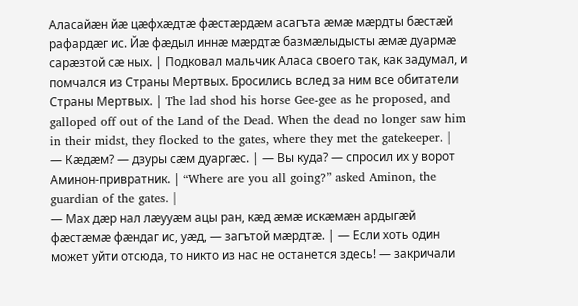Аласайӕн йӕ цæфхæдтӕ фӕстӕрдӕм асагъта ӕмӕ мӕрдты бӕстӕй рафардӕг ис. Йӕ фӕдыл иннӕ мӕрдтӕ базмӕлыдысты ӕмӕ дуармӕ сарӕзтой сӕ ных. | Подковал мальчик Аласа своего так, как задумал, и помчался из Страны Мертвых. Бросились вслед за ним все обитатели Страны Мертвых. | The lad shod his horse Gee-gee as he proposed, and galloped off out of the Land of the Dead. When the dead no longer saw him in their midst, they flocked to the gates, where they met the gatekeeper. |
— Кæдæм? — дзуры сӕм дуаргӕс. | — Вы куда? — спросил их у ворот Аминон-привратник. | “Where are you all going?” asked Aminon, the guardian of the gates. |
— Мах дӕр нал лӕууӕм ацы ран, кæд ӕмӕ искӕмæн ардыгӕй фӕстӕмӕ фӕндаг ис, уæд, — загътой мæрдтӕ. | — Если хоть один может уйти отсюда, то никто из нас не останется здесь! — закричали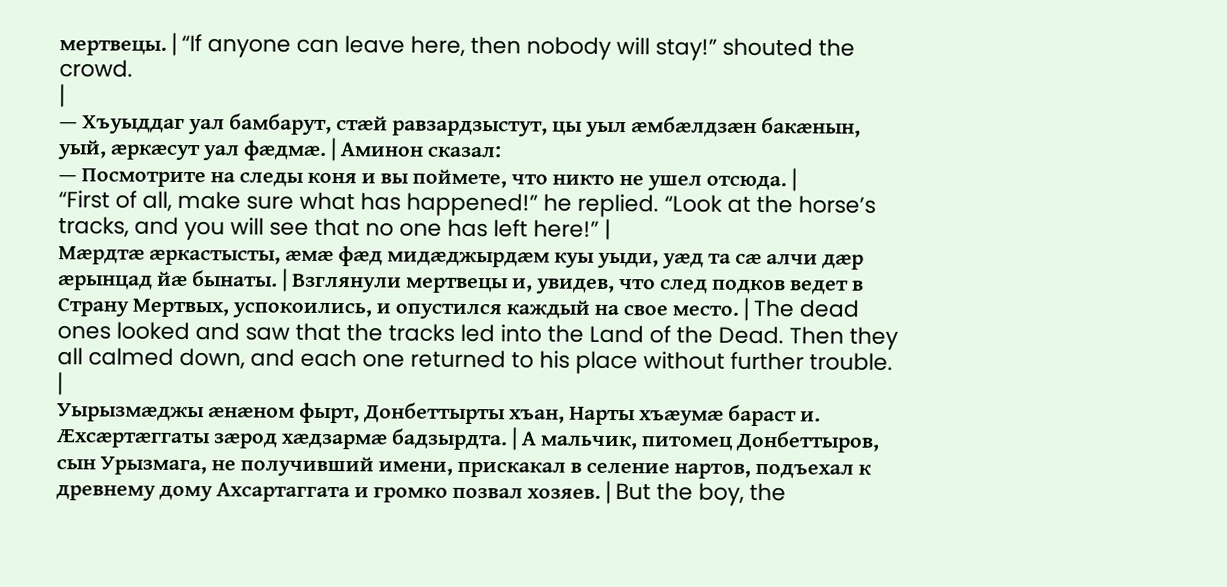мертвецы. | “If anyone can leave here, then nobody will stay!” shouted the crowd.
|
— Хъуыддаг уал бамбарут, стӕй равзардзыстут, цы уыл æмбӕлдзӕн бакӕнын, уый, ӕркӕсут уал фæдмӕ. | Аминон сказал:
— Посмотрите на следы коня и вы поймете, что никто не ушел отсюда. |
“First of all, make sure what has happened!” he replied. “Look at the horse’s tracks, and you will see that no one has left here!” |
Мæрдтӕ ӕркастысты, æмӕ фæд мидæджырдӕм куы уыди, уӕд та сӕ алчи дӕр ӕрынцад йӕ бынаты. | Взглянули мертвецы и, увидев, что след подков ведет в Страну Мертвых, успокоились, и опустился каждый на свое место. | The dead ones looked and saw that the tracks led into the Land of the Dead. Then they all calmed down, and each one returned to his place without further trouble. |
Уырызмæджы ӕнӕном фырт, Донбеттырты хъан, Нарты хъӕумӕ бараст и. Ӕхсӕртӕггаты зӕрод хӕдзармӕ бадзырдта. | А мальчик, питомец Донбеттыров, сын Урызмага, не получивший имени, прискакал в селение нартов, подъехал к древнему дому Ахсартаггата и громко позвал хозяев. | But the boy, the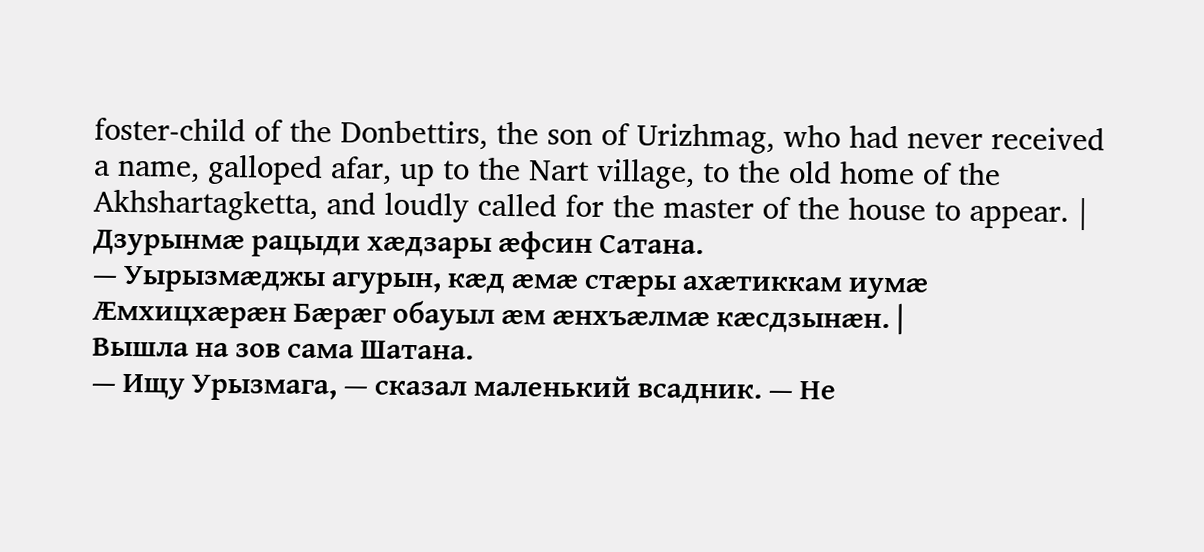foster-child of the Donbettirs, the son of Urizhmag, who had never received a name, galloped afar, up to the Nart village, to the old home of the Akhshartagketta, and loudly called for the master of the house to appear. |
Дзурынмӕ рацыди хæдзары æфсин Сатана.
— Уырызмæджы агурын, кæд ӕмӕ стӕры ахæтиккам иумӕ Ӕмхицхӕрӕн Бӕрӕг обауыл ӕм ӕнхъӕлмӕ кӕсдзынӕн. |
Вышла на зов сама Шатана.
— Ищу Урызмага, — сказал маленький всадник. — Не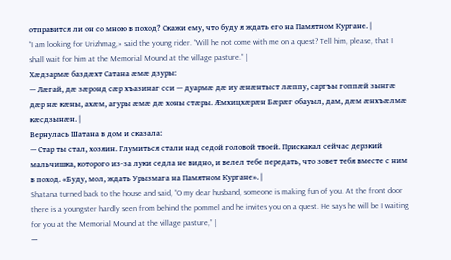отправится ли он со мною в поход? Скажи ему, что буду я ждать его на Памятном Кургане. |
“I am looking for Urizhmag,» said the young rider. “Will he not come with me on a quest? Tell him, please, that I shall wait for him at the Memorial Mound at the village pasture.” |
Хæдзармӕ баздæхт Сатана æмӕ дзуры:
— Лӕгай, дӕ зӕронд сӕр хъазинаг сси — дуармӕ дӕ иу ӕнӕнтыст лӕппу, саргъы гоппӕй зынгӕ дӕр нӕ кӕны, ахӕм, агуры ӕмӕ дӕ хоны стӕры. Ӕмхицхӕрӕн Бӕрӕг обауыл, дам, дӕм ӕнхъӕлмӕ кӕсдзынӕн. |
Вернулась Шатана в дом и сказала:
— Стар ты стал, хозяин. Глумиться стали над седой головой твоей. Прискакал сейчас дерзкий мальчишка, которого из-за луки седла не видно, и велел тебе передать, что зовет тебя вместе с ним в поход. «Буду, мол, ждать Урызмага на Памятном Кургане». |
Shatana turned back to the house and said, “O my dear husband, someone is making fun of you. At the front door there is a youngster hardly seen from behind the pommel and he invites you on a quest. He says he will be I waiting for you at the Memorial Mound at the village pasture,” |
—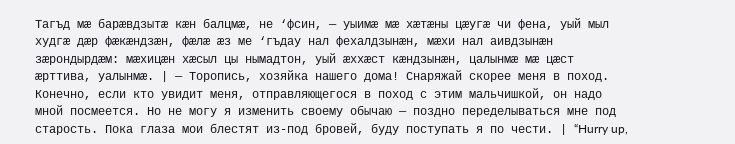Тагъд мӕ барӕвдзытӕ кӕн балцмӕ, не ‘фсин, — уыимӕ мӕ хӕтӕны цӕугӕ чи фена, уый мыл худгӕ дӕр фӕкӕндзӕн, фӕлӕ ӕз ме ‘гъдау нал фехалдзынӕн, мæхи нал аивдзынӕн зӕрондырдӕм: мӕхицӕн хӕсыл цы нымадтон, уый ӕххӕст кӕндзынӕн, цалынмӕ мӕ цӕст ӕрттива, уалынмӕ. | — Торопись, хозяйка нашего дома! Снаряжай скорее меня в поход. Конечно, если кто увидит меня, отправляющегося в поход с этим мальчишкой, он надо мной посмеется. Но не могу я изменить своему обычаю — поздно переделываться мне под старость. Пока глаза мои блестят из-под бровей, буду поступать я по чести. | “Hurry up,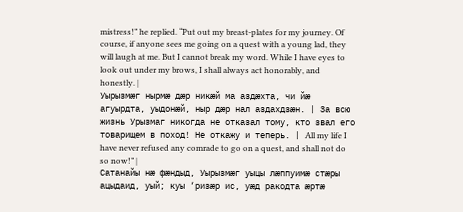mistress!” he replied. “Put out my breast-plates for my journey. Of course, if anyone sees me going on a quest with a young lad, they will laugh at me. But I cannot break my word. While I have eyes to look out under my brows, I shall always act honorably, and honestly. |
Уырызмӕг нырмӕ дӕр никӕй ма аздӕхта, чи йӕ агуырдта, уыдонӕй, ныр дӕр нал аздахдзӕн. | За всю жизнь Урызмаг никогда не отказал тому, кто звал его товарищем в поход! Не откажу и теперь. | All my life I have never refused any comrade to go on a quest, and shall not do so now!” |
Сатанайы нӕ фӕндыд, Уырызмӕг уыцы лӕппуимӕ стӕры ацыдаид, уый; куы ‘ризӕр ис, уæд ракодта ӕртӕ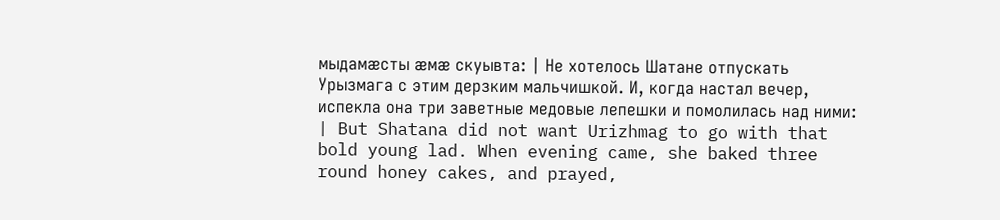мыдамӕсты ӕмӕ скуывта: | Не хотелось Шатане отпускать Урызмага с этим дерзким мальчишкой. И, когда настал вечер, испекла она три заветные медовые лепешки и помолилась над ними: | But Shatana did not want Urizhmag to go with that bold young lad. When evening came, she baked three round honey cakes, and prayed,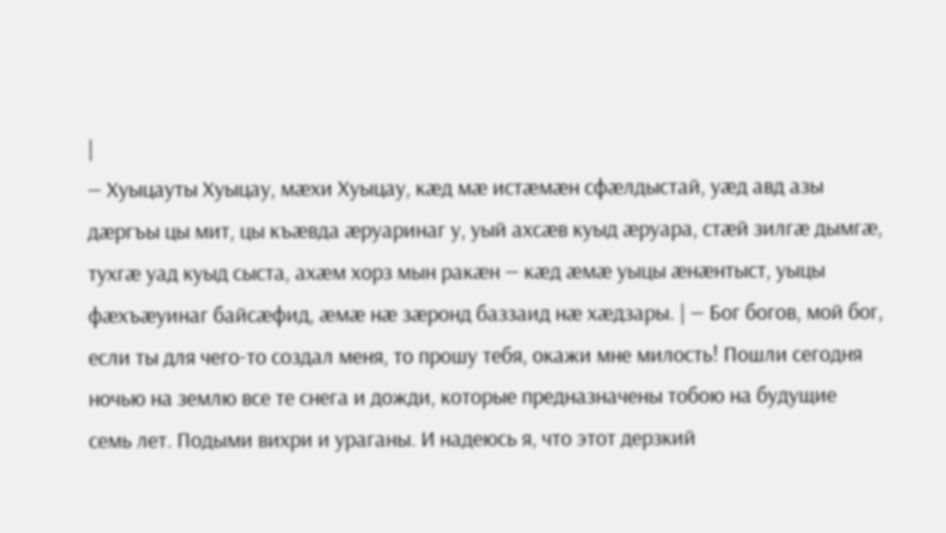|
— Хуыцауты Хуыцау, мӕхи Хуыцау, кӕд мӕ истӕмӕн сфӕлдыстай, уӕд авд азы дӕргъы цы мит, цы къӕвда ӕруаринаг у, уый ахсӕв куыд ӕруара, стӕй зилгӕ дымгӕ, тухгӕ уад куыд сыста, ахӕм хорз мын ракӕн — кӕд ӕмӕ уыцы ӕнӕнтыст, уыцы фӕхъӕуинаг байсӕфид, ӕмӕ нӕ зӕронд баззаид нӕ хӕдзары. | — Бог богов, мой бог, если ты для чего-то создал меня, то прошу тебя, окажи мне милость! Пошли сегодня ночью на землю все те снега и дожди, которые предназначены тобою на будущие семь лет. Подыми вихри и ураганы. И надеюсь я, что этот дерзкий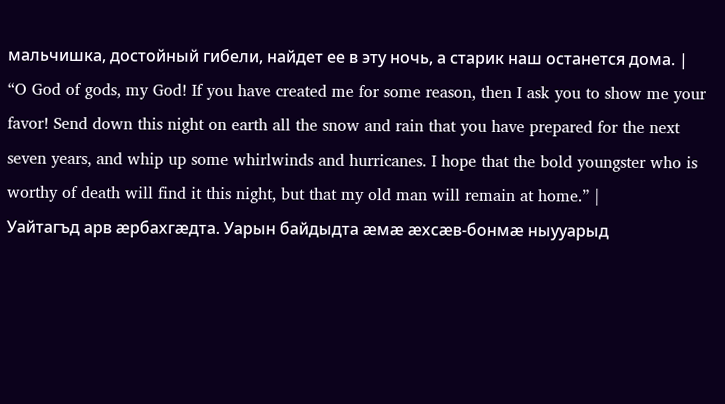мальчишка, достойный гибели, найдет ее в эту ночь, а старик наш останется дома. | “O God of gods, my God! If you have created me for some reason, then I ask you to show me your favor! Send down this night on earth all the snow and rain that you have prepared for the next seven years, and whip up some whirlwinds and hurricanes. I hope that the bold youngster who is worthy of death will find it this night, but that my old man will remain at home.” |
Уайтагъд арв ӕрбахгæдта. Уарын байдыдта ӕмӕ ӕхсӕв-бонмӕ ныууарыд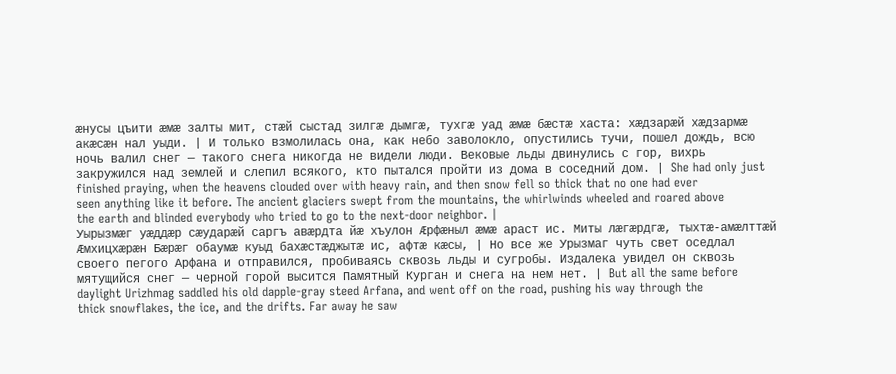ӕнусы цъити ӕмӕ залты мит, стӕй сыстад зилгӕ дымгӕ, тухгӕ уад ӕмӕ бӕстӕ хаста: хӕдзарӕй хæдзармӕ акӕсӕн нал уыди. | И только взмолилась она, как небо заволокло, опустились тучи, пошел дождь, всю ночь валил снег — такого снега никогда не видели люди. Вековые льды двинулись с гор, вихрь закружился над землей и слепил всякого, кто пытался пройти из дома в соседний дом. | She had only just finished praying, when the heavens clouded over with heavy rain, and then snow fell so thick that no one had ever seen anything like it before. The ancient glaciers swept from the mountains, the whirlwinds wheeled and roared above the earth and blinded everybody who tried to go to the next-door neighbor. |
Уырызмӕг уæддӕр сӕударӕй саргъ авæрдта йӕ хъулон Ӕрфӕныл ӕмӕ араст ис. Миты лӕгӕрдгӕ, тыхтӕ-амӕлттӕй Ӕмхицхӕрӕн Бӕрӕг обаумӕ куыд бахӕстӕджытӕ ис, афтӕ кӕсы, | Но все же Урызмаг чуть свет оседлал своего пегого Арфана и отправился, пробиваясь сквозь льды и сугробы. Издалека увидел он сквозь мятущийся снег — черной горой высится Памятный Курган и снега на нем нет. | But all the same before daylight Urizhmag saddled his old dapple-gray steed Arfana, and went off on the road, pushing his way through the thick snowflakes, the ice, and the drifts. Far away he saw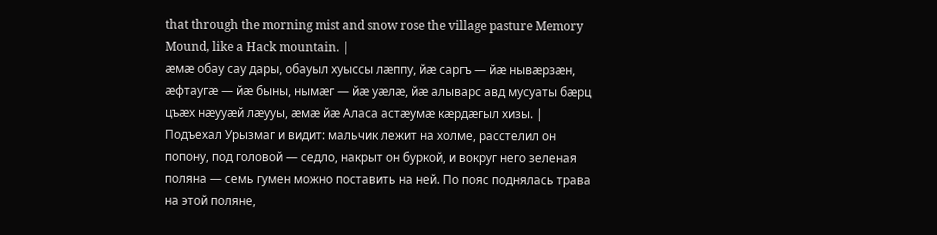that through the morning mist and snow rose the village pasture Memory Mound, like a Hack mountain. |
ӕмӕ обау сау дары, обауыл хуыссы лӕппу, йӕ саргъ — йӕ нывӕрзӕн, æфтаугӕ — йӕ быны, нымӕг — йӕ уӕлӕ, йӕ алыварс авд мусуаты бӕрц цъӕх нӕууӕй лӕууы, ӕмӕ йӕ Аласа астӕумӕ кӕрдӕгыл хизы. | Подъехал Урызмаг и видит: мальчик лежит на холме, расстелил он попону, под головой — седло, накрыт он буркой, и вокруг него зеленая поляна — семь гумен можно поставить на ней. По пояс поднялась трава на этой поляне,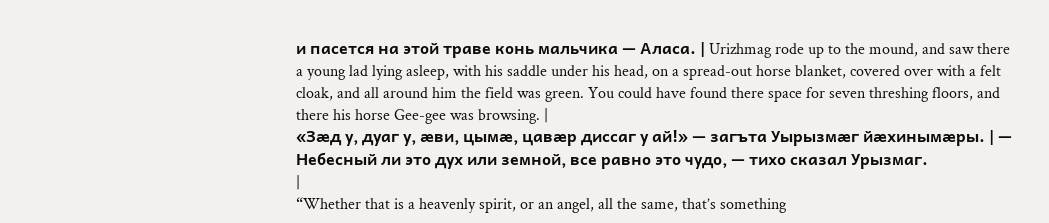и пасется на этой траве конь мальчика — Аласа. | Urizhmag rode up to the mound, and saw there a young lad lying asleep, with his saddle under his head, on a spread-out horse blanket, covered over with a felt cloak, and all around him the field was green. You could have found there space for seven threshing floors, and there his horse Gee-gee was browsing. |
«Зæд у, дуаг у, ӕви, цымӕ, цавӕр диссаг у ай!» — загъта Уырызмӕг йӕхинымӕры. | — Небесный ли это дух или земной, все равно это чудо, — тихо сказал Урызмаг.
|
“Whether that is a heavenly spirit, or an angel, all the same, that’s something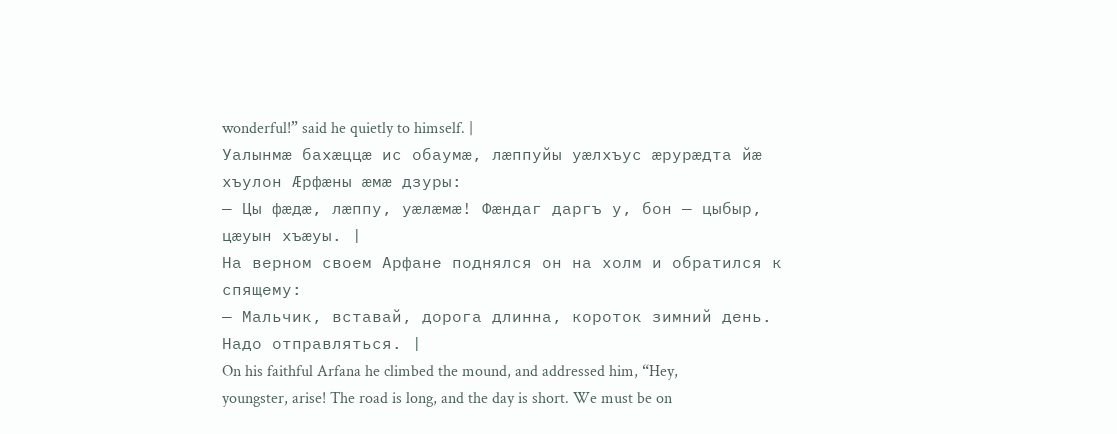wonderful!” said he quietly to himself. |
Уалынмӕ бахӕццӕ ис обаумӕ, лӕппуйы уӕлхъус ӕрурæдта йӕ хъулон Ӕрфӕны ӕмӕ дзуры:
— Цы фæдӕ, лӕппу, уӕлӕмӕ! Фӕндаг даргъ у, бон — цыбыр, цӕуын хъӕуы. |
На верном своем Арфане поднялся он на холм и обратился к спящему:
— Мальчик, вставай, дорога длинна, короток зимний день. Надо отправляться. |
On his faithful Arfana he climbed the mound, and addressed him, “Hey, youngster, arise! The road is long, and the day is short. We must be on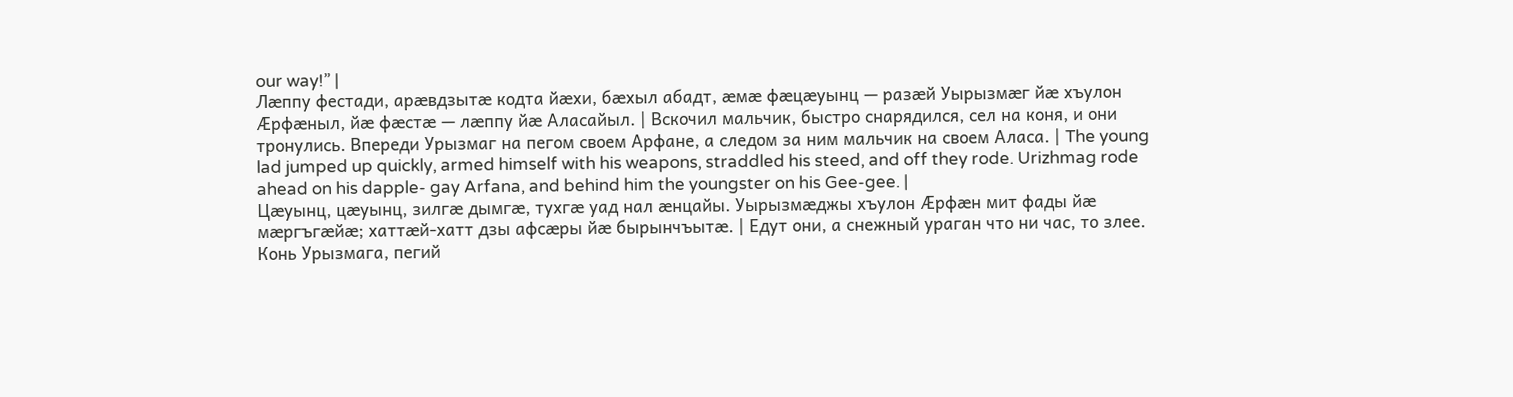our way!” |
Лӕппу фестади, арӕвдзытӕ кодта йӕхи, бӕхыл абадт, ӕмӕ фӕцӕуынц — разӕй Уырызмӕг йӕ хъулон Ӕрфӕныл, йӕ фӕстӕ — лӕппу йӕ Аласайыл. | Вскочил мальчик, быстро снарядился, сел на коня, и они тронулись. Впереди Урызмаг на пегом своем Арфане, а следом за ним мальчик на своем Аласа. | The young lad jumped up quickly, armed himself with his weapons, straddled his steed, and off they rode. Urizhmag rode ahead on his dapple- gay Arfana, and behind him the youngster on his Gee-gee. |
Цӕуынц, цӕуынц, зилгӕ дымгӕ, тухгӕ уад нал ӕнцайы. Уырызмæджы хъулон Ӕрфӕн мит фады йӕ мӕргъгӕйӕ; хаттӕй-хатт дзы афсӕры йӕ бырынчъытӕ. | Едут они, а снежный ураган что ни час, то злее. Конь Урызмага, пегий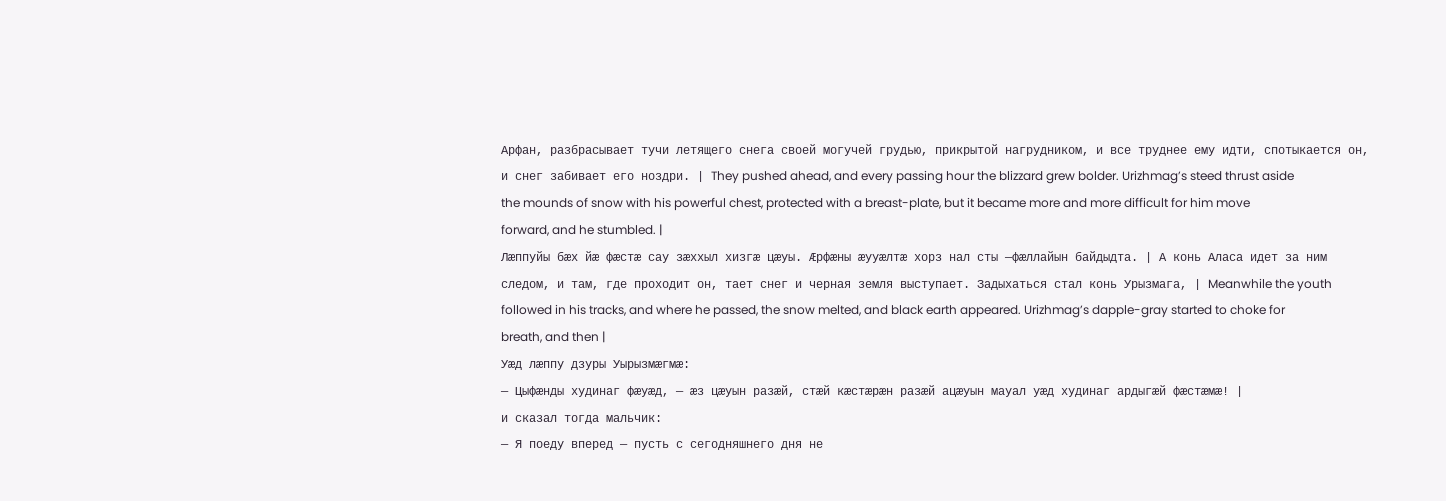Арфан, разбрасывает тучи летящего снега своей могучей грудью, прикрытой нагрудником, и все труднее ему идти, спотыкается он, и снег забивает его ноздри. | They pushed ahead, and every passing hour the blizzard grew bolder. Urizhmag’s steed thrust aside the mounds of snow with his powerful chest, protected with a breast-plate, but it became more and more difficult for him move forward, and he stumbled. |
Лӕппуйы бӕх йӕ фӕстӕ сау зӕххыл хизгӕ цӕуы. Ӕрфӕны ӕууӕлтӕ хорз нал сты —фӕллайын байдыдта. | А конь Аласа идет за ним следом, и там, где проходит он, тает снег и черная земля выступает. Задыхаться стал конь Урызмага, | Meanwhile the youth followed in his tracks, and where he passed, the snow melted, and black earth appeared. Urizhmag’s dapple-gray started to choke for breath, and then |
Уæд лӕппу дзуры Уырызмӕгмӕ:
— Цыфӕнды худинаг фӕуæд, — ӕз цӕуын разӕй, стӕй кӕстӕрӕн разӕй ацӕуын мауал уӕд худинаг ардыгӕй фӕстӕмӕ! |
и сказал тогда мальчик:
— Я поеду вперед — пусть с сегодняшнего дня не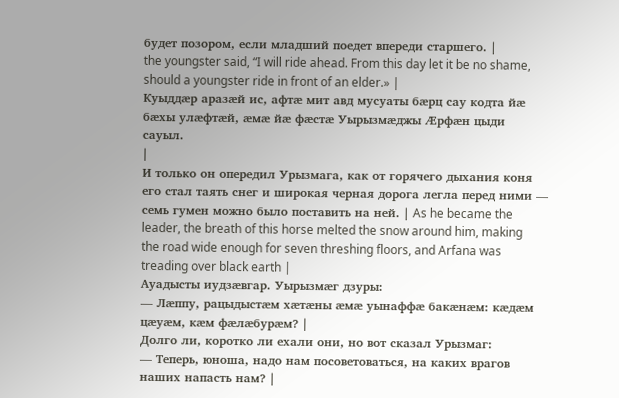будет позором, если младший поедет впереди старшего. |
the youngster said, “I will ride ahead. From this day let it be no shame, should a youngster ride in front of an elder.» |
Куыддӕр аразӕй ис, афтӕ мит авд мусуаты бӕрц сау кодта йӕ бӕхы улӕфтӕй, ӕмӕ йӕ фӕстӕ Уырызмæджы Ӕрфӕн цыди сауыл.
|
И только он опередил Урызмага, как от горячего дыхания коня его стал таять снег и широкая черная дорога легла перед ними — семь гумен можно было поставить на ней. | As he became the leader, the breath of this horse melted the snow around him, making the road wide enough for seven threshing floors, and Arfana was treading over black earth |
Ауадысты иудзӕвгар. Уырызмӕг дзуры:
— Лӕппу, рацыдыстӕм хӕтӕны ӕмӕ уынаффӕ бакӕнæм: кæдӕм цӕуӕм, кӕм фӕлӕбурӕм? |
Долго ли, коротко ли ехали они, но вот сказал Урызмаг:
— Теперь, юноша, надо нам посоветоваться, на каких врагов наших напасть нам? |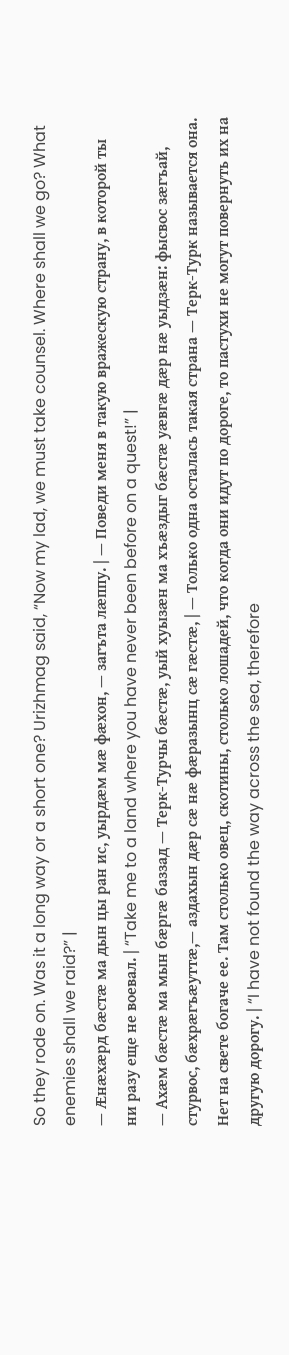So they rode on. Was it a long way or a short one? Urizhmag said, “Now my lad, we must take counsel. Where shall we go? What enemies shall we raid?” |
— Ӕнӕхӕрд бӕстӕ ма дын цы ран ис, уырдӕм мӕ фӕхон, — загъта лӕппу. | — Поведи меня в такую вражескую страну, в которой ты ни разу еще не воевал. | “Take me to a land where you have never been before on a quest!” |
— Ахӕм бӕстӕ ма мын бӕргӕ баззад — Терк-Турчы бӕстӕ, уый хуызӕн ма хъӕздыг бӕстӕ уӕвгӕ дӕр нӕ уыдзӕн: фысвос зӕгъай, стурвос, бӕхрӕгъӕуттӕ,— аздахын дӕр сӕ нӕ фӕразынц сӕ гӕстæ, | — Только одна осталась такая страна — Терк-Турк называется она. Нет на свете богаче ее. Там столько овец, скотины, столько лошадей, что когда они идут по дороге, то пастухи не могут повернуть их на другую дорогу. | “I have not found the way across the sea, therefore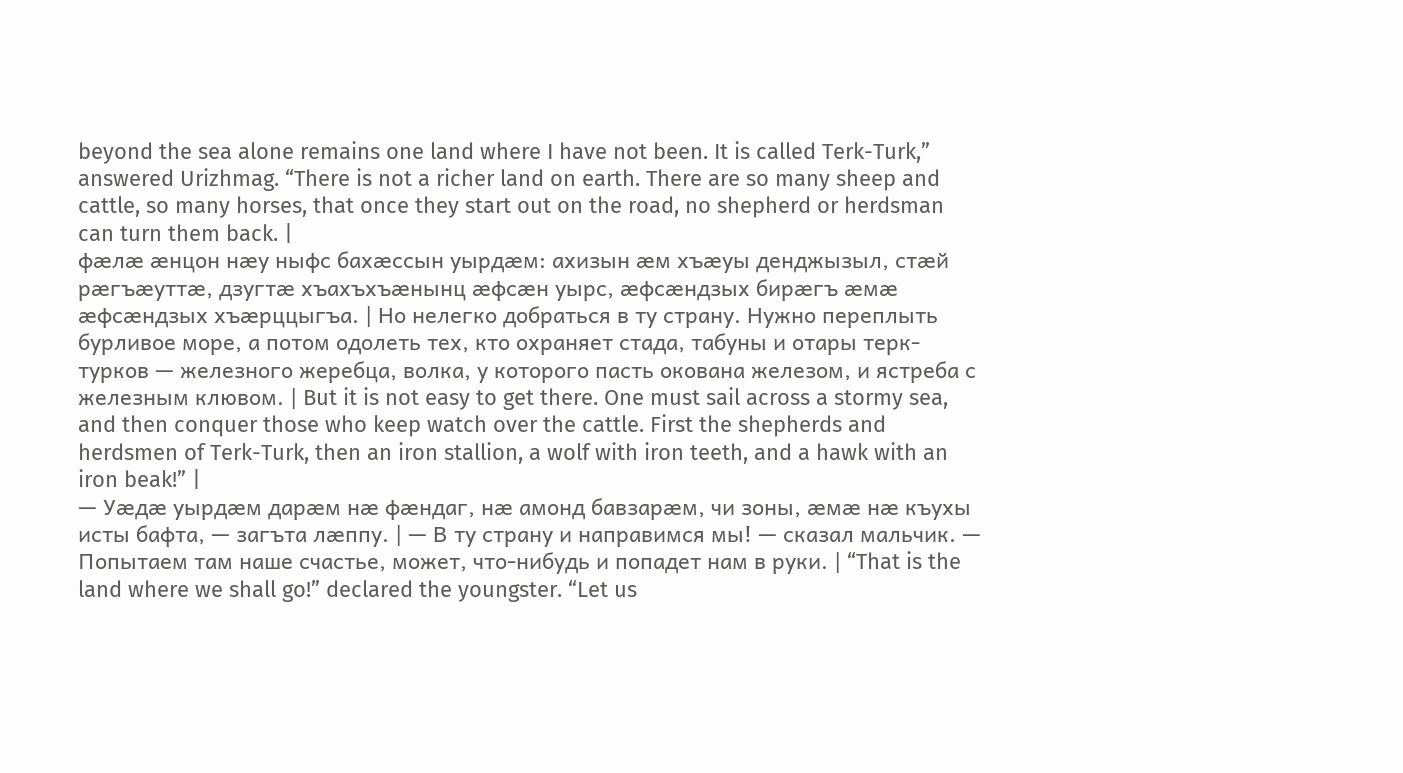beyond the sea alone remains one land where I have not been. It is called Terk-Turk,” answered Urizhmag. “There is not a richer land on earth. There are so many sheep and cattle, so many horses, that once they start out on the road, no shepherd or herdsman can turn them back. |
фӕлӕ ӕнцон нӕу ныфс бахӕссын уырдӕм: ахизын ӕм хъӕуы денджызыл, стӕй рӕгъӕуттӕ, дзугтӕ хъахъхъӕнынц ӕфсӕн уырс, ӕфсӕндзых бирӕгъ ӕмӕ ӕфсӕндзых хъӕрццыгъа. | Но нелегко добраться в ту страну. Нужно переплыть бурливое море, а потом одолеть тех, кто охраняет стада, табуны и отары терк-турков — железного жеребца, волка, у которого пасть окована железом, и ястреба с железным клювом. | But it is not easy to get there. One must sail across a stormy sea, and then conquer those who keep watch over the cattle. First the shepherds and herdsmen of Terk-Turk, then an iron stallion, a wolf with iron teeth, and a hawk with an iron beak!” |
— Уӕдӕ уырдӕм дарӕм нӕ фӕндаг, нӕ амонд бавзарӕм, чи зоны, ӕмӕ нӕ къухы исты бафта, — загъта лӕппу. | — В ту страну и направимся мы! — сказал мальчик. — Попытаем там наше счастье, может, что-нибудь и попадет нам в руки. | “That is the land where we shall go!” declared the youngster. “Let us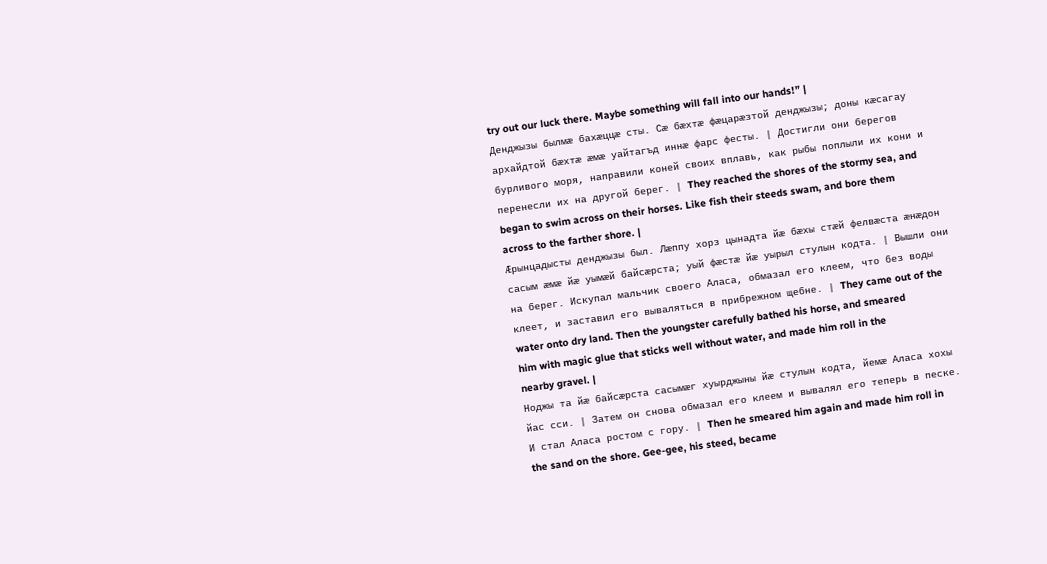try out our luck there. Maybe something will fall into our hands!” |
Денджызы былмӕ бахӕццӕ сты. Сӕ бӕхтӕ фӕцарӕзтой денджызы; доны кӕсагау архайдтой бӕхтӕ ӕмӕ уайтагъд иннӕ фарс фесты. | Достигли они берегов бурливого моря, направили коней своих вплавь, как рыбы поплыли их кони и перенесли их на другой берег. | They reached the shores of the stormy sea, and began to swim across on their horses. Like fish their steeds swam, and bore them across to the farther shore. |
Ӕрынцадысты денджызы был. Лӕппу хорз цынадта йӕ бӕхы стӕй фелвӕста ӕнӕдон сасым ӕмӕ йӕ уымӕй байсӕрста; уый фӕстӕ йӕ уырыл стулын кодта. | Вышли они на берег. Искупал мальчик своего Аласа, обмазал его клеем, что без воды клеет, и заставил его вываляться в прибрежном щебне. | They came out of the water onto dry land. Then the youngster carefully bathed his horse, and smeared him with magic glue that sticks well without water, and made him roll in the nearby gravel. |
Ноджы та йӕ байсӕрста сасымӕг хуырджыны йӕ стулын кодта, йемӕ Аласа хохы йас сси. | Затем он снова обмазал его клеем и вывалял его теперь в песке. И стал Аласа ростом с гору. | Then he smeared him again and made him roll in the sand on the shore. Gee-gee, his steed, became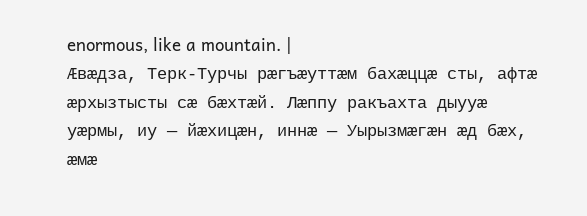enormous, like a mountain. |
Ӕвӕдза, Терк-Турчы рӕгъӕуттӕм бахӕццӕ сты, афтӕ ӕрхызтысты сӕ бӕхтӕй. Лӕппу ракъахта дыууӕ уӕрмы, иу — йӕхицӕн, иннӕ — Уырызмӕгӕн ӕд бӕх, ӕмӕ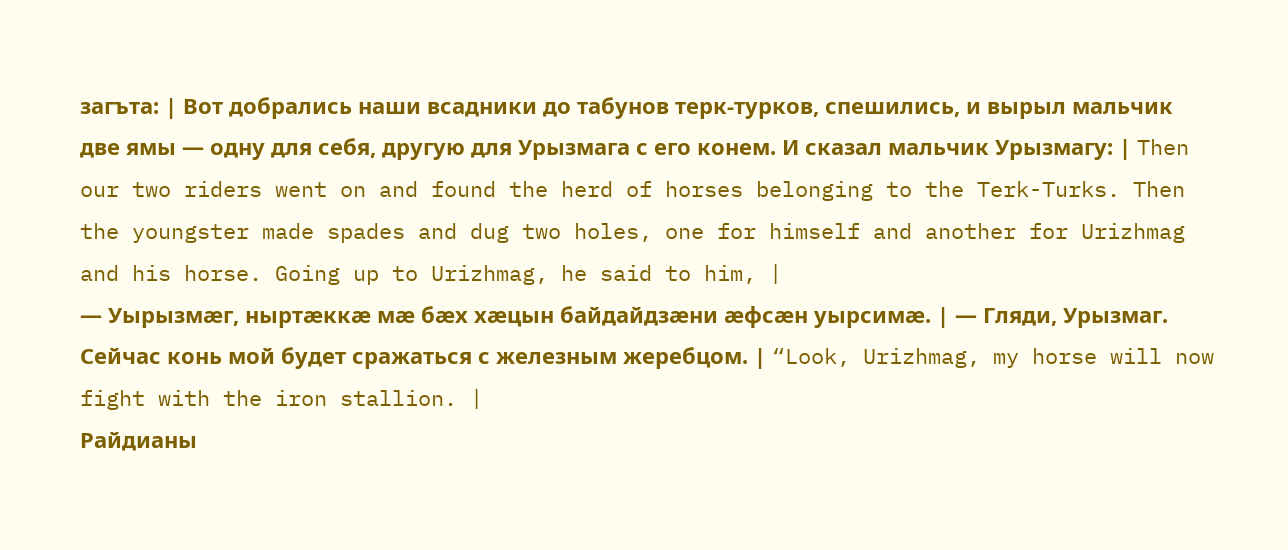загъта: | Вот добрались наши всадники до табунов терк-турков, спешились, и вырыл мальчик две ямы — одну для себя, другую для Урызмага с его конем. И сказал мальчик Урызмагу: | Then our two riders went on and found the herd of horses belonging to the Terk-Turks. Then the youngster made spades and dug two holes, one for himself and another for Urizhmag and his horse. Going up to Urizhmag, he said to him, |
— Уырызмӕг, ныртӕккӕ мӕ бӕх хӕцын байдайдзӕни ӕфсӕн уырсимӕ. | — Гляди, Урызмаг. Сейчас конь мой будет сражаться с железным жеребцом. | “Look, Urizhmag, my horse will now fight with the iron stallion. |
Райдианы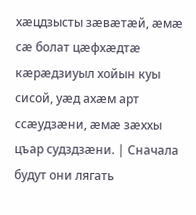хӕцдзысты зӕвӕтӕй, ӕмӕ сӕ болат цӕфхӕдтӕ кӕрӕдзиуыл хойын куы сисой, уӕд ахӕм арт ссӕудзӕни, ӕмӕ зӕххы цъар судздзӕни. | Сначала будут они лягать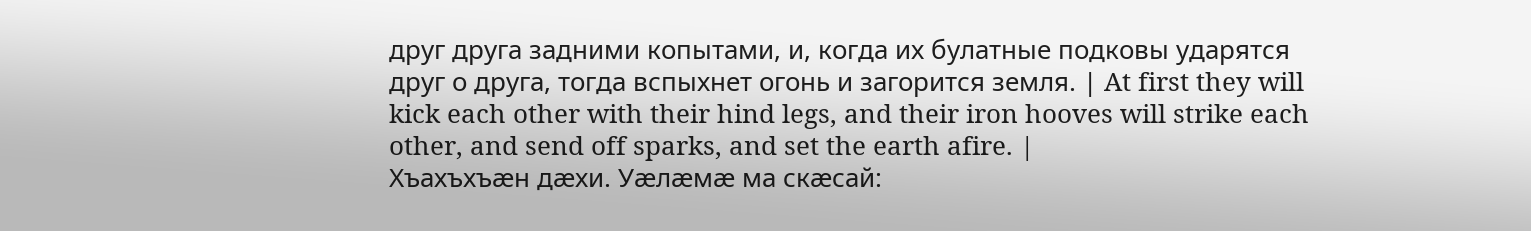друг друга задними копытами, и, когда их булатные подковы ударятся друг о друга, тогда вспыхнет огонь и загорится земля. | At first they will kick each other with their hind legs, and their iron hooves will strike each other, and send off sparks, and set the earth afire. |
Хъахъхъӕн дӕхи. Уӕлӕмӕ ма скӕсай: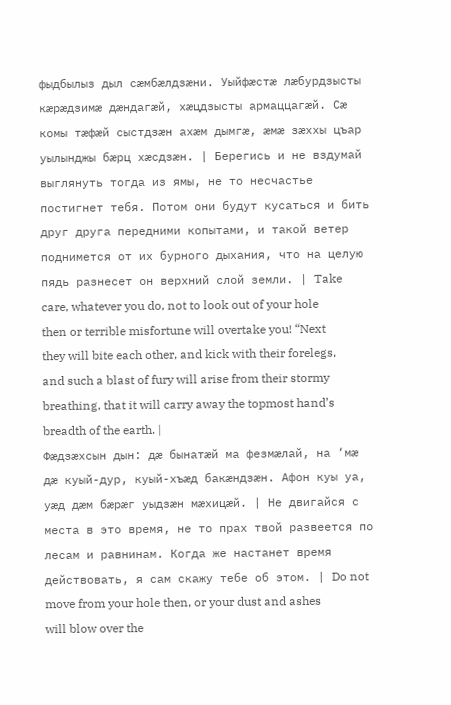фыдбылыз дыл сӕмбӕлдзӕни. Уыйфӕстӕ лӕбурдзысты кӕрӕдзимӕ дӕндагӕй, хӕцдзысты армаццагӕй. Сӕ комы тӕфӕй сыстдзӕн ахӕм дымгӕ, ӕмӕ зӕххы цъар уылынджы бӕрц хӕсдзӕн. | Берегись и не вздумай выглянуть тогда из ямы, не то несчастье постигнет тебя. Потом они будут кусаться и бить друг друга передними копытами, и такой ветер поднимется от их бурного дыхания, что на целую пядь разнесет он верхний слой земли. | Take care, whatever you do, not to look out of your hole then or terrible misfortune will overtake you! “Next they will bite each other, and kick with their forelegs, and such a blast of fury will arise from their stormy breathing, that it will carry away the topmost hand’s breadth of the earth. |
Фӕдзӕхсын дын: дӕ бынатӕй ма фезмӕлай, на ‘мӕ дӕ куый-дур, куый-хъӕд бакӕндзӕн. Афон куы уа, уӕд дӕм бӕрӕг уыдзӕн мӕхицӕй. | Не двигайся с места в это время, не то прах твой развеется по лесам и равнинам. Когда же настанет время действовать, я сам скажу тебе об этом. | Do not move from your hole then, or your dust and ashes will blow over the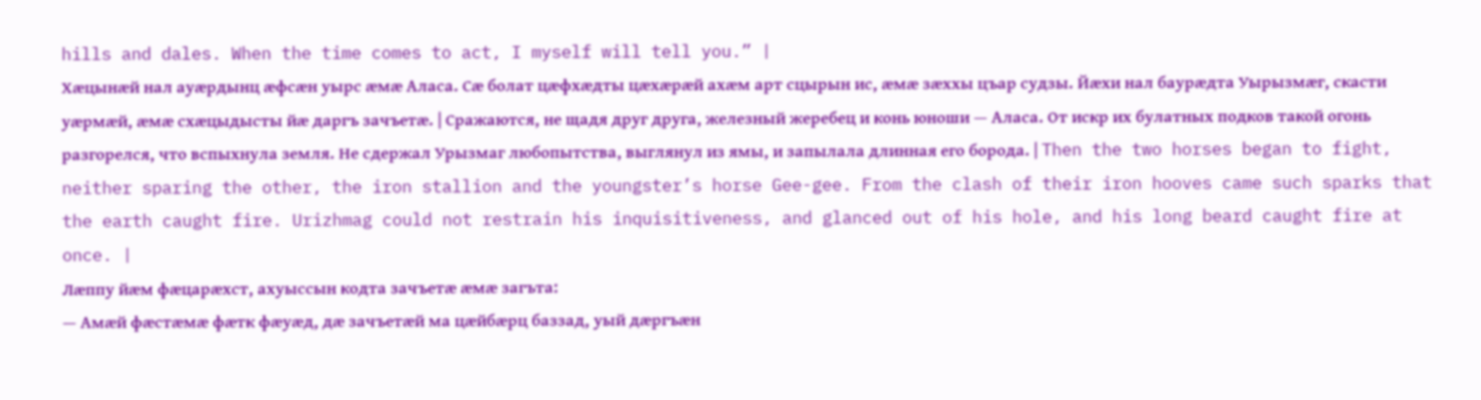hills and dales. When the time comes to act, I myself will tell you.” |
Хӕцынӕй нал ауӕрдынц ӕфсӕн уырс ӕмӕ Аласа. Сӕ болат цӕфхӕдты цӕхӕрӕй ахӕм арт сцырын ис, ӕмӕ зӕххы цъар судзы. Йӕхи нал баурӕдта Уырызмӕг, скасти уӕрмӕй, ӕмӕ схӕцыдысты йӕ даргъ зачъетӕ. | Сражаются, не щадя друг друга, железный жеребец и конь юноши — Аласа. От искр их булатных подков такой огонь разгорелся, что вспыхнула земля. Не сдержал Урызмаг любопытства, выглянул из ямы, и запылала длинная его борода. | Then the two horses began to fight, neither sparing the other, the iron stallion and the youngster’s horse Gee-gee. From the clash of their iron hooves came such sparks that the earth caught fire. Urizhmag could not restrain his inquisitiveness, and glanced out of his hole, and his long beard caught fire at once. |
Лӕппу йӕм фӕцарӕхст, ахуыссын кодта зачъетӕ ӕмӕ загъта:
— Амӕй фӕстӕмӕ фӕтк фӕуӕд, дӕ зачъетӕй ма цӕйбӕрц баззад, уый дӕргъӕн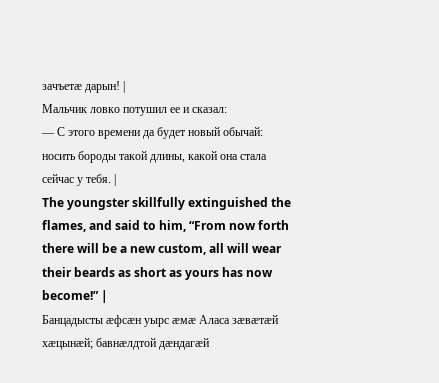зачъетӕ дарын! |
Мальчик ловко потушил ее и сказал:
— С этого времени да будет новый обычай: носить бороды такой длины, какой она стала сейчас у тебя. |
The youngster skillfully extinguished the flames, and said to him, “From now forth there will be a new custom, all will wear their beards as short as yours has now become!” |
Банцадысты ӕфсӕн уырс ӕмӕ Аласа зӕвӕтӕй хӕцынӕй; бавнӕлдтой дӕндагӕй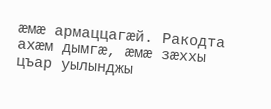ӕмӕ армаццагӕй. Ракодта ахӕм дымгӕ, ӕмӕ зӕххы цъар уылынджы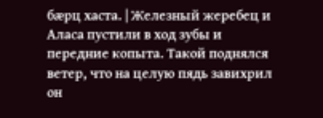бӕрц хаста. | Железный жеребец и Аласа пустили в ход зубы и передние копыта. Такой поднялся ветер, что на целую пядь завихрил он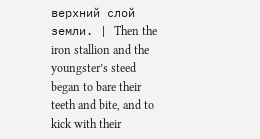верхний слой земли. | Then the iron stallion and the youngster’s steed began to bare their teeth and bite, and to kick with their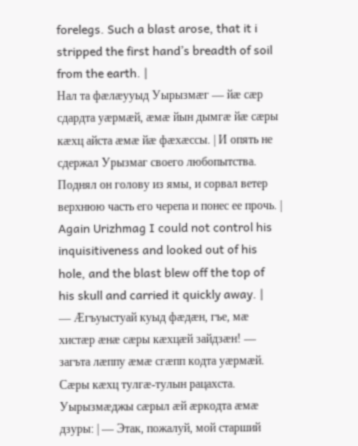forelegs. Such a blast arose, that it i stripped the first hand’s breadth of soil from the earth. |
Нал та фӕлӕууыд Уырызмӕг — йӕ сӕр сдардта уӕрмӕй, ӕмӕ йын дымгӕ йӕ сӕры кӕхц айста ӕмӕ йӕ фӕхӕссы. | И опять не сдержал Урызмаг своего любопытства. Поднял он голову из ямы, и сорвал ветер верхнюю часть его черепа и понес ее прочь. | Again Urizhmag I could not control his inquisitiveness and looked out of his hole, and the blast blew off the top of his skull and carried it quickly away. |
— Ӕгъуыстуай куыд фӕдӕн, гъе, мӕ хистӕр ӕнӕ сӕры кӕхцӕй зайдзӕн! — загъта лӕппу ӕмӕ сгӕпп кодта уӕрмӕй. Сӕры кӕхц тулгӕ-тулын рацахста. Уырызмӕджы сӕрыл ӕй ӕркодта ӕмӕ дзуры: | — Этак, пожалуй, мой старший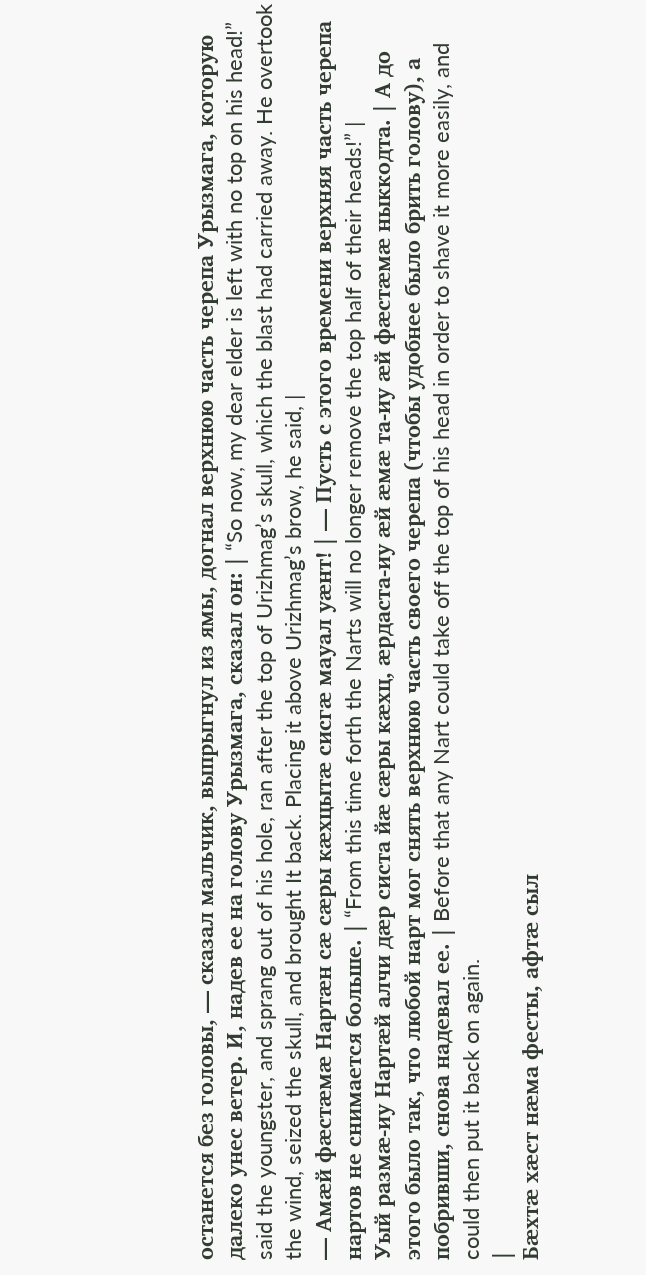останется без головы, — сказал мальчик, выпрыгнул из ямы, догнал верхнюю часть черепа Урызмага, которую далеко унес ветер. И, надев ее на голову Урызмага, сказал он: | “So now, my dear elder is left with no top on his head!” said the youngster, and sprang out of his hole, ran after the top of Urizhmag’s skull, which the blast had carried away. He overtook the wind, seized the skull, and brought It back. Placing it above Urizhmag’s brow, he said, |
— Амӕй фӕстӕмӕ Нартӕн сӕ сӕры кӕхцытӕ сисгӕ мауал уӕнт! | — Пусть с этого времени верхняя часть черепа нартов не снимается больше. | “From this time forth the Narts will no longer remove the top half of their heads!” |
Уый размӕ-иу Нартӕй алчи дӕр систа йӕ сӕры кӕхц, ӕрдаста-иу ӕй ӕмӕ та-иу ӕй фӕстӕмӕ ныккодта. | А до этого было так, что любой нарт мог снять верхнюю часть своего черепа (чтобы удобнее было брить голову), а побривши, снова надевал ее. | Before that any Nart could take off the top of his head in order to shave it more easily, and could then put it back on again.
|
Бӕхтӕ хӕст нӕма фесты, афтӕ сыл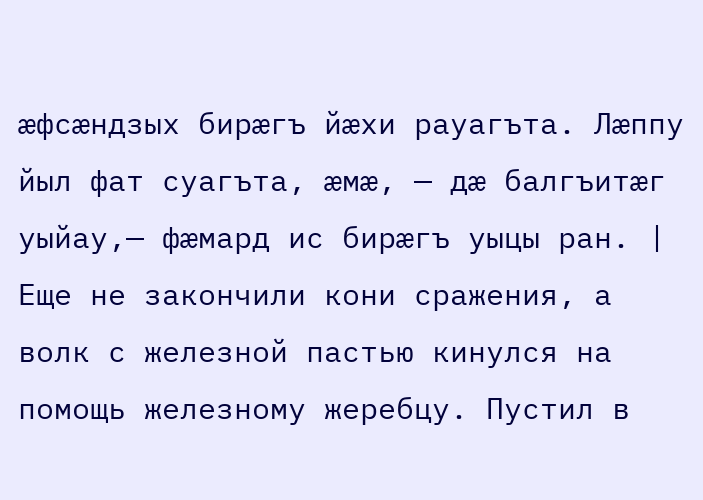ӕфсӕндзых бирӕгъ йӕхи рауагъта. Лӕппу йыл фат суагъта, ӕмӕ, — дӕ балгъитӕг уыйау,— фӕмард ис бирӕгъ уыцы ран. | Еще не закончили кони сражения, а волк с железной пастью кинулся на помощь железному жеребцу. Пустил в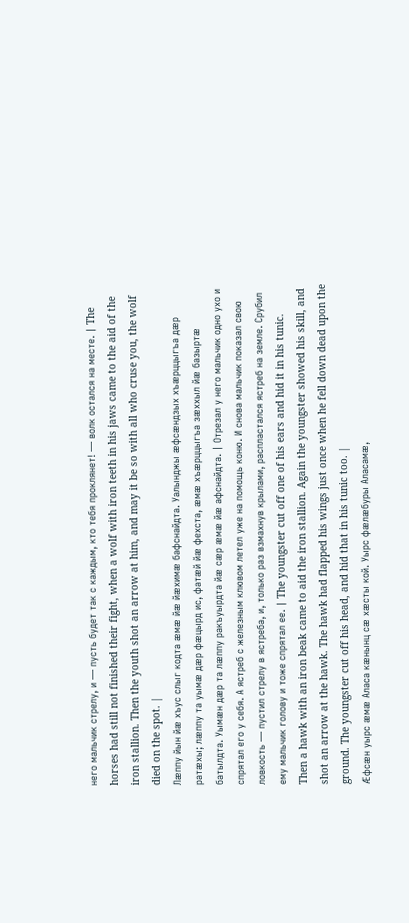него мальчик стрелу, и — пусть будет так с каждым, кто тебя проклянет! — волк остался на месте. | The horses had still not finished their fight, when a wolf with iron teeth in his jaws came to the aid of the iron stallion. Then the youth shot an arrow at him, and may it be so with all who cruse you, the wolf died on the spot. |
Лӕппу йын йӕ хъус слыг кодта ӕмӕ йӕ йӕхимӕ бафснайдта. Уалынджы ӕфсӕндзых хъӕрццыгъа дӕр ратӕхы; лӕппу та уымӕ дӕр фӕцырд ис, фатӕй йӕ фехста, ӕмӕ хъӕрццыгъа зӕххыл йӕ базыртӕ батылдта. Уымӕн дӕр та лӕппу ракъуырдта йӕ сӕр ӕмӕ йӕ афснайдта. | Отрезал у него мальчик одно ухо и спрятал его у себя. А ястреб с железным клювом летел уже на помощь коню. И снова мальчик показал свою ловкость — пустил стрелу в ястреба, и, только раз взмахнув крылами, распластался ястреб на земле. Срубил ему мальчик голову и тоже спрятал ее. | The youngster cut off one of his ears and hid it in his tunic.
Then a hawk with an iron beak came to aid the iron stallion. Again the youngster showed his skill, and shot an arrow at the hawk. The hawk had flapped his wings just once when he fell down dead upon the ground. The youngster cut off his head, and hid that in his tunic too. |
Ӕфсӕн уырс ӕмӕ Аласа кӕнынц сӕ хӕсты кой. Уырс фӕлӕбуры Аласамӕ,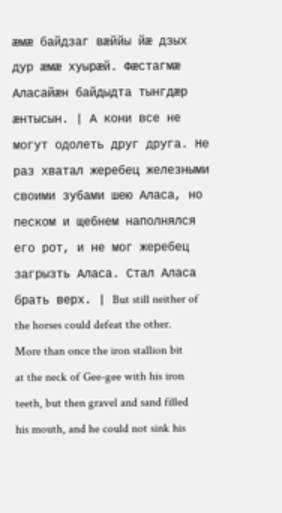ӕмӕ байдзаг вӕййы йӕ дзых дур ӕмӕ хуырӕй. Фӕстагмӕ Аласайӕн байдыдта тынгдӕр ӕнтысын. | А кони все не могут одолеть друг друга. Не раз хватал жеребец железными своими зубами шею Аласа, но песком и щебнем наполнялся его рот, и не мог жеребец загрызть Аласа. Стал Аласа брать верх. | But still neither of the horses could defeat the other. More than once the iron stallion bit at the neck of Gee-gee with his iron teeth, but then gravel and sand filled his mouth, and he could not sink his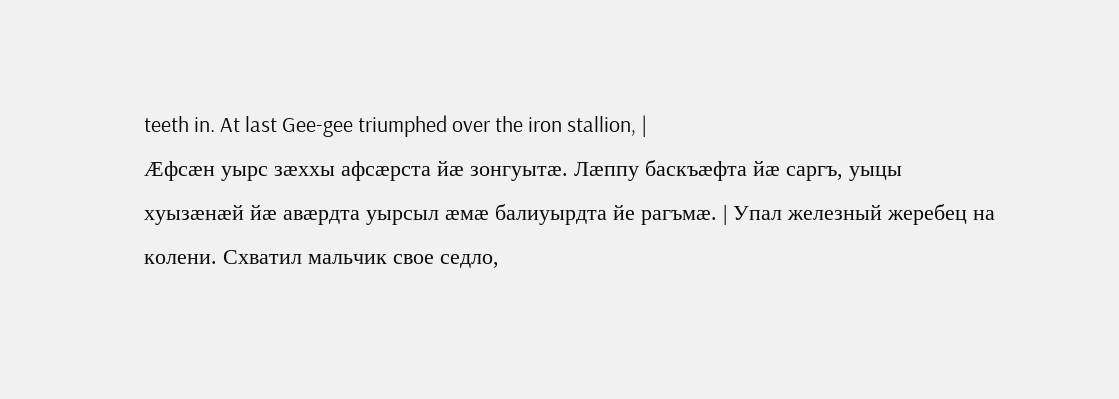teeth in. At last Gee-gee triumphed over the iron stallion, |
Ӕфсӕн уырс зӕххы афсӕрста йӕ зонгуытӕ. Лӕппу баскъӕфта йӕ саргъ, уыцы хуызӕнӕй йӕ авӕрдта уырсыл ӕмӕ балиуырдта йе рагъмӕ. | Упал железный жеребец на колени. Схватил мальчик свое седло,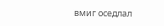вмиг оседлал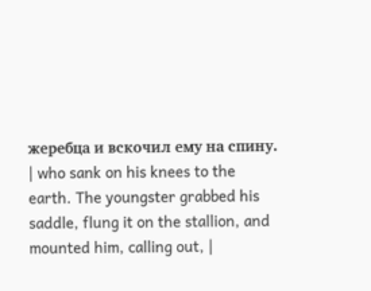жеребца и вскочил ему на спину. | who sank on his knees to the earth. The youngster grabbed his saddle, flung it on the stallion, and mounted him, calling out, |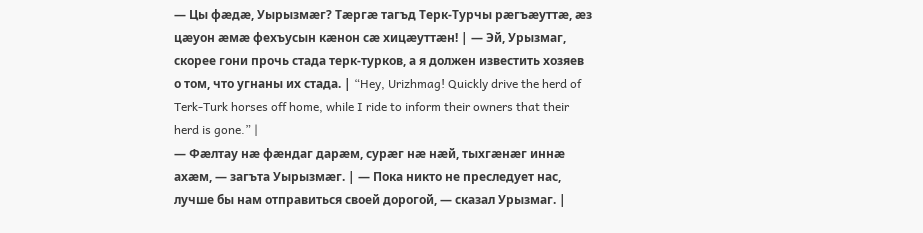— Цы фӕдӕ, Уырызмӕг? Тӕргӕ тагъд Терк-Турчы рӕгъӕуттӕ, ӕз цӕуон ӕмӕ фехъусын кӕнон сӕ хицӕуттӕн! | — Эй, Урызмаг, скорее гони прочь стада терк-турков, а я должен известить хозяев о том, что угнаны их стада. | “Hey, Urizhmag! Quickly drive the herd of Terk-Turk horses off home, while I ride to inform their owners that their herd is gone.” |
— Фӕлтау нӕ фӕндаг дарӕм, сурӕг нӕ нӕй, тыхгӕнӕг иннӕ ахӕм, — загъта Уырызмӕг. | — Пока никто не преследует нас, лучше бы нам отправиться своей дорогой, — сказал Урызмаг. |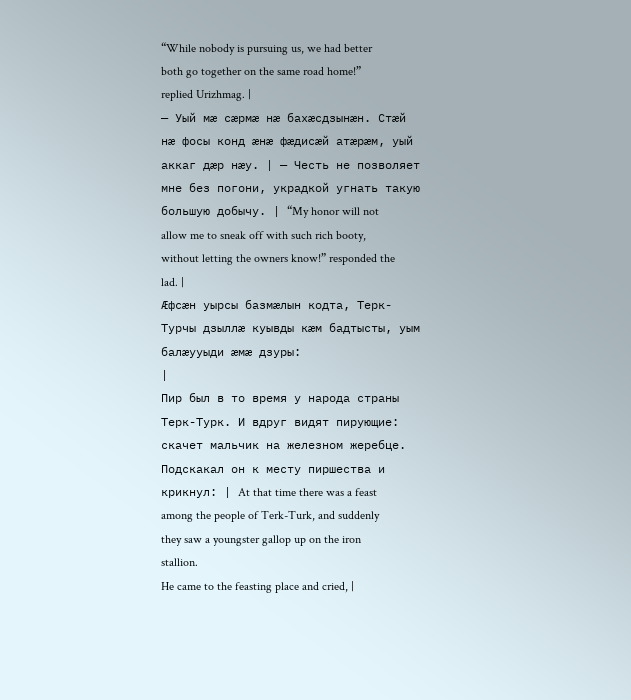“While nobody is pursuing us, we had better both go together on the same road home!” replied Urizhmag. |
— Уый мӕ сӕрмӕ нӕ бахӕсдзынӕн. Стӕй нӕ фосы конд ӕнӕ фӕдисӕй атӕрӕм, уый аккаг дӕр нӕу. | — Честь не позволяет мне без погони, украдкой угнать такую большую добычу. | “My honor will not allow me to sneak off with such rich booty, without letting the owners know!” responded the lad. |
Ӕфсӕн уырсы базмӕлын кодта, Терк-Турчы дзыллӕ куывды кӕм бадтысты, уым балӕууыди ӕмӕ дзуры:
|
Пир был в то время у народа страны Терк-Турк. И вдруг видят пирующие: скачет мальчик на железном жеребце. Подскакал он к месту пиршества и крикнул: | At that time there was a feast among the people of Terk-Turk, and suddenly they saw a youngster gallop up on the iron stallion.
He came to the feasting place and cried, |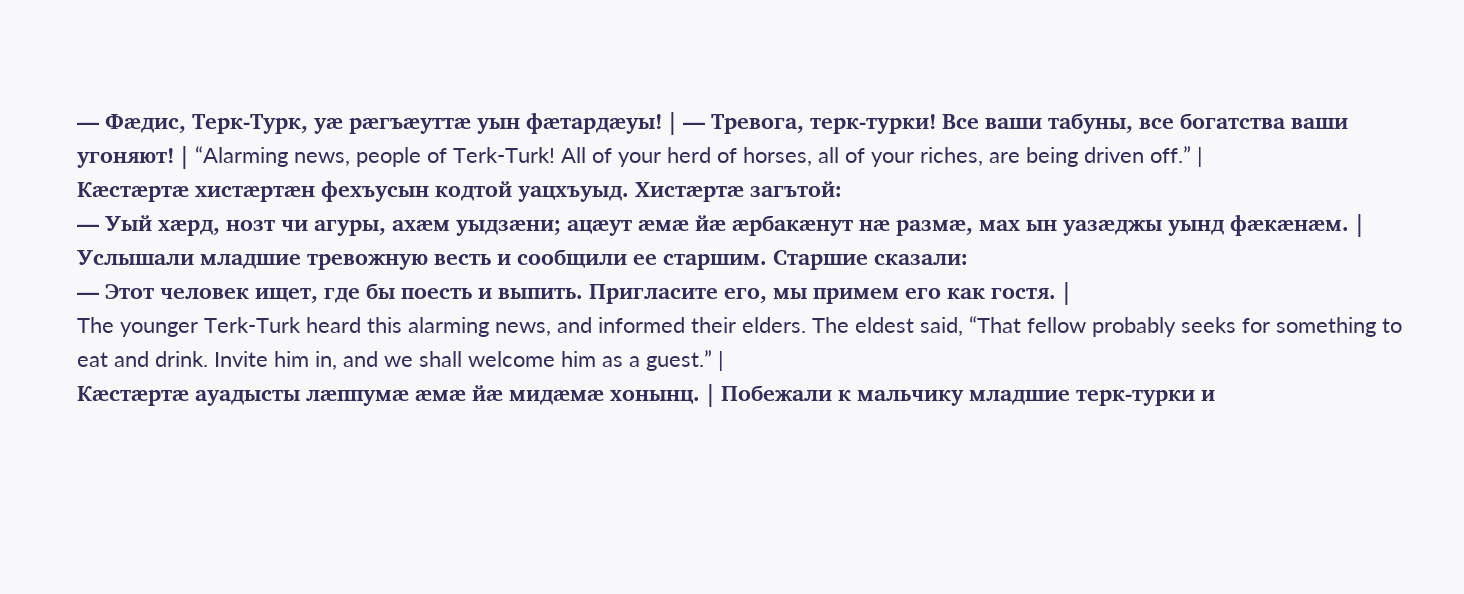— Фӕдис, Терк-Турк, уӕ рӕгъӕуттӕ уын фӕтардӕуы! | — Тревога, терк-турки! Все ваши табуны, все богатства ваши угоняют! | “Alarming news, people of Terk-Turk! All of your herd of horses, all of your riches, are being driven off.” |
Кӕстӕртӕ хистӕртӕн фехъусын кодтой уацхъуыд. Хистӕртӕ загътой:
— Уый хӕрд, нозт чи агуры, ахӕм уыдзӕни; ацӕут ӕмӕ йӕ ӕрбакӕнут нӕ размӕ, мах ын уазӕджы уынд фӕкӕнӕм. |
Услышали младшие тревожную весть и сообщили ее старшим. Старшие сказали:
— Этот человек ищет, где бы поесть и выпить. Пригласите его, мы примем его как гостя. |
The younger Terk-Turk heard this alarming news, and informed their elders. The eldest said, “That fellow probably seeks for something to eat and drink. Invite him in, and we shall welcome him as a guest.” |
Кӕстӕртӕ ауадысты лӕппумӕ ӕмӕ йӕ мидӕмӕ хонынц. | Побежали к мальчику младшие терк-турки и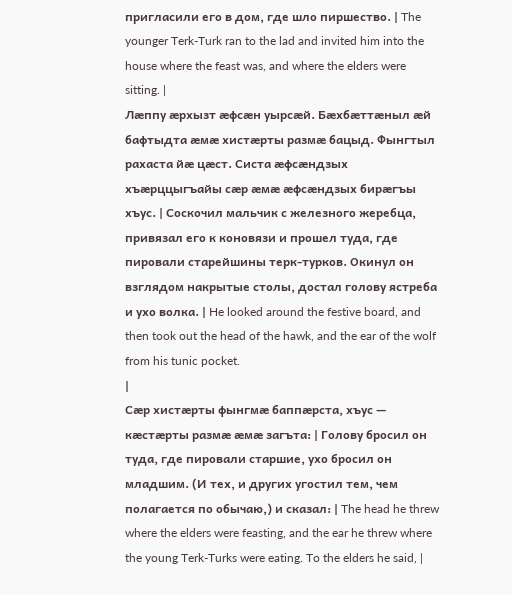пригласили его в дом, где шло пиршество. | The younger Terk-Turk ran to the lad and invited him into the house where the feast was, and where the elders were sitting. |
Лӕппу ӕрхызт ӕфсӕн уырсӕй. Бӕхбӕттӕныл ӕй бафтыдта ӕмӕ хистӕрты размӕ бацыд. Фынгтыл рахаста йӕ цӕст. Систа ӕфсӕндзых хъӕрццыгъайы сӕр ӕмӕ ӕфсӕндзых бирӕгъы хъус. | Соскочил мальчик с железного жеребца, привязал его к коновязи и прошел туда, где пировали старейшины терк-турков. Окинул он взглядом накрытые столы, достал голову ястреба и ухо волка. | He looked around the festive board, and then took out the head of the hawk, and the ear of the wolf from his tunic pocket.
|
Сӕр хистӕрты фынгмӕ баппӕрста, хъус — кӕстӕрты размӕ ӕмӕ загъта: | Голову бросил он туда, где пировали старшие, ухо бросил он младшим. (И тех, и других угостил тем, чем полагается по обычаю,) и сказал: | The head he threw where the elders were feasting, and the ear he threw where the young Terk-Turks were eating. To the elders he said, |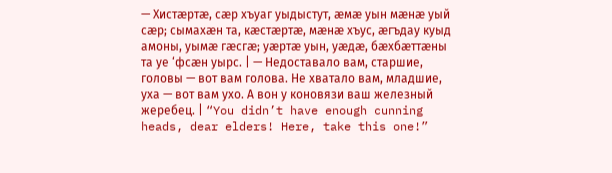— Хистӕртӕ, сӕр хъуаг уыдыстут, ӕмӕ уын мӕнӕ уый сӕр; сымахӕн та, кӕстӕртӕ, мӕнӕ хъус, ӕгъдау куыд амоны, уымӕ гӕсгӕ; уӕртӕ уын, уӕдӕ, бӕхбӕттӕны та уе ‘фсӕн уырс. | — Недоставало вам, старшие, головы — вот вам голова. Не хватало вам, младшие, уха — вот вам ухо. А вон у коновязи ваш железный жеребец. | “You didn’t have enough cunning heads, dear elders! Here, take this one!”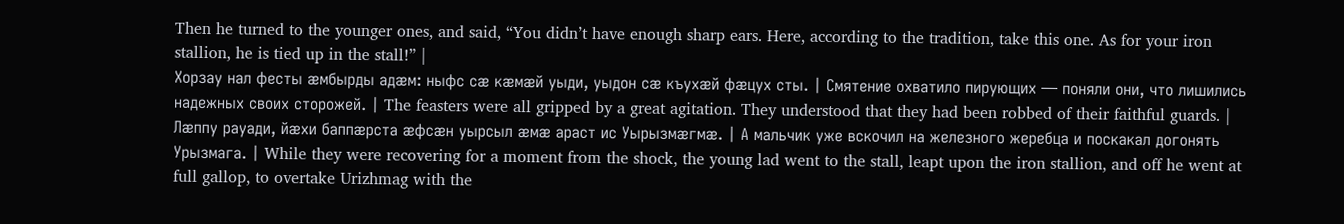Then he turned to the younger ones, and said, “You didn’t have enough sharp ears. Here, according to the tradition, take this one. As for your iron stallion, he is tied up in the stall!” |
Хорзау нал фесты ӕмбырды адӕм: ныфс сӕ кӕмӕй уыди, уыдон сӕ къухӕй фӕцух сты. | Смятение охватило пирующих — поняли они, что лишились надежных своих сторожей. | The feasters were all gripped by a great agitation. They understood that they had been robbed of their faithful guards. |
Лӕппу рауади, йӕхи баппӕрста ӕфсӕн уырсыл ӕмӕ араст ис Уырызмӕгмӕ. | А мальчик уже вскочил на железного жеребца и поскакал догонять Урызмага. | While they were recovering for a moment from the shock, the young lad went to the stall, leapt upon the iron stallion, and off he went at full gallop, to overtake Urizhmag with the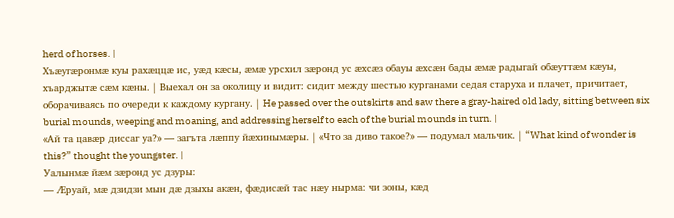herd of horses. |
Хъӕугӕронмӕ куы рахæццӕ ис, уæд кӕсы, ӕмӕ урсхил зӕронд ус ӕхсӕз обауы ӕхсӕн бады ӕмӕ радыгай обӕуттӕм кӕуы, хъарджытӕ сӕм кӕны. | Выехал он за околицу и видит: сидит между шестью курганами седая старуха и плачет, причитает, оборачиваясь по очереди к каждому кургану. | He passed over the outskirts and saw there a gray-haired old lady, sitting between six burial mounds, weeping and moaning, and addressing herself to each of the burial mounds in turn. |
«Ай та цавӕр диссаг уа?» — загъта лӕппу йӕхинымӕры. | «Что за диво такое?» — подумал мальчик. | “What kind of wonder is this?” thought the youngster. |
Уалынмӕ йӕм зӕронд ус дзуры:
— Ӕруай, мӕ дзидзи мын дӕ дзыхы акӕн, фӕдисӕй тас нӕу нырма: чи зоны, кӕд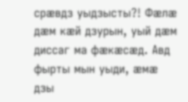срӕвдз уыдзысты?! Фӕлӕ дӕм кӕй дзурын, уый дӕм диссаг ма фӕкӕсӕд. Авд фырты мын уыди, ӕмӕ дзы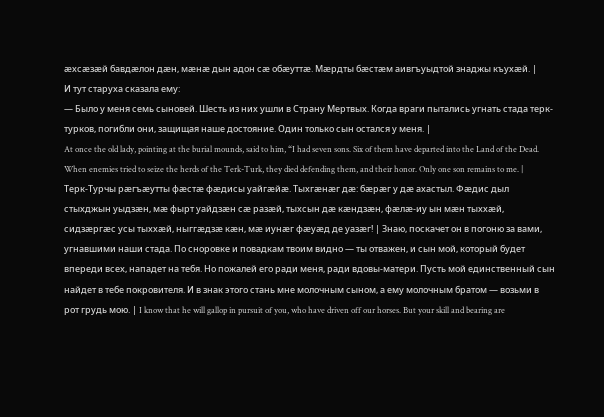ӕхсӕзӕй бавдӕлон дӕн, мӕнӕ дын адон сӕ обӕуттӕ. Мӕрдты бӕстӕм аивгъуыдтой знаджы къухӕй. |
И тут старуха сказала ему:
— Было у меня семь сыновей. Шесть из них ушли в Страну Мертвых. Когда враги пытались угнать стада терк-турков, погибли они, защищая наше достояние. Один только сын остался у меня. |
At once the old lady, pointing at the burial mounds, said to him, “I had seven sons. Six of them have departed into the Land of the Dead. When enemies tried to seize the herds of the Terk-Turk, they died defending them, and their honor. Only one son remains to me. |
Терк-Турчы рӕгъӕутты фӕстӕ фӕдисы уайгӕйӕ. Тыхгӕнӕг дӕ: бӕрӕг у дӕ ахастыл. Фӕдис дыл стыхджын уыдзӕн, мӕ фырт уайдзӕн сӕ разӕй, тыхсын дӕ кӕндзӕн, фӕлӕ-иу ын мӕн тыххӕй, сидзӕргӕс усы тыххӕй, ныггӕдзӕ кӕн, мӕ иунӕг фӕуӕд де уазӕг! | Знаю, поскачет он в погоню за вами, угнавшими наши стада. По сноровке и повадкам твоим видно — ты отважен, и сын мой, который будет впереди всех, нападет на тебя. Но пожалей его ради меня, ради вдовы-матери. Пусть мой единственный сын найдет в тебе покровителя. И в знак этого стань мне молочным сыном, а ему молочным братом — возьми в рот грудь мою. | I know that he will gallop in pursuit of you, who have driven off our horses. But your skill and bearing are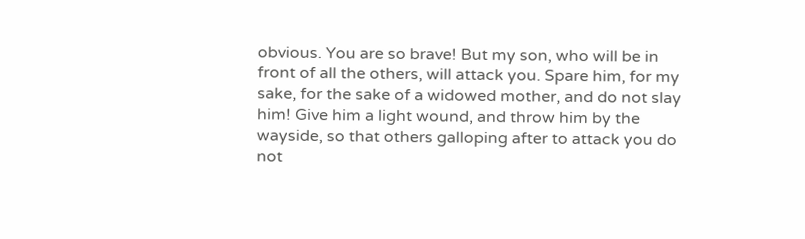obvious. You are so brave! But my son, who will be in front of all the others, will attack you. Spare him, for my sake, for the sake of a widowed mother, and do not slay him! Give him a light wound, and throw him by the wayside, so that others galloping after to attack you do not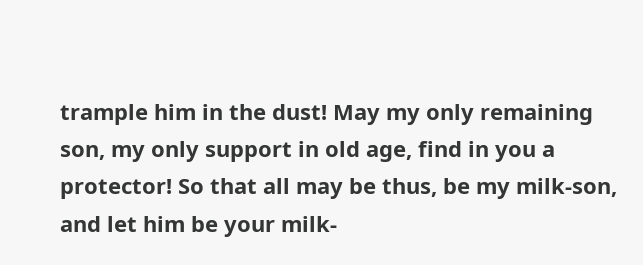trample him in the dust! May my only remaining son, my only support in old age, find in you a protector! So that all may be thus, be my milk-son, and let him be your milk-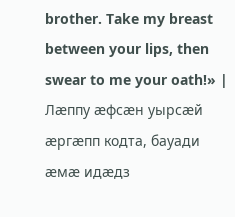brother. Take my breast between your lips, then swear to me your oath!» |
Лӕппу ӕфсӕн уырсӕй ӕргӕпп кодта, бауади ӕмӕ идӕдз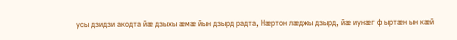усы дзидзи акодта йӕ дзыхы ӕмӕ йын дзырд радта, Нӕртон лӕджы дзырд, йӕ иунӕг ф ыртӕн ын кӕй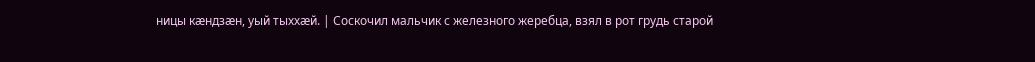ницы кӕндзӕн, уый тыххӕй. | Соскочил мальчик с железного жеребца, взял в рот грудь старой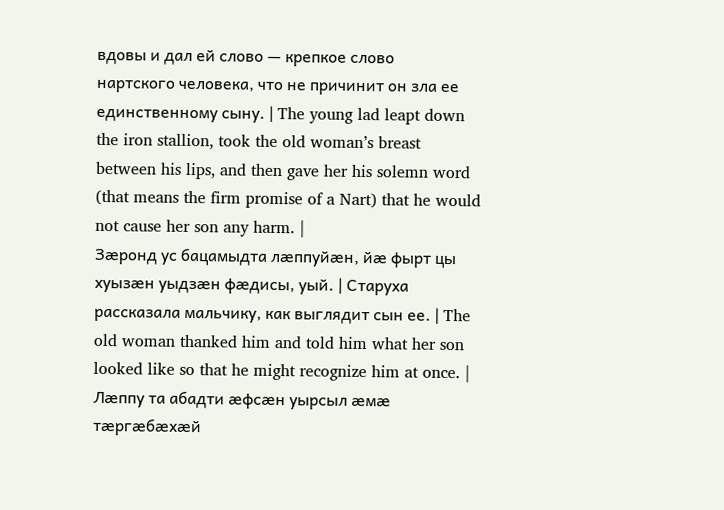вдовы и дал ей слово — крепкое слово нартского человека, что не причинит он зла ее единственному сыну. | The young lad leapt down the iron stallion, took the old woman’s breast between his lips, and then gave her his solemn word (that means the firm promise of a Nart) that he would not cause her son any harm. |
Зӕронд ус бацамыдта лӕппуйӕн, йӕ фырт цы хуызӕн уыдзӕн фӕдисы, уый. | Старуха рассказала мальчику, как выглядит сын ее. | The old woman thanked him and told him what her son looked like so that he might recognize him at once. |
Лӕппу та абадти ӕфсӕн уырсыл ӕмӕ тӕргӕбӕхӕй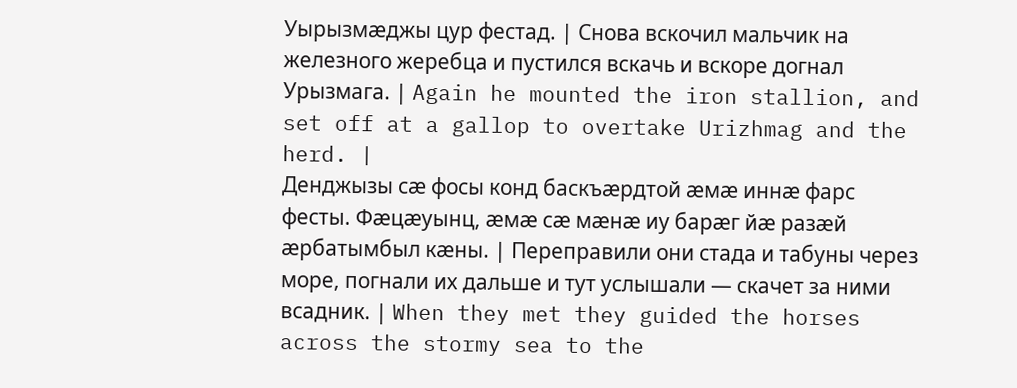Уырызмӕджы цур фестад. | Снова вскочил мальчик на железного жеребца и пустился вскачь и вскоре догнал Урызмага. | Again he mounted the iron stallion, and set off at a gallop to overtake Urizhmag and the herd. |
Денджызы сӕ фосы конд баскъӕрдтой ӕмӕ иннӕ фарс фесты. Фӕцӕуынц, ӕмӕ сӕ мӕнӕ иу барӕг йӕ разӕй ӕрбатымбыл кӕны. | Переправили они стада и табуны через море, погнали их дальше и тут услышали — скачет за ними всадник. | When they met they guided the horses across the stormy sea to the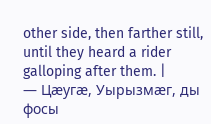other side, then farther still, until they heard a rider galloping after them. |
— Цӕугӕ, Уырызмӕг, ды фосы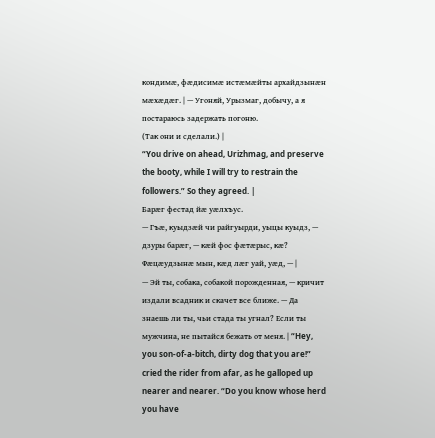кондимӕ, фӕдисимӕ истӕмӕйты архайдзынӕн мӕхӕдӕг. | — Угоняй, Урызмаг, добычу, а я постараюсь задержать погоню.
(Так они и сделали.) |
“You drive on ahead, Urizhmag, and preserve the booty, while I will try to restrain the followers.” So they agreed. |
Барӕг фестад йӕ уӕлхъус.
— Гъӕ, куыдзӕй чи райгуырди, уыцы куыдз, — дзуры барӕг, — кӕй фос фӕтӕрыс, кӕ? Фӕцӕудзынӕ мын, кӕд лӕг уай, уӕд, — |
— Эй ты, собака, собакой порожденная, — кричит издали всадник и скачет все ближе. — Да знаешь ли ты, чьи стада ты угнал? Если ты мужчина, не пытайся бежать от меня. | “Hey, you son-of-a-bitch, dirty dog that you are!” cried the rider from afar, as he galloped up nearer and nearer. “Do you know whose herd you have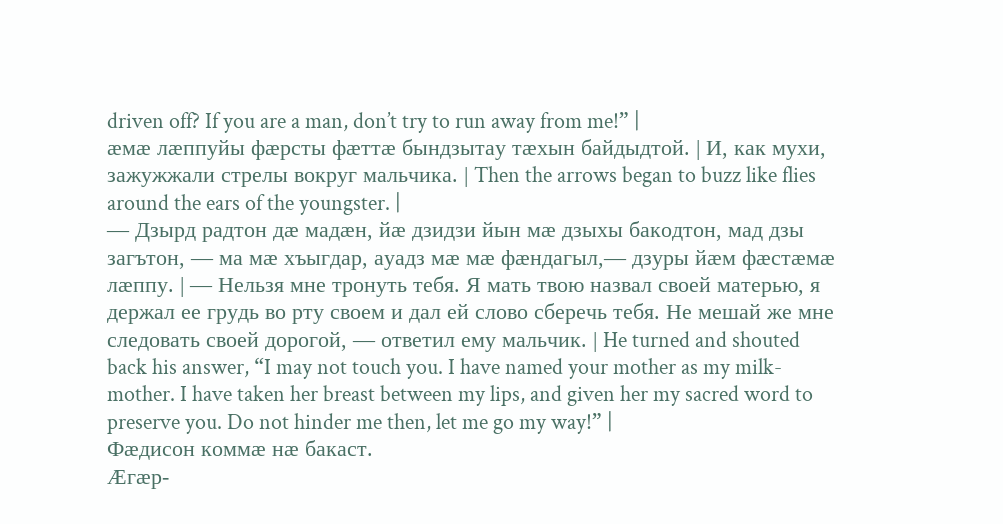driven off? If you are a man, don’t try to run away from me!” |
ӕмӕ лӕппуйы фӕрсты фӕттӕ бындзытау тӕхын байдыдтой. | И, как мухи, зажужжали стрелы вокруг мальчика. | Then the arrows began to buzz like flies around the ears of the youngster. |
— Дзырд радтон дӕ мадӕн, йӕ дзидзи йын мӕ дзыхы бакодтон, мад дзы загътон, — ма мӕ хъыгдар, ауадз мӕ мӕ фӕндагыл,— дзуры йӕм фӕстӕмӕ лӕппу. | — Нельзя мне тронуть тебя. Я мать твою назвал своей матерью, я держал ее грудь во рту своем и дал ей слово сберечь тебя. Не мешай же мне следовать своей дорогой, — ответил ему мальчик. | He turned and shouted back his answer, “I may not touch you. I have named your mother as my milk-mother. I have taken her breast between my lips, and given her my sacred word to preserve you. Do not hinder me then, let me go my way!” |
Фӕдисон коммӕ нӕ бакаст.
Ӕгӕр-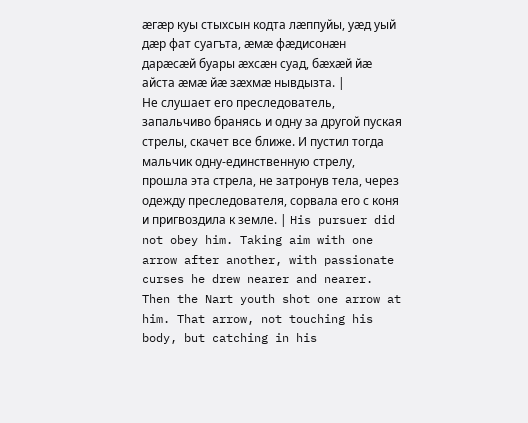ӕгӕр куы стыхсын кодта лӕппуйы, уӕд уый дӕр фат суагъта, ӕмӕ фӕдисонӕн дарӕсӕй буары ӕхсӕн суад, бӕхӕй йӕ айста ӕмӕ йӕ зӕхмӕ нывдызта. |
Не слушает его преследователь, запальчиво бранясь и одну за другой пуская стрелы, скачет все ближе. И пустил тогда мальчик одну-единственную стрелу, прошла эта стрела, не затронув тела, через одежду преследователя, сорвала его с коня и пригвоздила к земле. | His pursuer did not obey him. Taking aim with one arrow after another, with passionate curses he drew nearer and nearer. Then the Nart youth shot one arrow at him. That arrow, not touching his body, but catching in his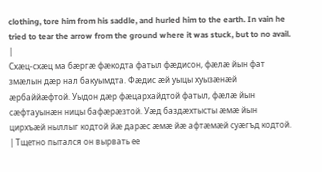clothing, tore him from his saddle, and hurled him to the earth. In vain he tried to tear the arrow from the ground where it was stuck, but to no avail. |
Схӕц-схӕц ма бӕргӕ фӕкодта фатыл фӕдисон, фӕлӕ йын фат змӕлын дӕр нал бакуымдта. Фӕдис ӕй уыцы хуызӕнӕй ӕрбаййӕфтой. Уыдон дӕр фӕцархайдтой фатыл, фӕлӕ йын сӕфтауынӕн ницы бафӕрӕзтой. Уӕд баздӕхтысты ӕмӕ йын цирхъӕй ныллыг кодтой йӕ дарӕс ӕмӕ йӕ афтӕмӕй суӕгъд кодтой. | Тщетно пытался он вырвать ее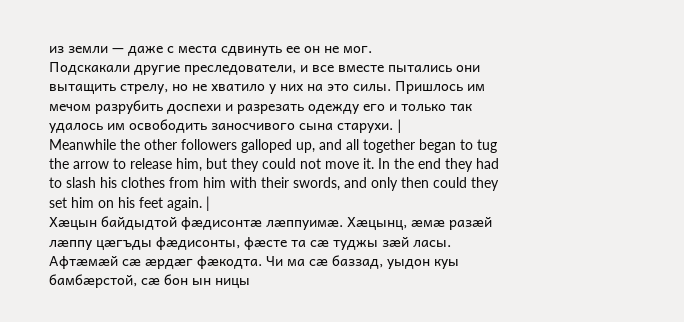из земли — даже с места сдвинуть ее он не мог.
Подскакали другие преследователи, и все вместе пытались они вытащить стрелу, но не хватило у них на это силы. Пришлось им мечом разрубить доспехи и разрезать одежду его и только так удалось им освободить заносчивого сына старухи. |
Meanwhile the other followers galloped up, and all together began to tug the arrow to release him, but they could not move it. In the end they had to slash his clothes from him with their swords, and only then could they set him on his feet again. |
Хӕцын байдыдтой фӕдисонтӕ лӕппуимӕ. Хӕцынц, ӕмӕ разӕй лӕппу цӕгъды фӕдисонты, фӕсте та сӕ туджы зӕй ласы. Афтӕмӕй сӕ ӕрдӕг фӕкодта. Чи ма сӕ баззад, уыдон куы бамбӕрстой, сӕ бон ын ницы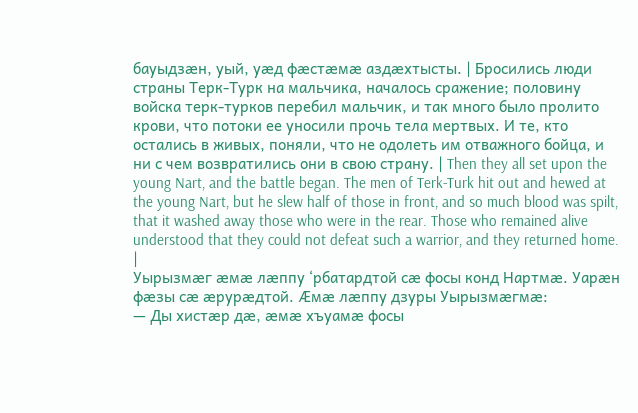бауыдзӕн, уый, уӕд фӕстӕмӕ аздӕхтысты. | Бросились люди страны Терк-Турк на мальчика, началось сражение; половину войска терк-турков перебил мальчик, и так много было пролито крови, что потоки ее уносили прочь тела мертвых. И те, кто остались в живых, поняли, что не одолеть им отважного бойца, и ни с чем возвратились они в свою страну. | Then they all set upon the young Nart, and the battle began. The men of Terk-Turk hit out and hewed at the young Nart, but he slew half of those in front, and so much blood was spilt, that it washed away those who were in the rear. Those who remained alive understood that they could not defeat such a warrior, and they returned home. |
Уырызмӕг ӕмӕ лӕппу ‘рбатардтой сӕ фосы конд Нартмӕ. Уарӕн фӕзы сӕ ӕрурӕдтой. Ӕмӕ лӕппу дзуры Уырызмӕгмӕ:
— Ды хистӕр дӕ, ӕмӕ хъуамӕ фосы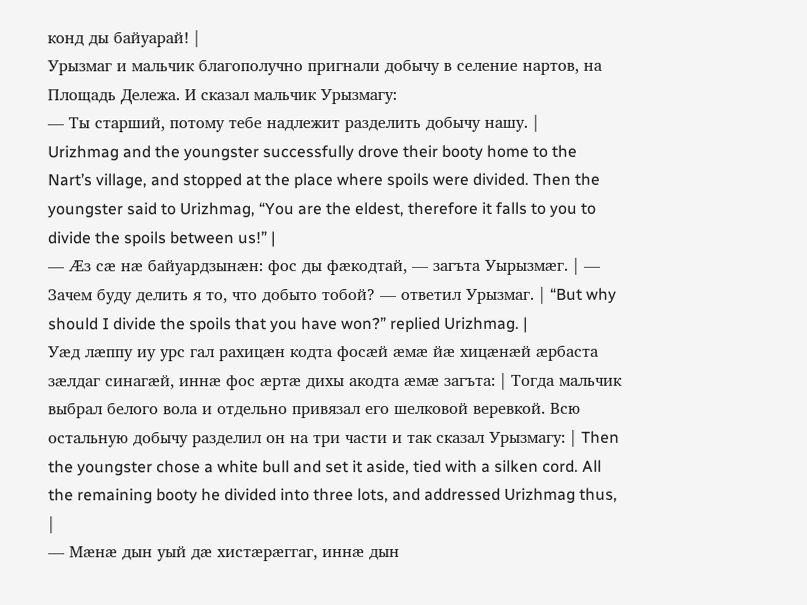конд ды байуарай! |
Урызмаг и мальчик благополучно пригнали добычу в селение нартов, на Площадь Дележа. И сказал мальчик Урызмагу:
— Ты старший, потому тебе надлежит разделить добычу нашу. |
Urizhmag and the youngster successfully drove their booty home to the Nart’s village, and stopped at the place where spoils were divided. Then the youngster said to Urizhmag, “You are the eldest, therefore it falls to you to divide the spoils between us!” |
— Ӕз сӕ нӕ байуардзынӕн: фос ды фӕкодтай, — загъта Уырызмӕг. | — Зачем буду делить я то, что добыто тобой? — ответил Урызмаг. | “But why should I divide the spoils that you have won?” replied Urizhmag. |
Уӕд лӕппу иу урс гал рахицӕн кодта фосӕй ӕмӕ йӕ хицӕнӕй ӕрбаста зӕлдаг синагӕй, иннӕ фос ӕртӕ дихы акодта ӕмӕ загъта: | Тогда мальчик выбрал белого вола и отдельно привязал его шелковой веревкой. Всю остальную добычу разделил он на три части и так сказал Урызмагу: | Then the youngster chose a white bull and set it aside, tied with a silken cord. All the remaining booty he divided into three lots, and addressed Urizhmag thus, |
— Мӕнӕ дын уый дӕ хистӕрӕггаг, иннӕ дын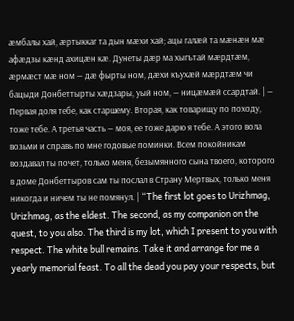ӕмбалы хай, ӕртыккаг та дын мӕхи хай; ацы галӕй та мӕнӕн мӕ афӕдзы кӕнд ахицӕн кӕ. Дунеты дӕр ма хыгътай мӕрдтӕм, ӕрмӕст мӕ ном — дӕ фырты ном, дӕхи къухӕй мӕрдтӕм чи бацыди Донбеттырты хӕдзары, уый ном, — ницӕмӕй ссардтай. | — Первая доля тебе, как старшему. Вторая, как товарищу по походу, тоже тебе. А третья часть — моя, ее тоже дарю я тебе. А этого вола возьми и справь по мне годовые поминки. Всем покойникам воздавал ты почет, только меня, безымянного сына твоего, которого в доме Донбеттыров сам ты послал в Страну Мертвых, только меня никогда и ничем ты не помянул. | “The first lot goes to Urizhmag, Urizhmag, as the eldest. The second, as my companion on the quest, to you also. The third is my lot, which I present to you with respect. The white bull remains. Take it and arrange for me a yearly memorial feast. To all the dead you pay your respects, but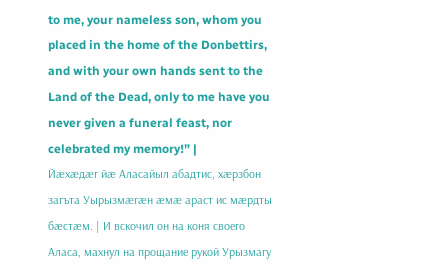to me, your nameless son, whom you placed in the home of the Donbettirs, and with your own hands sent to the Land of the Dead, only to me have you never given a funeral feast, nor celebrated my memory!” |
Йӕхӕдӕг йӕ Аласайыл абадтис, хӕрзбон загъта Уырызмӕгӕн ӕмӕ араст ис мӕрдты бӕстӕм. | И вскочил он на коня своего Аласа, махнул на прощание рукой Урызмагу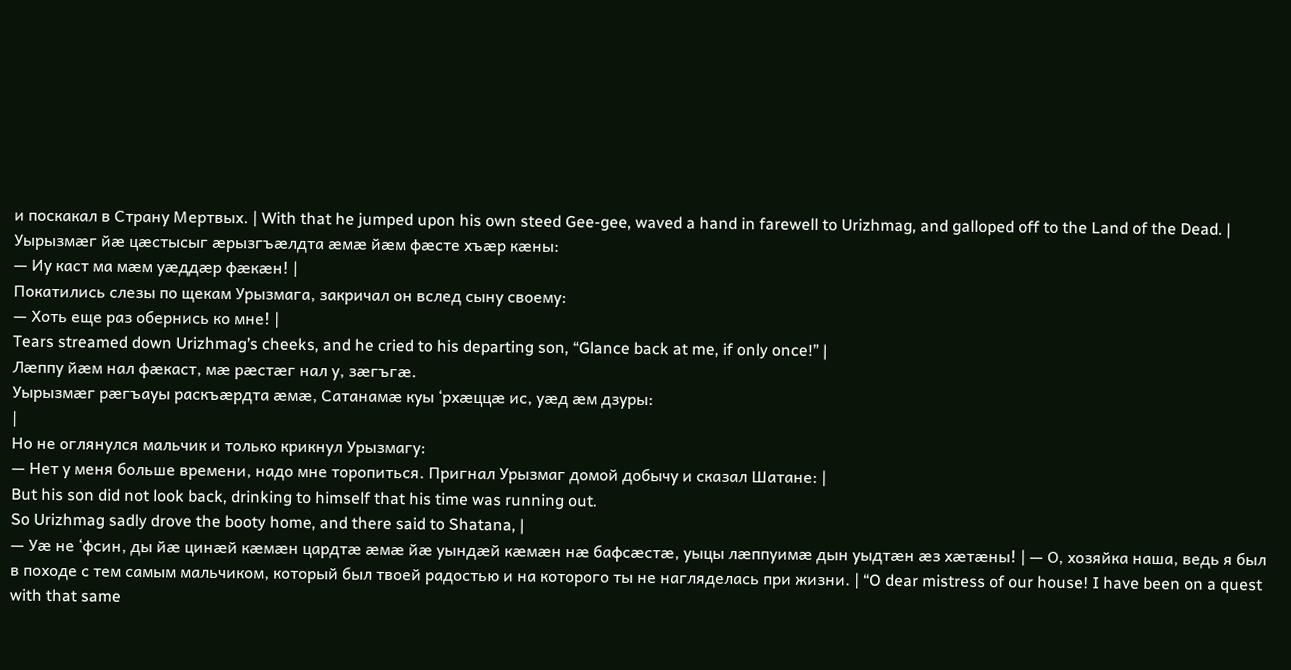и поскакал в Страну Мертвых. | With that he jumped upon his own steed Gee-gee, waved a hand in farewell to Urizhmag, and galloped off to the Land of the Dead. |
Уырызмӕг йӕ цӕстысыг ӕрызгъӕлдта ӕмӕ йӕм фӕсте хъӕр кӕны:
— Иу каст ма мӕм уӕддӕр фӕкӕн! |
Покатились слезы по щекам Урызмага, закричал он вслед сыну своему:
— Хоть еще раз обернись ко мне! |
Tears streamed down Urizhmag’s cheeks, and he cried to his departing son, “Glance back at me, if only once!” |
Лӕппу йӕм нал фӕкаст, мӕ рӕстӕг нал у, зӕгъгӕ.
Уырызмӕг рӕгъауы раскъӕрдта ӕмӕ, Сатанамӕ куы ‘рхӕццӕ ис, уӕд ӕм дзуры:
|
Но не оглянулся мальчик и только крикнул Урызмагу:
— Нет у меня больше времени, надо мне торопиться. Пригнал Урызмаг домой добычу и сказал Шатане: |
But his son did not look back, drinking to himself that his time was running out.
So Urizhmag sadly drove the booty home, and there said to Shatana, |
— Уӕ не ‘фсин, ды йӕ цинӕй кӕмӕн цардтӕ ӕмӕ йӕ уындӕй кӕмӕн нӕ бафсӕстӕ, уыцы лӕппуимӕ дын уыдтӕн ӕз хӕтӕны! | — О, хозяйка наша, ведь я был в походе с тем самым мальчиком, который был твоей радостью и на которого ты не нагляделась при жизни. | “O dear mistress of our house! I have been on a quest with that same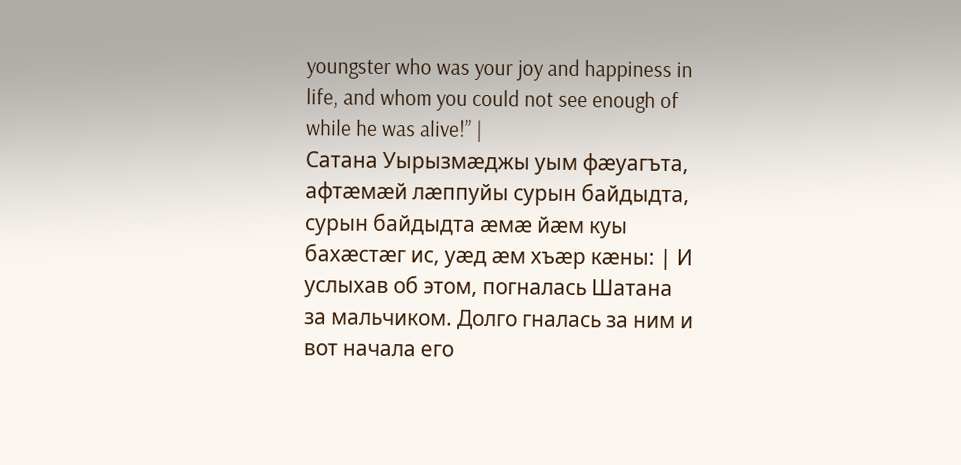youngster who was your joy and happiness in life, and whom you could not see enough of while he was alive!” |
Сатана Уырызмӕджы уым фӕуагъта, афтӕмӕй лӕппуйы сурын байдыдта, сурын байдыдта ӕмӕ йӕм куы бахӕстӕг ис, уӕд ӕм хъӕр кӕны: | И услыхав об этом, погналась Шатана за мальчиком. Долго гналась за ним и вот начала его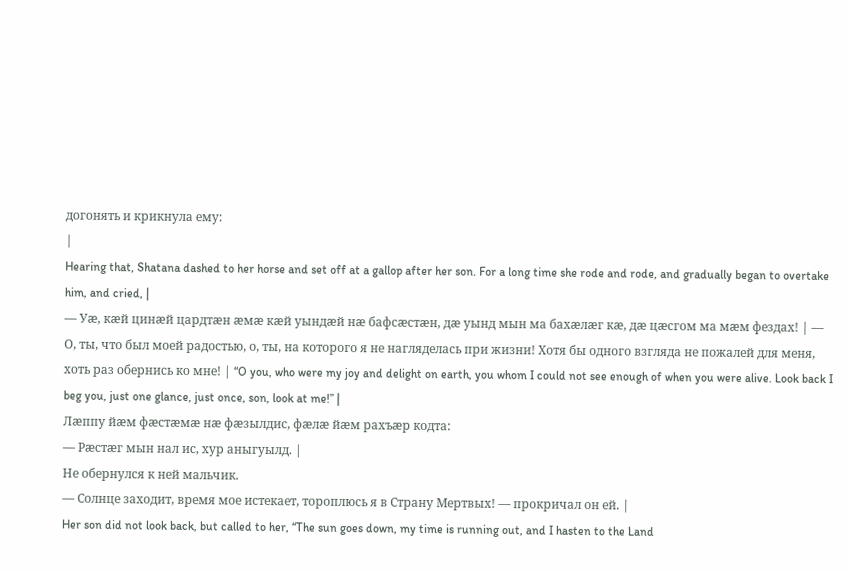догонять и крикнула ему:
|
Hearing that, Shatana dashed to her horse and set off at a gallop after her son. For a long time she rode and rode, and gradually began to overtake him, and cried, |
— Уӕ, кӕй цинӕй цардтӕн ӕмӕ кӕй уындӕй нӕ бафсӕстӕн, дӕ уынд мын ма бахӕлӕг кӕ, дӕ цӕсгом ма мӕм фездах! | — О, ты, что был моей радостью, о, ты, на которого я не нагляделась при жизни! Хотя бы одного взгляда не пожалей для меня, хоть раз обернись ко мне! | “O you, who were my joy and delight on earth, you whom I could not see enough of when you were alive. Look back I beg you, just one glance, just once, son, look at me!” |
Лӕппу йӕм фӕстӕмӕ нӕ фӕзылдис, фӕлӕ йӕм рахъӕр кодта:
— Рӕстӕг мын нал ис, хур аныгуылд. |
Не обернулся к ней мальчик.
— Солнце заходит, время мое истекает, тороплюсь я в Страну Мертвых! — прокричал он ей. |
Her son did not look back, but called to her, “The sun goes down, my time is running out, and I hasten to the Land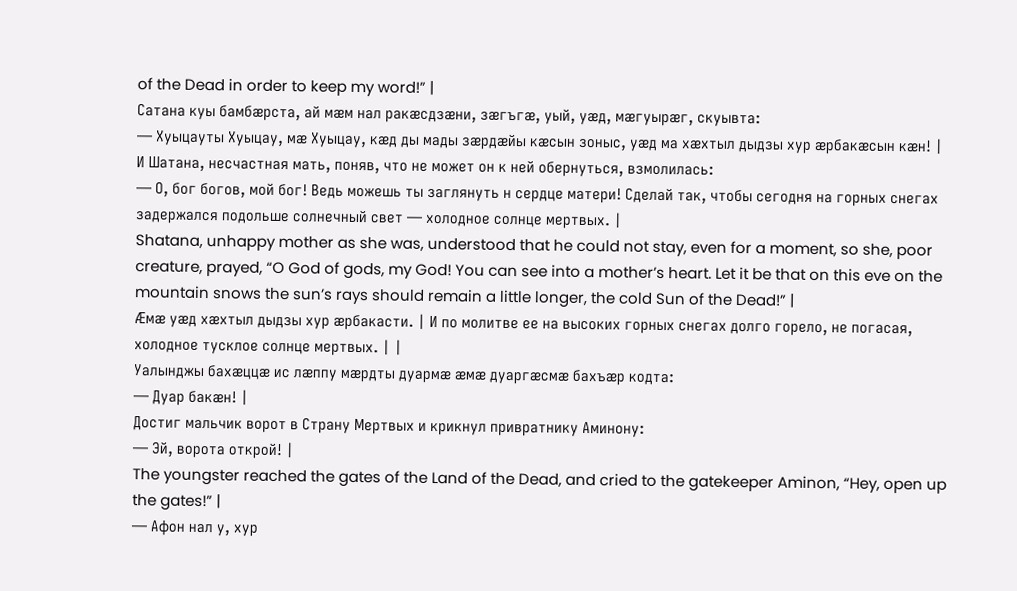of the Dead in order to keep my word!” |
Сатана куы бамбӕрста, ай мӕм нал ракӕсдзӕни, зӕгъгӕ, уый, уӕд, мӕгуырӕг, скуывта:
— Хуыцауты Хуыцау, мӕ Хуыцау, кӕд ды мады зӕрдӕйы кӕсын зоныс, уӕд ма хӕхтыл дыдзы хур ӕрбакӕсын кӕн! |
И Шатана, несчастная мать, поняв, что не может он к ней обернуться, взмолилась:
— О, бог богов, мой бог! Ведь можешь ты заглянуть н сердце матери! Сделай так, чтобы сегодня на горных снегах задержался подольше солнечный свет — холодное солнце мертвых. |
Shatana, unhappy mother as she was, understood that he could not stay, even for a moment, so she, poor creature, prayed, “O God of gods, my God! You can see into a mother’s heart. Let it be that on this eve on the mountain snows the sun’s rays should remain a little longer, the cold Sun of the Dead!” |
Ӕмӕ уӕд хӕхтыл дыдзы хур ӕрбакасти. | И по молитве ее на высоких горных снегах долго горело, не погасая, холодное тусклое солнце мертвых. | |
Уалынджы бахӕццӕ ис лӕппу мӕрдты дуармӕ ӕмӕ дуаргӕсмӕ бахъӕр кодта:
— Дуар бакӕн! |
Достиг мальчик ворот в Страну Мертвых и крикнул привратнику Аминону:
— Эй, ворота открой! |
The youngster reached the gates of the Land of the Dead, and cried to the gatekeeper Aminon, “Hey, open up the gates!” |
— Афон нал у, хур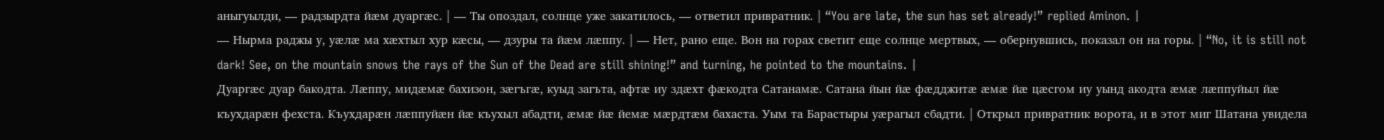аныгуылди, — радзырдта йӕм дуаргӕс. | — Ты опоздал, солнце уже закатилось, — ответил привратник. | “You are late, the sun has set already!” replied Aminon. |
— Нырма раджы у, уӕлӕ ма хӕхтыл хур кӕсы, — дзуры та йӕм лӕппу. | — Нет, рано еще. Вон на горах светит еще солнце мертвых, — обернувшись, показал он на горы. | “No, it is still not dark! See, on the mountain snows the rays of the Sun of the Dead are still shining!” and turning, he pointed to the mountains. |
Дуаргӕс дуар бакодта. Лӕппу, мидӕмӕ бахизон, зӕгъгӕ, куыд загъта, афтӕ иу здӕхт фӕкодта Сатанамӕ. Сатана йын йӕ фӕдджитӕ ӕмӕ йӕ цӕсгом иу уынд акодта ӕмӕ лӕппуйыл йӕ къухдарӕн фехста. Къухдарӕн лӕппуйӕн йӕ къухыл абадти, ӕмӕ йӕ йемӕ мӕрдтӕм бахаста. Уым та Барастыры уӕрагыл сбадти. | Открыл привратник ворота, и в этот миг Шатана увидела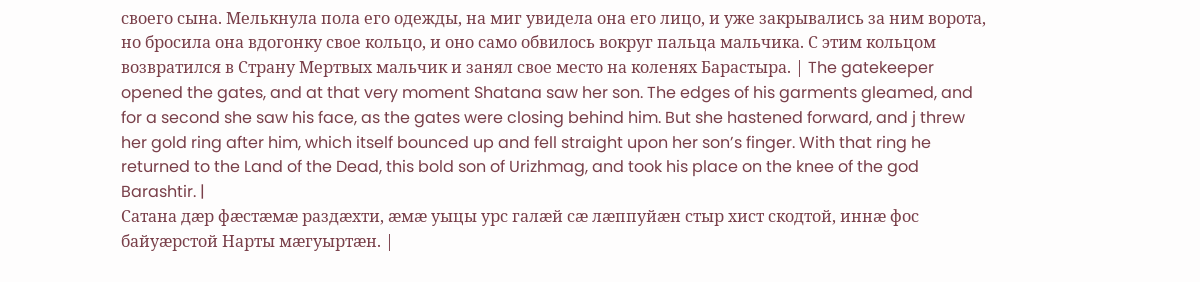своего сына. Мелькнула пола его одежды, на миг увидела она его лицо, и уже закрывались за ним ворота, но бросила она вдогонку свое кольцо, и оно само обвилось вокруг пальца мальчика. С этим кольцом возвратился в Страну Мертвых мальчик и занял свое место на коленях Барастыра. | The gatekeeper opened the gates, and at that very moment Shatana saw her son. The edges of his garments gleamed, and for a second she saw his face, as the gates were closing behind him. But she hastened forward, and j threw her gold ring after him, which itself bounced up and fell straight upon her son’s finger. With that ring he returned to the Land of the Dead, this bold son of Urizhmag, and took his place on the knee of the god Barashtir. |
Сатана дӕр фӕстӕмӕ раздӕхти, ӕмӕ уыцы урс галӕй сӕ лӕппуйӕн стыр хист скодтой, иннӕ фос байуӕрстой Нарты мӕгуыртӕн. |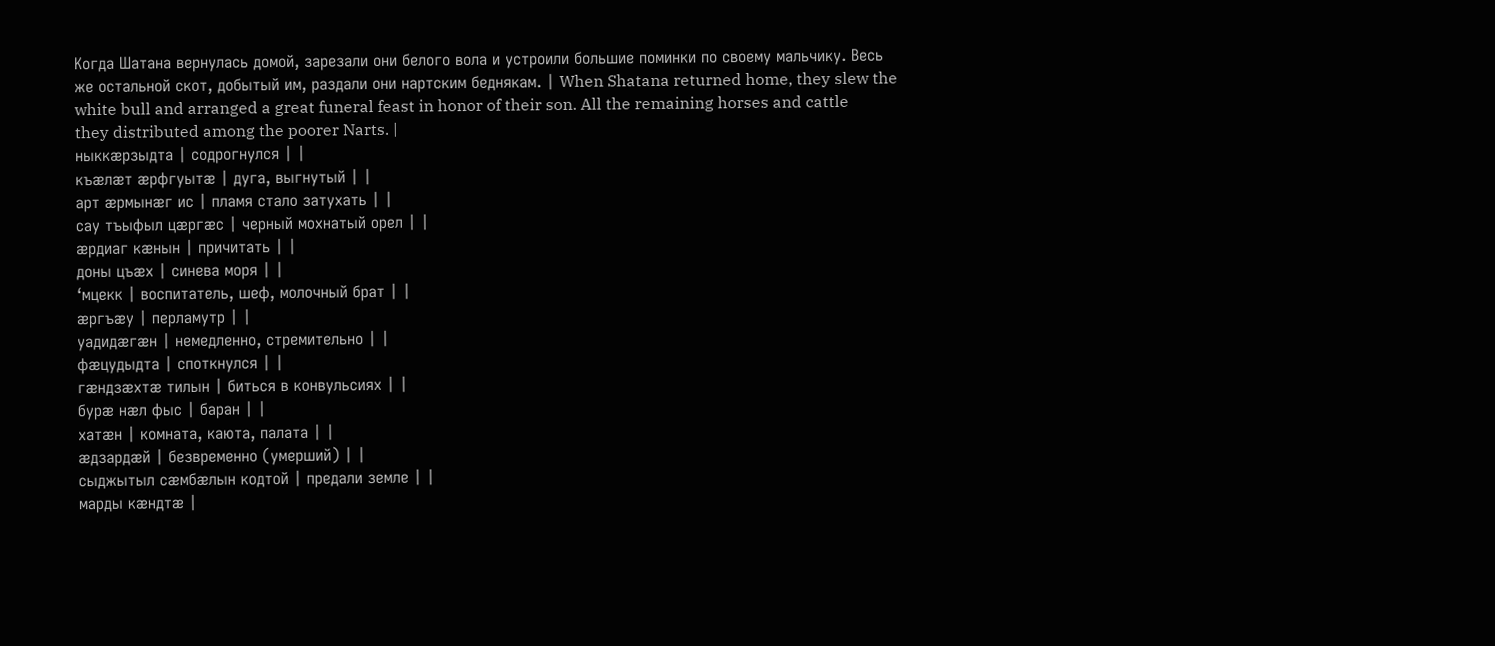Когда Шатана вернулась домой, зарезали они белого вола и устроили большие поминки по своему мальчику. Весь же остальной скот, добытый им, раздали они нартским беднякам. | When Shatana returned home, they slew the white bull and arranged a great funeral feast in honor of their son. All the remaining horses and cattle they distributed among the poorer Narts. |
ныккӕрзыдта | содрогнулся | |
къӕлӕт ӕрфгуытӕ | дуга, выгнутый | |
арт æрмынæг ис | пламя стало затухать | |
сау тъыфыл цæргæс | черный мохнатый орел | |
æрдиаг кæнын | причитать | |
доны цъӕх | синева моря | |
‘мцекк | воспитатель, шеф, молочный брат | |
ӕргъӕу | перламутр | |
уадидӕгӕн | немедленно, стремительно | |
фӕцудыдта | споткнулся | |
гӕндзӕхтӕ тилын | биться в конвульсиях | |
бурӕ нӕл фыс | баран | |
хатӕн | комната, каюта, палата | |
ӕдзардӕй | безвременно (умерший) | |
сыджытыл сӕмбӕлын кодтой | предали земле | |
марды кӕндтæ |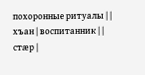похоронные ритуалы | |
хъан | воспитанник | |
стӕр |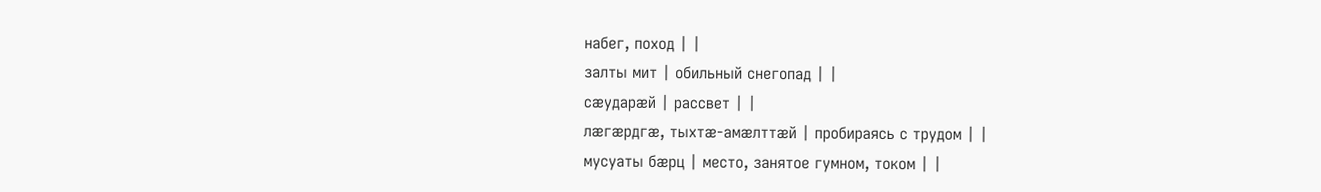набег, поход | |
залты мит | обильный снегопад | |
сӕударӕй | рассвет | |
лӕгӕрдгӕ, тыхтӕ-амӕлттӕй | пробираясь с трудом | |
мусуаты бӕрц | место, занятое гумном, током | |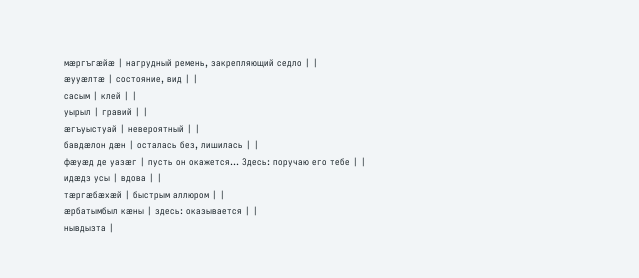мӕргъгӕйӕ | нагрудный ремень, закрепляющий седло | |
ӕууӕлтӕ | состояние, вид | |
сасым | клей | |
уырыл | гравий | |
æгъуыстуай | невероятный | |
бавдӕлон дӕн | осталась без, лишилась | |
фӕуӕд де уазӕг | пусть он окажется… Здесь: поручаю его тебе | |
идӕдз усы | вдова | |
тӕргӕбӕхӕй | быстрым аллюром | |
ӕрбатымбыл кӕны | здесь: оказывается | |
нывдызта |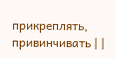прикреплять, привинчивать | |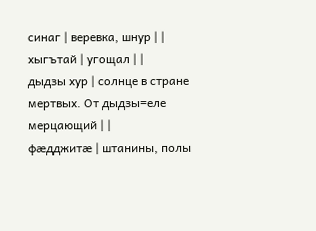синаг | веревка, шнур | |
хыгътай | угощал | |
дыдзы хур | солнце в стране мертвых. От дыдзы=еле мерцающий | |
фӕдджитӕ | штанины, полы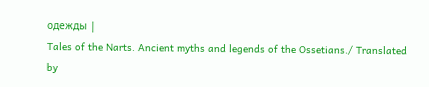одежды |
Tales of the Narts. Ancient myths and legends of the Ossetians./ Translated by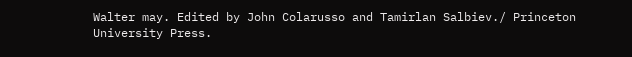Walter may. Edited by John Colarusso and Tamirlan Salbiev./ Princeton University Press.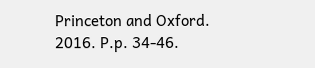Princeton and Oxford. 2016. P.p. 34-46.